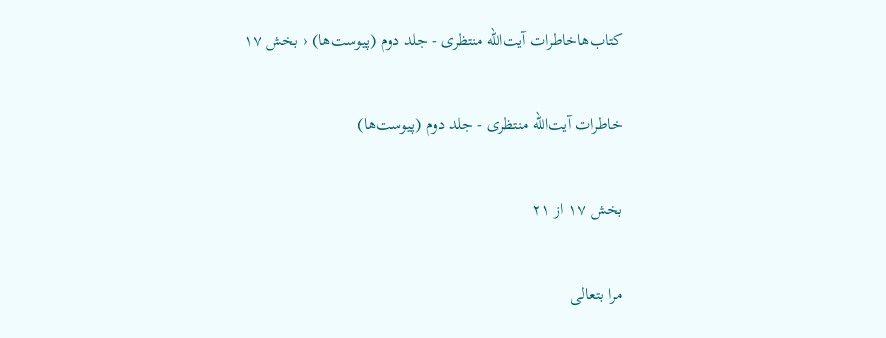کتاب‌هاخاطرات آیت‌الله منتظری - جلد دوم (پیوست‌ها) ‹ بخش ۱۷

خاطرات آیت‌الله منتظری - جلد دوم (پیوست‌ها)

بخش ۱۷ از ۲۱

مرا بتعالی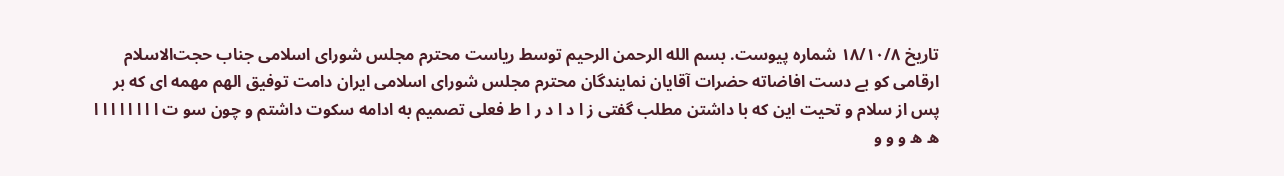تاریخ ۱۸/۱۰/۸ شماره پیوست. بسم الله الرحمن الرحیم توسط ریاست محترم مجلس شورای اسلامی جناب حجت‌الاسلام ارقامی کو بے دست افاضاته حضرات آقایان نمایندگان محترم مجلس شورای اسلامی ایران دامت توفیق الهم مهمه ای که بر پس از سلام و تحیت این که با داشتن مطلب گفتی ز ا د ا د ر ا ط فعلی تصمیم به ادامه سکوت داشتم و چون سو ت ا ا ا ا ا ا ا ا ه ه و و و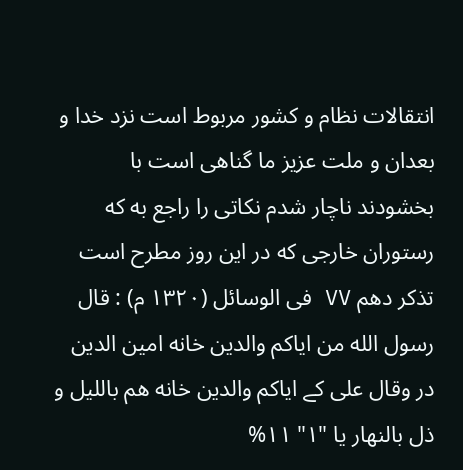انتقالات نظام و کشور مربوط است نزد خدا و بعدان و ملت عزیز ما گناهی است با بخشودند ناچار شدم نکاتی را راجع به که رستوران خارجی که در این روز مطرح است تذکر دهم VV فی الوسائل (۱۳۲۰ م) : قال رسول الله من ایاکم والدین خانه امین الدین در وقال علی کے ایاکم والدین خانه هم باللیل و ذل بالنهار یا "۱" ۱۱%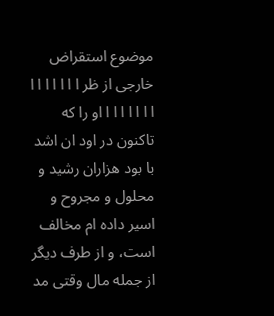موضوع استقراض خارجی از ظر ا ا ا ا ا ا ا ا ا ا ا ا ا ا او را که تاکنون در اود ان اشد با بود هزاران رشید و محلول و مجروح و اسیر داده ام مخالف است، و از طرف دیگر از جمله مال وقتی مد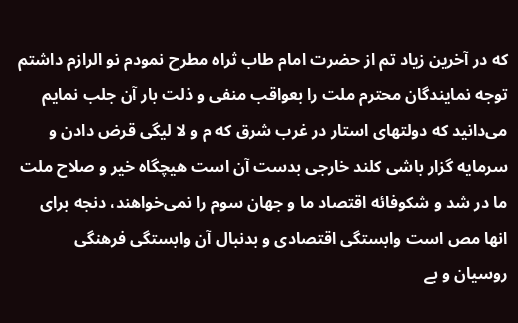که در آخرین زیاد تم از حضرت امام طاب ثراه مطرح نمودم نو الرازم داشتم توجه نمایندگان محترم ملت را بعواقب منفی و ذلت بار آن جلب نمایم می‌دانید که دولتهای استار در غرب شرق که م و لا لیگی قرض دادن و سرمایه گزار باشی کلند خارجی بدست آن است هیچگاه خیر و صلاح ملت ما در شد و شکوفائه اقتصاد ما و جهان سوم را نمی‌خواهند، دنجه برای انها مص است وابستگی اقتصادی و بدنبال آن وابستگی فرهنگی روسیان و بے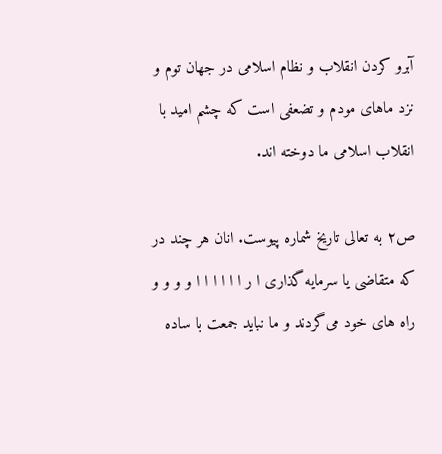آبرو کردن انقلاب و نظام اسلامی در جهان توم و نزد ماهای مودم و تضعفی است که چشم امید با انقلاب اسلامی ما دوخته اند.

ص۲ به تعالی تاریخ شماره پیوست. انان هر چند در که متقاضی یا سرمایه گذاری ا ر ا ا ا ا ا ا و و و و راه های خود می‌گردند و ما نباید جمعت با ساده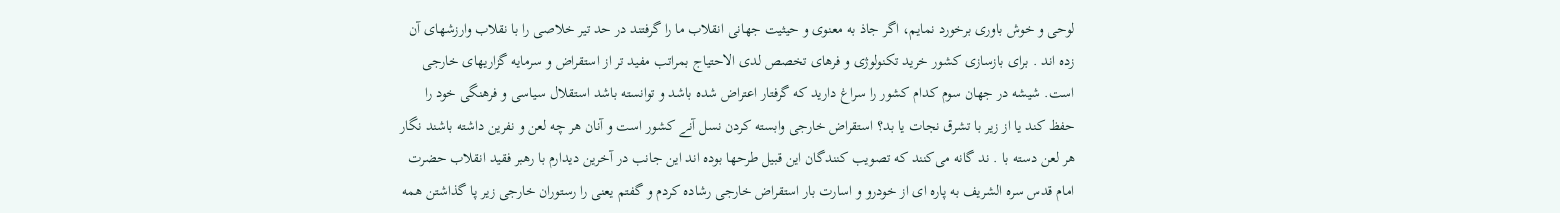لوحی و خوش باوری برخورد نمایم، اگر جاذ به معنوی و حیثیت جهانی انقلاب ما را گرفتند در حد تیر خلاصی را با نقلاب وارزشهای آن زده اند . برای بازسازی کشور خرید تکنولوژی و فرهای تخصص لدی الاحتیاج بمراتب مفید تر از استقراض و سرمایه گزاریهای خارجی است. شیشه در جهان سوم کدام کشور را سراغ دارید که گرفتار اعتراض شده باشد و توانسته باشد استقلال سیاسی و فرهنگی خود را حفظ کند یا از زیر با تشرق نجات یا بد؟ استقراض خارجی وابسته کردن نسل آنے کشور است و آنان هر چه لعن و نفرین داشته باشند نگار هر لعن دسته با . ند گانه می‌کنند که تصویب کنندگان این قبیل طرحها بوده اند این جانب در آخرین دیدارم با رهبر فقید انقلاب حضرت امام قدس سره الشریف به پاره ای از خودرو و اسارت بار استقراض خارجی رشاده کردم و گفتم یعنی را رستوران خارجی زیر پا گذاشتن همه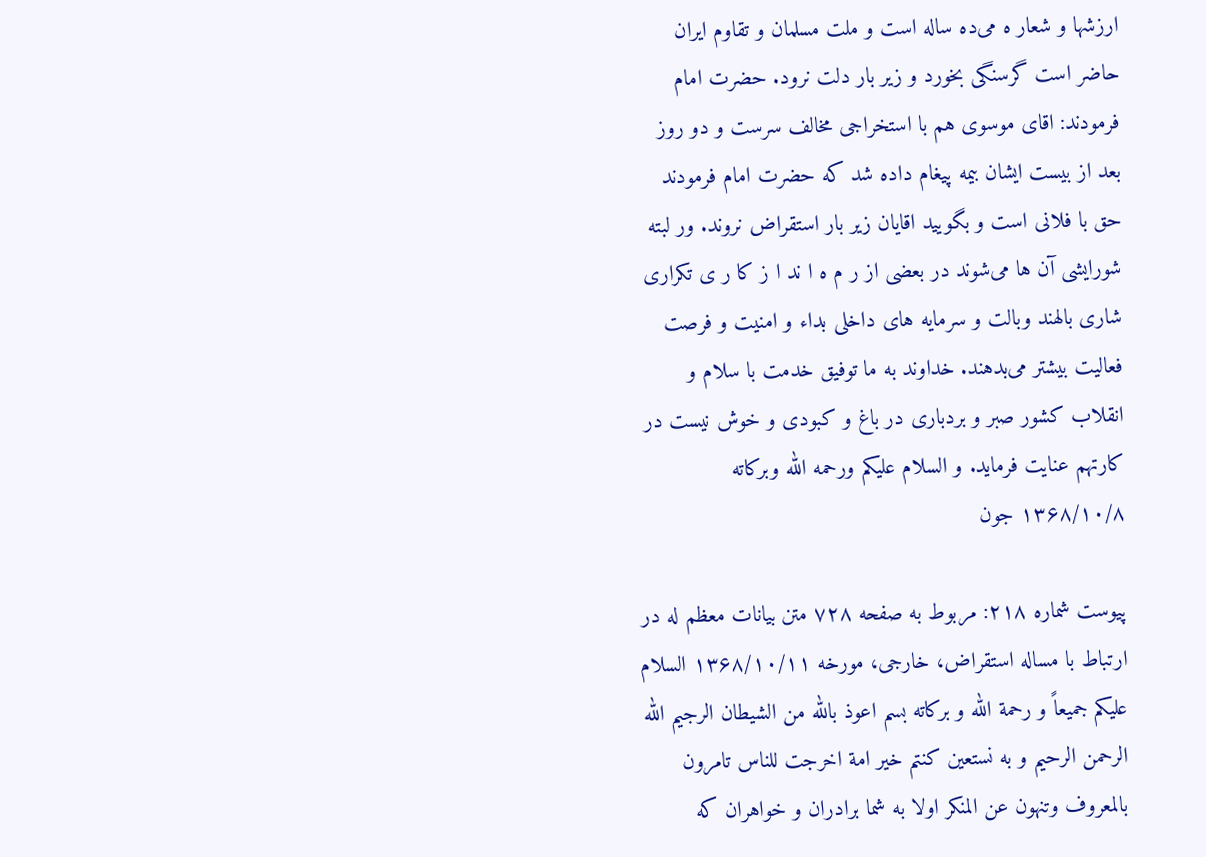ارزشها و شعار ه می‌ده ساله است و ملت مسلمان و تقاوم ایران حاضر است گرسنگی بخورد و زیر بار دلت نرود. حضرت امام فرمودند: اقای موسوی هم با استخراجی مخالف سرست و دو روز بعد از بیست ایشان بیمه پیغام داده شد که حضرت امام فرمودند حق با فلانی است و بگویید اقایان زیر بار استقراض نروند. ور لبته شورایشی آن ها می‌شوند در بعضی از ر م ه ا ند ا ز کا ر ی تکراری شاری بالهند وبالت و سرمایه های داخلی بداء و امنیت و فرصت فعالیت بیشتر می‌بدهند. خداوند به ما توفیق خدمت با سلام و انقلاب کشور صبر و بردباری در باغ و کبودی و خوش نیست در کارتهم عنایت فرماید. و السلام علیکم ورحمه الله وبرکاته ۱۳۶۸/۱۰/۸ جون

پیوست شماره ۲۱۸: مربوط به صفحه ۷۲۸ متن بیانات معظم له در ارتباط با مساله استقراض، خارجی، مورخه ۱۳۶۸/۱۰/۱۱ السلام علیکم جمیعاً و رحمة الله و برکاته بسم اعوذ بالله من الشیطان الرجیم الله الرحمن الرحیم و به نستعین کنتم خیر امة اخرجت للناس تامرون بالمعروف وتنهون عن المنکر اولا به شما برادران و خواهران که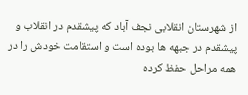از شهرستان انقلابی نجف آباد که پیشقدم در انقلاب و پیشقدم در جبهه ها بوده است و استقامت خودش را در همه مراحل حفظ کرده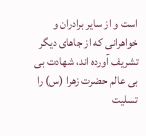است و از سایر برادران و خواهرانی که از جاهای دیگر تشریف آورده اند، شهادت بی بی عالم حضرت زهرا (س) را تسلیت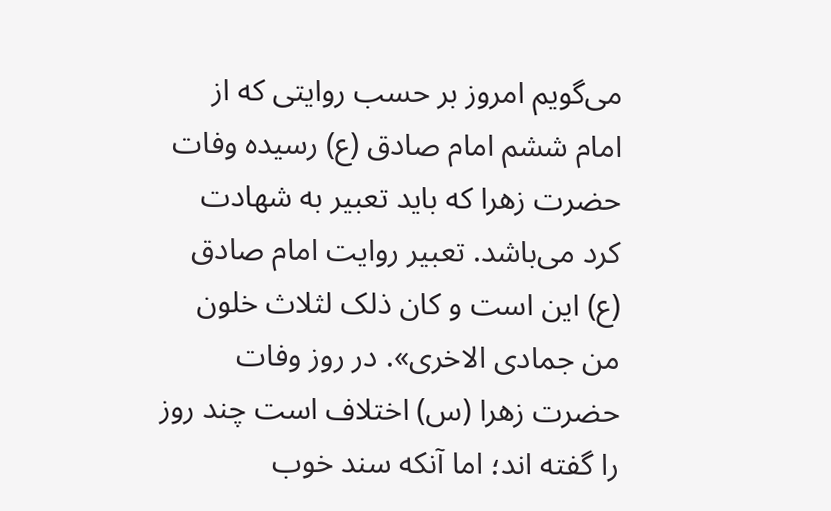می‌گویم امروز بر حسب روایتی که از امام ششم امام صادق (ع) رسیده وفات حضرت زهرا که باید تعبیر به شهادت کرد می‌باشد. تعبیر روایت امام صادق (ع) این است و کان ذلک لثلاث خلون من جمادی الاخری». در روز وفات حضرت زهرا (س) اختلاف است چند روز را گفته اند؛ اما آنکه سند خوب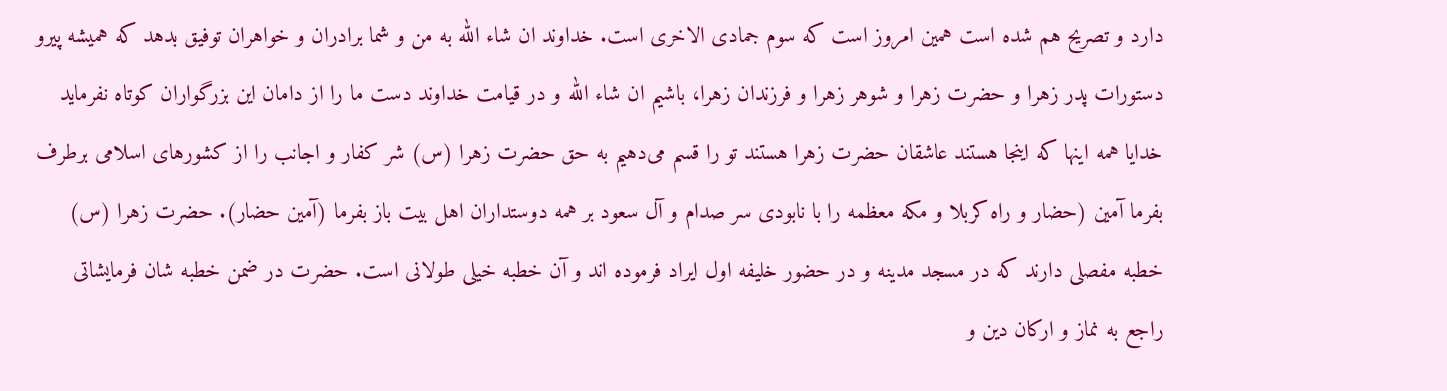دارد و تصریح هم شده است همین امروز است که سوم جمادی الاخری است. خداوند ان شاء الله به من و شما برادران و خواهران توفیق بدهد که همیشه پیرو دستورات پدر زهرا و حضرت زهرا و شوهر زهرا و فرزندان زهرا، باشیم ان شاء الله و در قیامت خداوند دست ما را از دامان این بزرگواران کوتاه نفرماید خدایا همه اینها که اینجا هستند عاشقان حضرت زهرا هستند تو را قسم می‌دهیم به حق حضرت زهرا (س) شر کفار و اجانب را از کشورهای اسلامی برطرف بفرما آمین (حضار و راه کربلا و مکه معظمه را با نابودی سر صدام و آل سعود بر همه دوستداران اهل بیت باز بفرما (آمین حضار). حضرت زهرا (س) خطبه مفصلی دارند که در مسجد مدینه و در حضور خلیفه اول ایراد فرموده اند و آن خطبه خیلی طولانی است. حضرت در ضمن خطبه شان فرمایشاتی راجع به نماز و ارکان دین و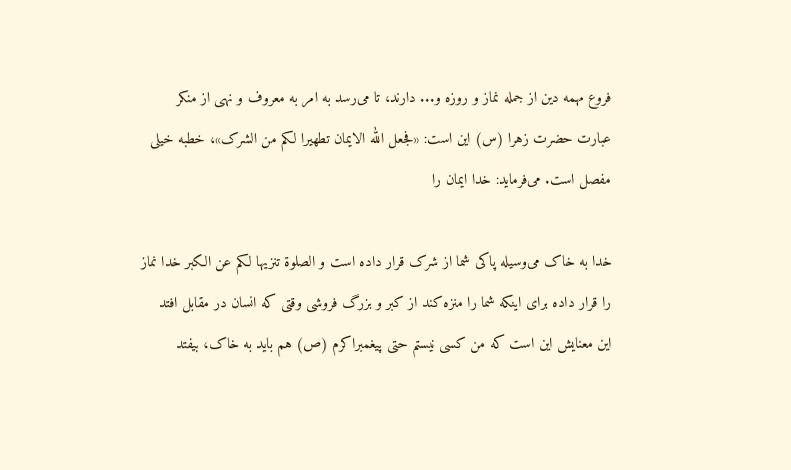فروع مهمه دین از جمله نماز و روزه و... دارند، تا می‌رسد به امر به معروف و نهی از منکر عبارت حضرت زهرا (س) این است: «فجعل الله الایمان تطهیرا لکم من الشرک»، خطبه خیلی مفصل است. می‌فرماید: خدا ایمان را

خدا به خاک می‌وسیله پاکی شما از شرک قرار داده است و الصلوة تنزیها لکم عن الکبر خدا نماز را قرار داده برای اینکه شما را منزه کند از کبر و بزرگ فروشی وقتی که انسان در مقابل افتد این معنایش این است که من کسی نیستم حتی پیغمبراکرم (ص) هم باید به خاک، بیفتد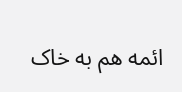ائمه هم به خاک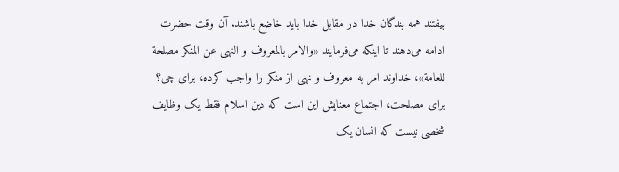بیفتند همه بندگان خدا در مقابل خدا باید خاضع باشند. آن وقت حضرت ادامه می‌دهند تا اینکه می‌فرمایند «والامر بالمعروف و النهی عن المنکر مصلحة للعامة»، خداوند امر به معروف و نهی از منکر را واجب کرده، برای چی؟ برای مصلحت، اجتماع معنایش این است که دین اسلام فقط یک وظایف شخصی نیست که انسان یک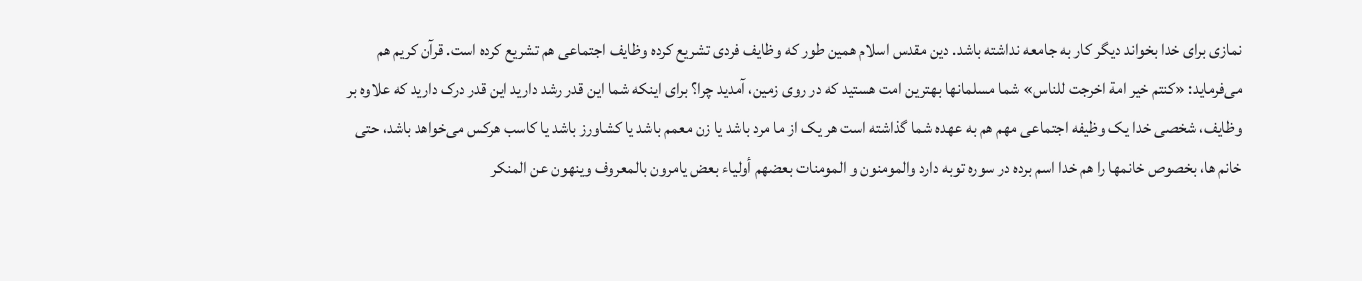نمازی برای خدا بخواند دیگر کار به جامعه نداشته باشد. دین مقدس اسلام همین طور که وظایف فردی تشریع کرده وظایف اجتماعی هم تشریع کرده است. قرآن کریم هم می‌فرماید: «کنتم خیر امة اخرجت للناس» شما مسلمانها بهترین امت هستید که در روی زمین، آمدید چرا؟ برای اینکه شما این قدر رشد دارید این قدر درک دارید که علاوه بر وظایف، شخصی خدا یک وظیفه اجتماعی مهم هم به عهده شما گذاشته است هر یک از ما مرد باشد یا زن معمم باشد یا کشاورز باشد یا کاسب هرکس می‌خواهد باشد، حتی خانم ها، بخصوص خانمها را هم خدا اسم برده در سوره توبه دارد والمومنون و المومنات بعضهم أولیاء بعض یامرون بالمعروف وینهون عن المنکر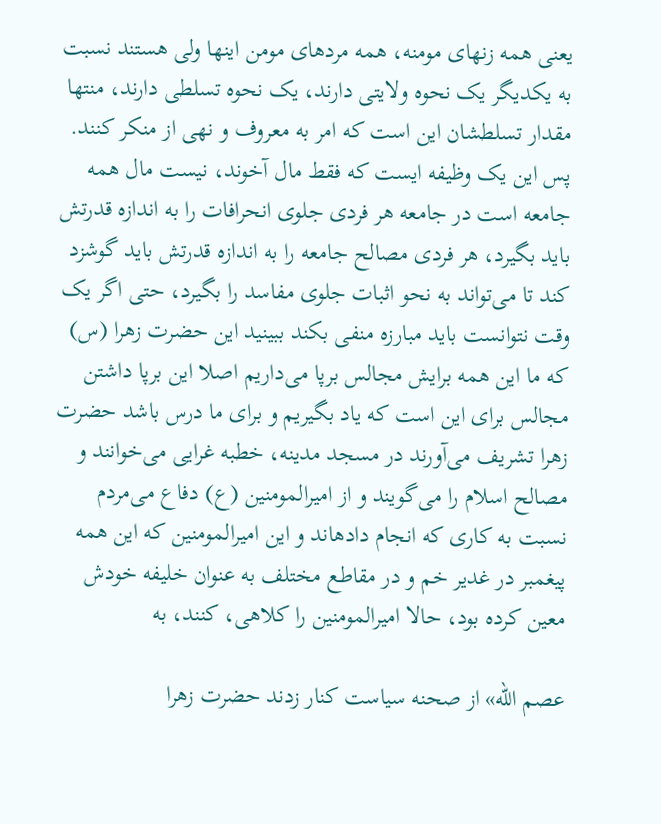یعنی همه زنهای مومنه، همه مردهای مومن اینها ولی هستند نسبت به یکدیگر یک نحوه ولایتی دارند، یک نحوه تسلطی دارند، منتها مقدار تسلطشان این است که امر به معروف و نهی از منکر کنند. پس این یک وظیفه ایست که فقط مال آخوند، نیست مال همه جامعه است در جامعه هر فردی جلوی انحرافات را به اندازه قدرتش باید بگیرد، هر فردی مصالح جامعه را به اندازه قدرتش باید گوشزد کند تا می‌تواند به نحو اثبات جلوی مفاسد را بگیرد، حتی اگر یک وقت نتوانست باید مبارزه منفی بکند ببینید این حضرت زهرا (س) که ما این همه برایش مجالس برپا می‌داریم اصلا این برپا داشتن مجالس برای این است که یاد بگیریم و برای ما درس باشد حضرت زهرا تشریف می‌آورند در مسجد مدینه، خطبه غرایی می‌خوانند و مصالح اسلام را می‌گویند و از امیرالمومنین (ع) دفاع می‌مردم نسبت به کاری که انجام دادهاند و این امیرالمومنین که این همه پیغمبر در غدیر خم و در مقاطع مختلف به عنوان خلیفه خودش معین کرده بود، حالا امیرالمومنین را کلاهی، کنند، به

عصم الله» از صحنه سیاست کنار زدند حضرت زهرا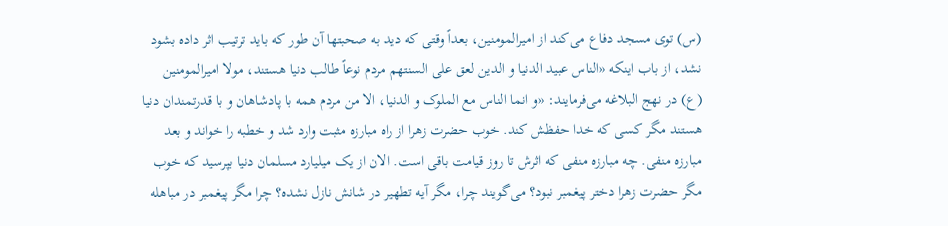(س) توی مسجد دفاع می‌کند از امیرالمومنین، بعداً وقتی که دید به صحبتها آن طور که باید ترتیب اثر داده بشود نشد، از باب اینکه «الناس عبید الدنیا و الدین لعق علی السنتهم مردم نوعاً طالب دنیا هستند، مولا امیرالمومنین (ع) در نهج البلاغه می‌فرمایند: «و انما الناس مع الملوک و الدنیا، الا من مردم همه با پادشاهان و با قدرتمندان دنیا هستند مگر کسی که خدا حفظش کند. خوب حضرت زهرا از راه مبارزه مثبت وارد شد و خطبه را خواند و بعد مبارزه منفی. چه مبارزه منفی که اثرش تا روز قیامت باقی است. الان از یک میلیارد مسلمان دنیا بپرسید که خوب مگر حضرت زهرا دختر پیغمبر نبود؟ می‌گویند چرا، مگر آیه تطهیر در شانش نازل نشده؟ چرا مگر پیغمبر در مباهله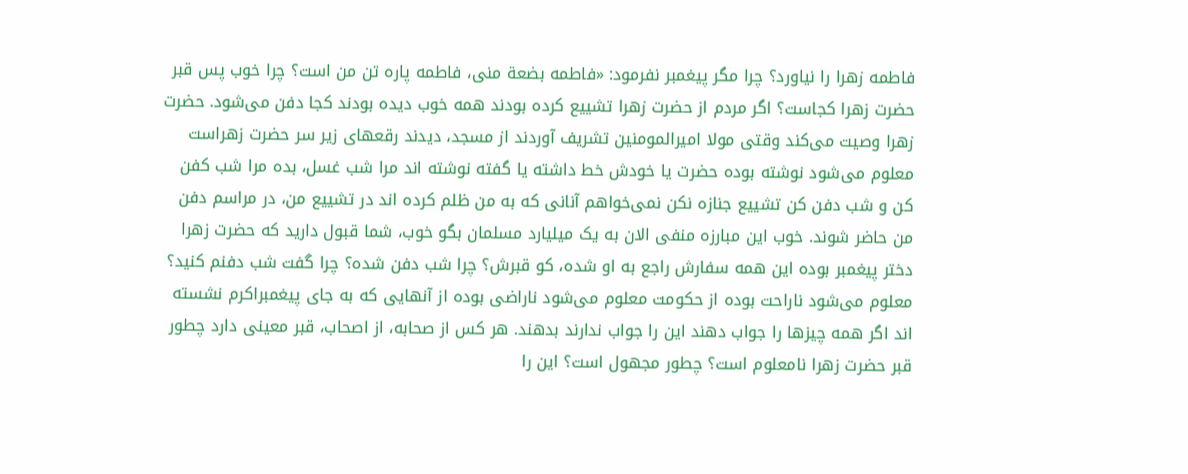فاطمه زهرا را نیاورد؟ چرا مگر پیغمبر نفرمود: «فاطمه بضعة منی، فاطمه پاره تن من است؟ چرا خوب پس قبر حضرت زهرا کجاست؟ اگر مردم از حضرت زهرا تشییع کرده بودند همه خوب دیده بودند کجا دفن می‌شود. حضرت زهرا وصیت می‌کند وقتی مولا امیرالمومنین تشریف آوردند از مسجد، دیدند رقعهای زیر سر حضرت زهراست معلوم می‌شود نوشته بوده حضرت یا خودش خط داشته یا گفته نوشته اند مرا شب غسل، بده مرا شب کفن کن و شب دفن کن تشییع جنازه نکن نمی‌خواهم آنانی که به من ظلم کرده اند در تشییع من، در مراسم دفن من حاضر شوند. خوب این مبارزه منفی الان به یک میلیارد مسلمان بگو خوب، شما قبول دارید که حضرت زهرا دختر پیغمبر بوده این همه سفارش راجع به او شده، کو قبرش؟ چرا شب دفن شده؟ چرا گفت شب دفنم کنید؟ معلوم می‌شود ناراحت بوده از حکومت معلوم می‌شود ناراضی بوده از آنهایی که به جای پیغمبراکرم نشسته اند اگر همه چیزها را جواب دهند این را جواب ندارند بدهند. هر کس از صحابه، از اصحاب، قبر معینی دارد چطور قبر حضرت زهرا نامعلوم است؟ چطور مجهول است؟ این را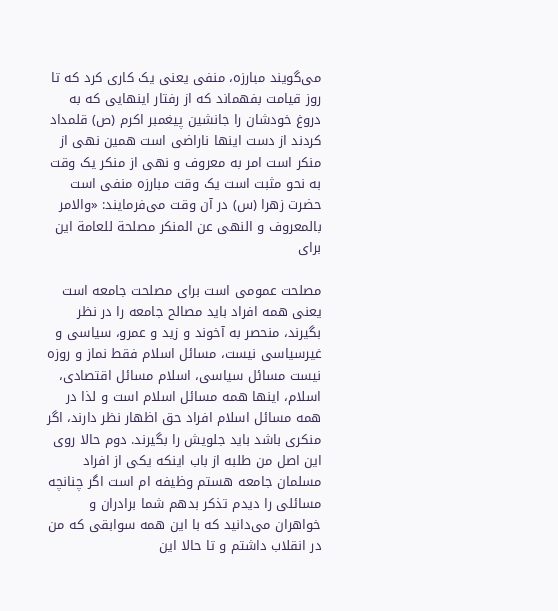می‌گویند مبارزه، منفی یعنی یک کاری کرد که تا روز قیامت بفهماند که از رفتار اینهایی که به دروغ خودشان را جانشین پیغمبر اکرم (ص) قلمداد کردند از دست اینها ناراضی است همین نهی از منکر است امر به معروف و نهی از منکر یک وقت به نحو مثبت است یک وقت مبارزه منفی است حضرت زهرا (س) در آن وقت می‌فرمایند: «والامر بالمعروف و النهی عن المنکر مصلحة للعامة این برای

مصلحت عمومی است برای مصلحت جامعه است یعنی همه افراد باید مصالح جامعه را در نظر بگیرند، منحصر به آخوند و زید و عمرو، سیاسی و غیرسیاسی نیست، مسائل اسلام فقط نماز و روزه نیست مسائل سیاسی، اسلام مسائل اقتصادی، اسلام، اینها همه مسائل اسلام است و لذا در همه مسائل اسلام افراد حق اظهار نظر دارند، اگر منکری باشد باید جلویش را بگیرند. دوم حالا روی این اصل من طلبه از باب اینکه یکی از افراد مسلمان جامعه هستم وظیفه ام است اگر چنانچه مسائلی را دیدم تذکر بدهم شما برادران و خواهران می‌دانید که با این همه سوابقی که من در انقلاب داشتم و تا حالا این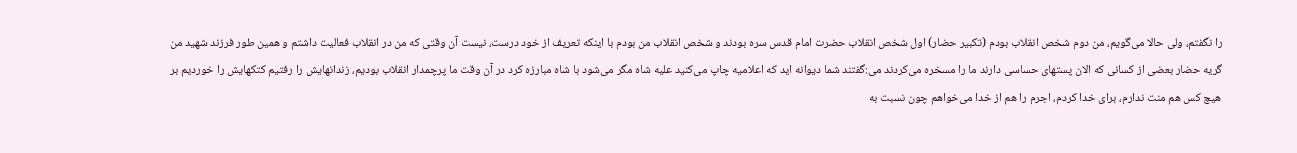را نگفتم، ولی حالا می‌گویم، من دوم شخص انقلاب بودم (تکبیر حضار) اول شخص انقلاب حضرت امام قدس سره بودند و شخص انقلاب من بودم با اینکه تعریف از خود درست، نیست آن وقتی که من در انقلاب فعالیت داشتم و همین طور فرزند شهید من گریه حضار بعضی از کسانی که الان پستهای حساسی دارند ما را مسخره می‌کردند می:گفتند شما دیوانه اید که اعلامیه چاپ می‌کنید علیه شاه مگر می‌شود با شاه مبارزه کرد در آن وقت ما پرچمدار انقلاب بودیم، زندانهایش را رفتیم کتکهایش را خوردیم بر هیچ کس هم منت ندارم، برای خدا کردم، اجرم را هم از خدا می‌خواهم چون نسبت به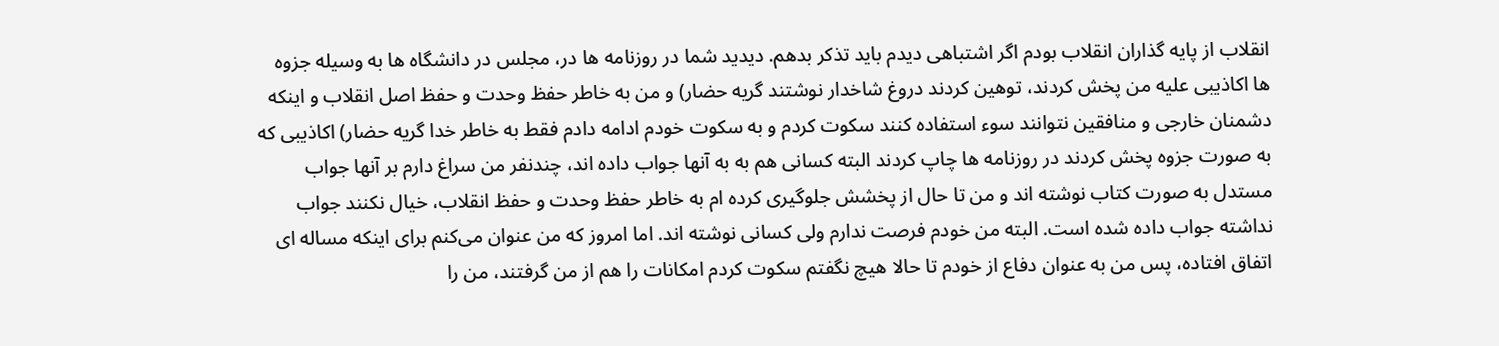انقلاب از پایه گذاران انقلاب بودم اگر اشتباهی دیدم باید تذکر بدهم. دیدید شما در روزنامه ها در، مجلس در دانشگاه ها به وسیله جزوه ها اکاذیبی علیه من پخش کردند، توهین کردند دروغ شاخدار نوشتند گریه حضار) و من به خاطر حفظ وحدت و حفظ اصل انقلاب و اینکه دشمنان خارجی و منافقین نتوانند سوء استفاده کنند سکوت کردم و به سکوت خودم ادامه دادم فقط به خاطر خدا گریه حضار) اکاذیبی که به صورت جزوه پخش کردند در روزنامه ها چاپ کردند البته کسانی هم به به آنها جواب داده اند، چندنفر من سراغ دارم بر آنها جواب مستدل به صورت کتاب نوشته اند و من تا حال از پخشش جلوگیری کرده ام به خاطر حفظ وحدت و حفظ انقلاب، خیال نکنند جواب نداشته جواب داده شده است. البته من خودم فرصت ندارم ولی کسانی نوشته اند. اما امروز که من عنوان می‌کنم برای اینکه مساله ای اتفاق افتاده، پس من به عنوان دفاع از خودم تا حالا هیچ نگفتم سکوت کردم امکانات را هم از من گرفتند، من را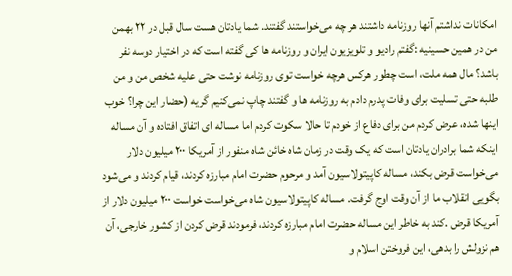امکانات نداشتم آنها روزنامه داشتند هر چه می‌خواستند گفتند. شما یادتان هست سال قبل در ۲۲ بهمن من در همین حسینیه :گفتم رادیو و تلویزیون ایران و روزنامه ها کی گفته است که در اختیار دوسه نفر باشد؟ مال همه ملت، است چطور هرکس هرچه خواست توی روزنامه نوشت حتی علیه شخص من و من طلبه حتی تسلیت برای وفات پدرم دادم به روزنامه ها و گفتند چاپ نمی‌کنیم گریه (حضار این چرا؟ خوب اینها شده، عرض کردم من برای دفاع از خودم تا حالا سکوت کردم اما مساله ای اتفاق افتاده و آن مساله اینکه شما برادران یادتان است که یک وقت در زمان شاه خائن شاه منفور از آمریکا ۲۰۰ میلیون دلار می‌خواست قرض بکند، مساله کاپیتولاسیون آمد و مرحوم حضرت امام مبارزه کردند، قیام کردند و می‌شود بگویی انقلاب ما از آن وقت اوج گرفت. مساله کاپیتولاسیون شاه می‌خواست خواست ۲۰۰ میلیون دلار از آمریکا قرض .کند به خاطر این مساله حضرت امام مبارزه کردند، فرمودند قرض کردن از کشور خارجی، آن هم نزولش را بدهی، این فروختن اسلام و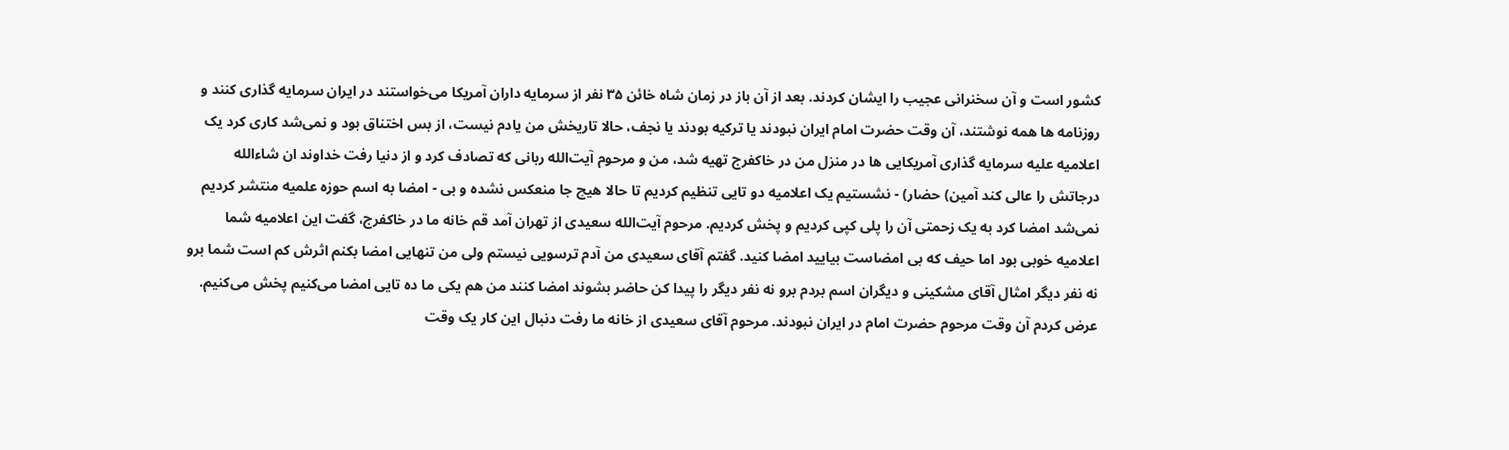کشور است و آن سخنرانی عجیب را ایشان کردند. بعد از آن باز در زمان شاه خائن ۳۵ نفر از سرمایه داران آمریکا می‌خواستند در ایران سرمایه گذاری کنند و روزنامه ها همه نوشتند، آن وقت حضرت امام ایران نبودند یا ترکیه بودند یا نجف، حالا تاریخش من یادم نیست، از بس اختناق بود و نمی‌شد کاری کرد یک اعلامیه علیه سرمایه گذاری آمریکایی ها در منزل من در خاکفرج تهیه شد، من و مرحوم آیت‌الله ربانی که تصادف کرد و از دنیا رفت خداوند ان شاءالله درجاتش را عالی کند آمین) حضار) - نشستیم یک اعلامیه دو تایی تنظیم کردیم تا حالا هیچ جا منعکس نشده و بی - امضا به اسم حوزه علمیه منتشر کردیم نمی‌شد امضا کرد به یک زحمتی آن را پلی کپی کردیم و پخش کردیم. مرحوم آیت‌الله سعیدی از تهران آمد قم خانه ما در خاکفرج، گفت این اعلامیه شما اعلامیه خوبی بود اما حیف که بی امضاست بیایید امضا کنید. گفتم آقای سعیدی من آدم ترسویی نیستم ولی من تنهایی امضا بکنم اثرش کم است شما برو نه نفر دیگر امثال آقای مشکینی و دیگران اسم بردم برو نه نفر دیگر را پیدا کن حاضر بشوند امضا کنند من هم یکی ما ده تایی امضا می‌کنیم پخش می‌کنیم. عرض کردم آن وقت مرحوم حضرت امام در ایران نبودند. مرحوم آقای سعیدی از خانه ما رفت دنبال این کار یک وقت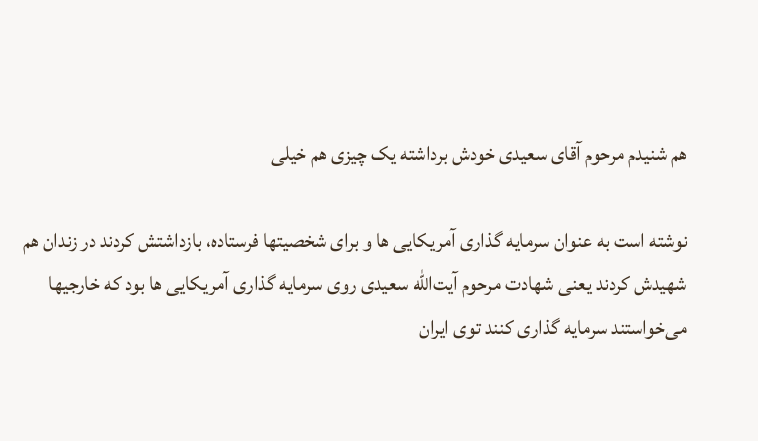هم شنیدم مرحوم آقای سعیدی خودش برداشته یک چیزی هم خیلی

نوشته است به عنوان سرمایه گذاری آمریکایی ها و برای شخصیتها فرستاده، بازداشتش کردند در زندان هم شهیدش کردند یعنی شهادت مرحوم آیت‌الله سعیدی روی سرمایه گذاری آمریکایی ها بود که خارجیها می‌خواستند سرمایه گذاری کنند توی ایران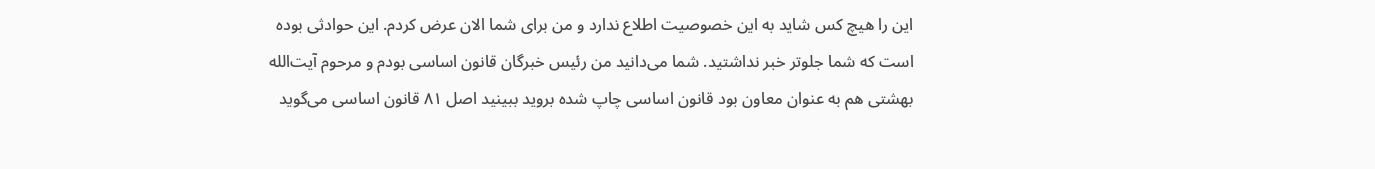این را هیچ کس شاید به این خصوصیت اطلاع ندارد و من برای شما الان عرض کردم. این حوادثی بوده است که شما جلوتر خبر نداشتید. شما می‌دانید من رئیس خبرگان قانون اساسی بودم و مرحوم آیت‌الله بهشتی هم به عنوان معاون بود قانون اساسی چاپ شده بروید ببینید اصل ۸۱ قانون اساسی می‌گوید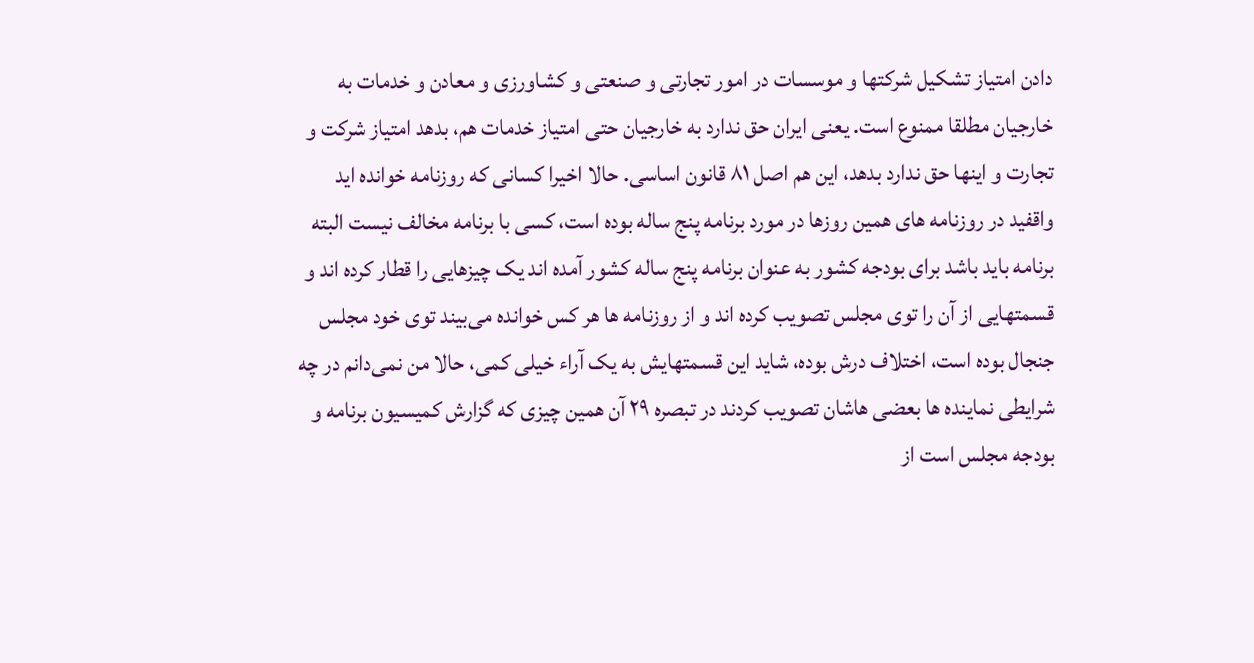دادن امتیاز تشکیل شرکتها و موسسات در امور تجارتی و صنعتی و کشاورزی و معادن و خدمات به خارجیان مطلقا ممنوع است. یعنی ایران حق ندارد به خارجیان حتی امتیاز خدمات هم، بدهد امتیاز شرکت و تجارت و اینها حق ندارد بدهد، این هم اصل ۸۱ قانون اساسی. حالا اخیرا کسانی که روزنامه خوانده اید واقفید در روزنامه های همین روزها در مورد برنامه پنج ساله بوده است، کسی با برنامه مخالف نیست البته برنامه باید باشد برای بودجه کشور به عنوان برنامه پنج ساله کشور آمده اند یک چیزهایی را قطار کرده اند و قسمتهایی از آن را توی مجلس تصویب کرده اند و از روزنامه ها هر کس خوانده می‌بیند توی خود مجلس جنجال بوده است، اختلاف درش بوده، شاید این قسمتهایش به یک آراء خیلی کمی، حالا من نمی‌دانم در چه شرایطی نماینده ها بعضی هاشان تصویب کردند در تبصره ۲۹ آن همین چیزی که گزارش کمیسیون برنامه و بودجه مجلس است از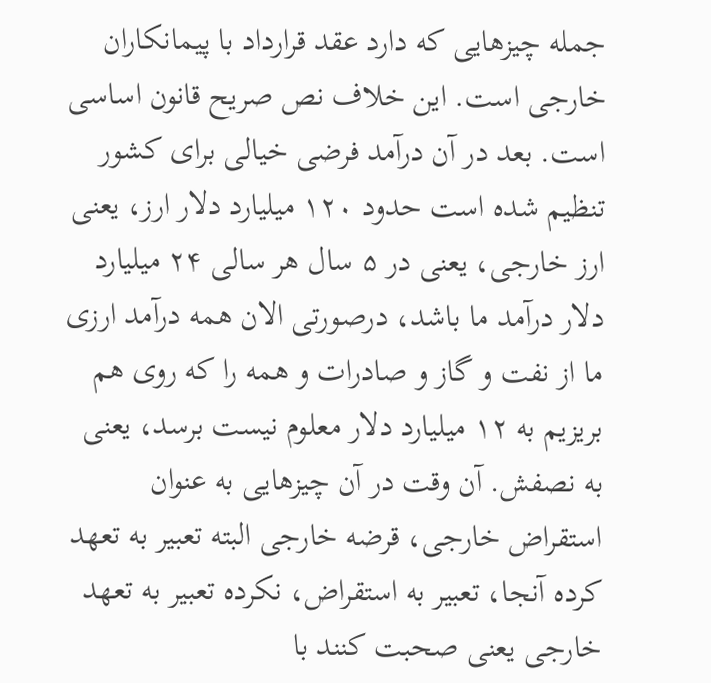جمله چیزهایی که دارد عقد قرارداد با پیمانکاران خارجی است. این خلاف نص صریح قانون اساسی است. بعد در آن درآمد فرضی خیالی برای کشور تنظیم شده است حدود ۱۲۰ میلیارد دلار ارز، یعنی ارز خارجی، یعنی در ۵ سال هر سالی ۲۴ میلیارد دلار درآمد ما باشد، درصورتی الان همه درآمد ارزی ما از نفت و گاز و صادرات و همه را که روی هم بریزیم به ۱۲ میلیارد دلار معلوم نیست برسد، یعنی به نصفش. آن وقت در آن چیزهایی به عنوان استقراض خارجی، قرضه خارجی البته تعبیر به تعهد کرده آنجا، تعبیر به استقراض، نکرده تعبیر به تعهد خارجی یعنی صحبت کنند با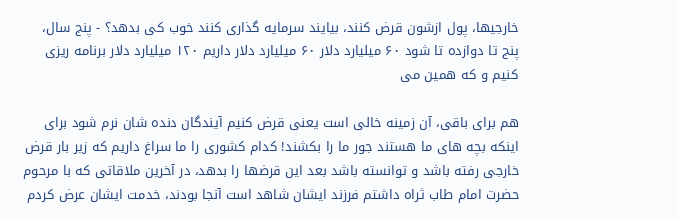خارجیها، پول ازشون قرض کنند، بیایند سرمایه گذاری کنند خوب کی بدهد؟ - پنج سال، پنج تا دوازده تا شود ۶۰ میلیارد دلار ۶۰ میلیارد دلار داریم ۱۲۰ میلیارد دلار برنامه ریزی کنیم و که همین می

هم برای باقی، آن زمینه خالی است یعنی قرض کنیم آیندگان دنده شان نرم شود برای اینکه بچه های ما هستند جور ما را بکشند! کدام کشوری را ما سراغ داریم که زیر بار قرض خارجی رفته باشد و توانسته باشد بعد این قرضها را بدهد، در آخرین ملاقاتی که با مرحوم حضرت امام طاب ثراه داشتم فرزند ایشان شاهد است آنجا بودند، خدمت ایشان عرض کردم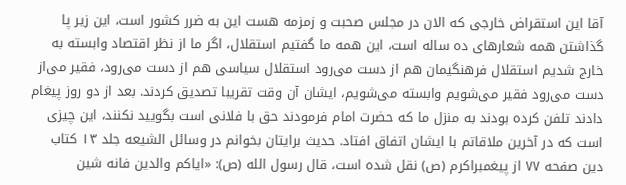آقا این استقراض خارجی که الان در مجلس صحبت و زمزمه هست این به ضرر کشور است، این زیر پا گذاشتن همه شعارهای ده ساله است، این همه ما گفتیم استقلال، اگر ما از نظر اقتصاد وابسته به خارج شدیم استقلال فرهنگیمان هم از دست می‌رود استقلال سیاسی هم از دست می‌رود، فقیر می‌از دست می‌رود فقیر می‌شویم وابسته می‌شویم، ایشان آن وقت تقریبا تصدیق کردند. بعد از دو روز پیغام دادند تلفن کرده بودند به منزل ما که حضرت امام فرمودند حق با فلانی است بگویید نکنند، این چیزی است که در آخرین ملاقاتم با ایشان اتفاق افتاد. حدیث برایتان بخوانم در وسائل الشیعه جلد ۱۳ کتاب دین صفحه ۷۷ از پیغمبراکرم (ص) نقل شده است، قال رسول الله (ص): «ایاکم والدین فانه شین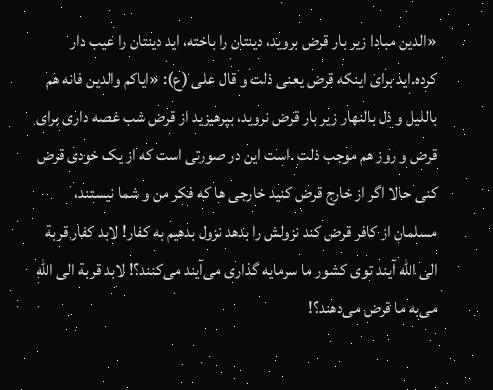«الدین مبادا زیر بار قرض بروید، دینتان را باخته، اید دینتان را عیب دار کرده.اید برای اینکه قرض یعنی ذلت و قال علی (ع): «ایاکم والدین فانه هم باللیل و ذل بالنهار زیر بار قرض نروید، بپرهیزید از قرض شب غصه داری برای قرض و روز هم موجب ذلت .است این در صورتی است که از یک خودی قرض کنی حالا اگر از خارج قرض کنید خارجی ها که فکر من و شما نیستند، مسلمان از کافر قرض کند نزولش را بدهد نزول بدهیم به کفار! لابد کفار قربة الی الله آیند توی کشور ما سرمایه گذاری می‌آیند می‌کنند؟! لابد قربة الی الله می‌به ما قرض می‌دهند؟!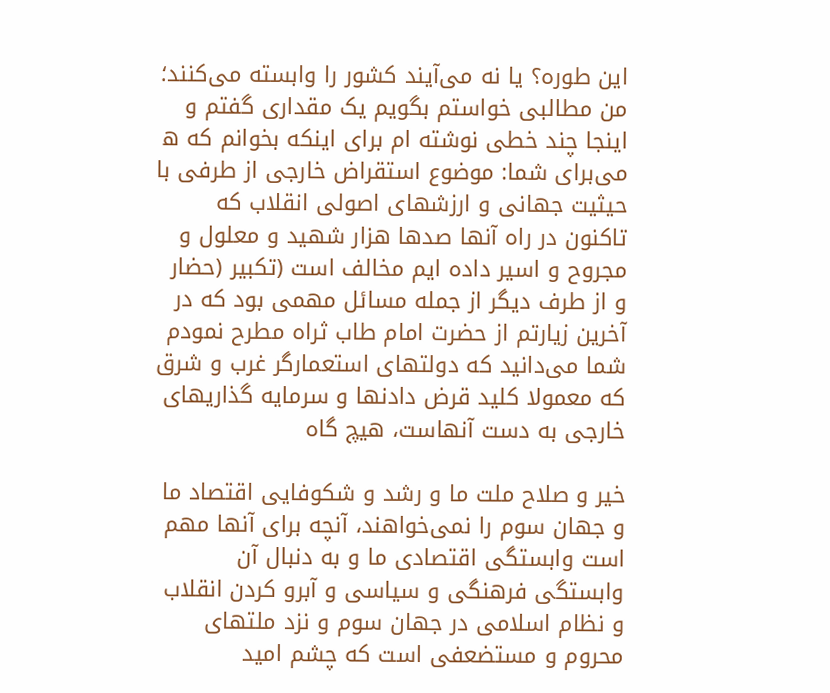این طوره؟ یا نه می‌آیند کشور را وابسته می‌کنند؛ من مطالبی خواستم بگویم یک مقداری گفتم و اینجا چند خطی نوشته ام برای اینکه بخوانم که ه می‌برای شما: موضوع استقراض خارجی از طرفی با حیثیت جهانی و ارزشهای اصولی انقلاب که تاکنون در راه آنها صدها هزار شهید و معلول و مجروح و اسیر داده ایم مخالف است (تکبیر (حضار و از طرف دیگر از جمله مسائل مهمی بود که در آخرین زیارتم از حضرت امام طاب ثراه مطرح نمودم شما می‌دانید که دولتهای استعمارگر غرب و شرق که معمولا کلید قرض دادنها و سرمایه گذاریهای خارجی به دست آنهاست، هیچ گاه

خیر و صلاح ملت ما و رشد و شکوفایی اقتصاد ما و جهان سوم را نمی‌خواهند، آنچه برای آنها مهم است وابستگی اقتصادی ما و به دنبال آن وابستگی فرهنگی و سیاسی و آبرو کردن انقلاب و نظام اسلامی در جهان سوم و نزد ملتهای محروم و مستضعفی است که چشم امید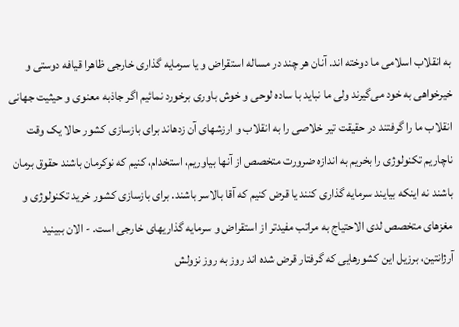به انقلاب اسلامی ما دوخته اند. آنان هر چند در مساله استقراض و یا سرمایه گذاری خارجی ظاهرا قیافه دوستی و خیرخواهی به خود می‌گیرند ولی ما نباید با ساده لوحی و خوش باوری برخورد نمائیم اگر جاذبه معنوی و حیثیت جهانی انقلاب ما را گرفتند در حقیقت تیر خلاصی را به انقلاب و ارزشهای آن زدهاند برای بازسازی کشور حالا یک وقت ناچاریم تکنولوژی را بخریم به اندازه ضرورت متخصص از آنها بیاوریم، استخدام، کنیم که نوکرمان باشند حقوق برمان باشند نه اینکه بیایند سرمایه گذاری کنند یا قرض کنیم که آقا بالاسر باشند. برای بازسازی کشور خرید تکنولوژی و مغزهای متخصص لدی الاحتیاج به مراتب مفیدتر از استقراض و سرمایه گذاریهای خارجی است. - الان ببینید آرژانتین، برزیل این کشورهایی که گرفتار قرض شده اند روز به روز نزولش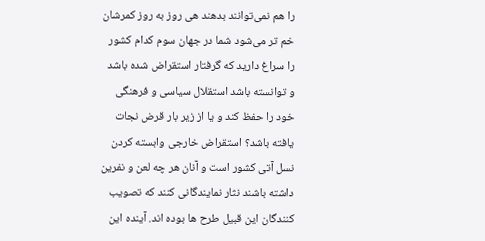را هم نمی‌توانند بدهند هی روز به روز کمرشان خم تر می‌شود شما در جهان سوم کدام کشور را سراغ دارید که گرفتار استقراض شده باشد و توانسته باشد استقلال سیاسی و فرهنگی خود را حفظ کند و یا از زیر بار قرض نجات یافته باشد؟ استقراض خارجی وابسته کردن نسل آتی کشور است و آنان هر چه لعن و نفرین داشته باشند نثار نمایندگانی کنند که تصویب کنندگان این قبیل طرح ها بوده اند. آینده این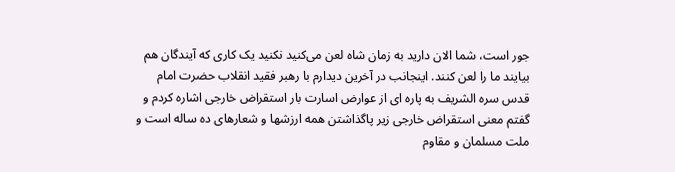جور است، شما الان دارید به زمان شاه لعن می‌کنید نکنید یک کاری که آیندگان هم بیایند ما را لعن کنند. اینجانب در آخرین دیدارم با رهبر فقید انقلاب حضرت امام قدس سره الشریف به پاره ای از عوارض اسارت بار استقراض خارجی اشاره کردم و گفتم معنی استقراض خارجی زیر پاگذاشتن همه ارزشها و شعارهای ده ساله است و ملت مسلمان و مقاوم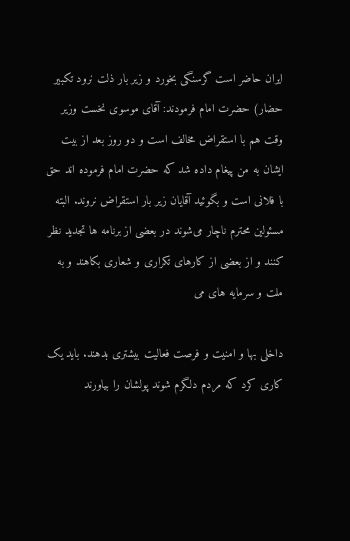ایران حاضر است گرسنگی بخورد و زیر بار ذلت نرود تکبیر حضار) حضرت امام فرمودند: آقای موسوی نخست وزیر وقت هم با استقراض مخالف است و دو روز بعد از بیت ایشان به من پیغام داده شد که حضرت امام فرموده اند حق با فلانی است و بگوئید آقایان زیر بار استقراض نروند. البته مسئولین محترم ناچار می‌شوند در بعضی از برنامه ها تجدید نظر کنند و از بعضی از کارهای تکراری و شعاری بکاهند و به ملت و سرمایه های می

داخلی بها و امنیت و فرصت فعالیت بیشتری بدهند. باید یک کاری کرد که مردم دلگرم شوند پولشان را بیاورند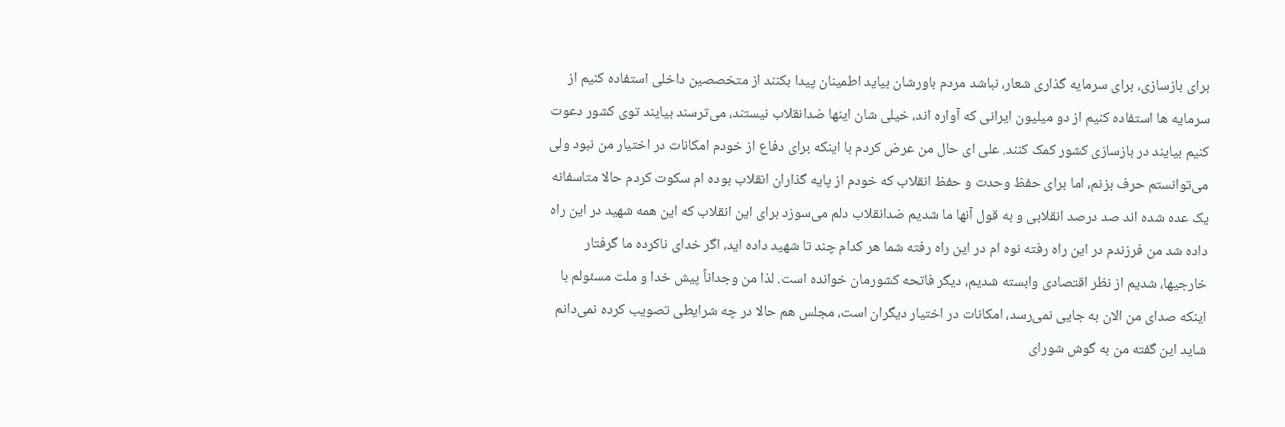برای بازسازی، برای سرمایه گذاری شعار، نباشد مردم باورشان بیاید اطمینان پیدا بکنند از متخصصین داخلی استفاده کنیم از سرمایه ها استفاده کنیم از دو میلیون ایرانی که آواره اند، خیلی شان اینها ضدانقلاب نیستند، می‌ترسند بیایند توی کشور دعوت کنیم بیایند در بازسازی کشور کمک کنند. علی ای حال من عرض کردم با اینکه برای دفاع از خودم امکانات در اختیار من نبود ولی می‌توانستم حرف بزنم، اما برای حفظ وحدت و حفظ انقلاب که خودم از پایه گذاران انقلاب بوده ام سکوت کردم حالا متاسفانه یک عده شده اند صد درصد انقلابی و به قول آنها ما شدیم ضدانقلاب دلم می‌سوزد برای این انقلاب که این همه شهید در این راه داده شد من فرزندم در این راه رفته نوه ام در این راه رفته شما هر کدام چند تا شهید داده اید، اگر خدای ناکرده ما گرفتار خارجیها، شدیم از نظر اقتصادی وابسته شدیم، دیگر فاتحه کشورمان خوانده است. لذا من وجداناً پیش خدا و ملت مسئولم با اینکه صدای من الان به جایی نمی‌رسد، امکانات در اختیار دیگران است، مجلس هم حالا در چه شرایطی تصویب کرده نمی‌دانم شاید این گفته من به گوش شورای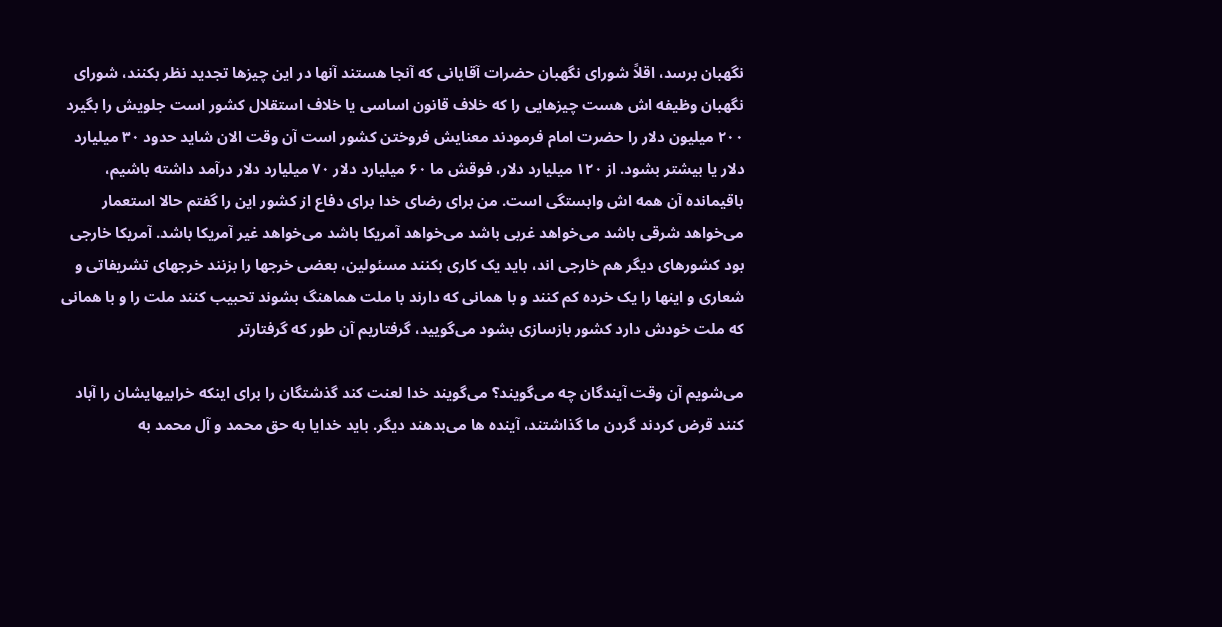نگهبان برسد، اقلاً شورای نگهبان حضرات آقایانی که آنجا هستند آنها در این چیزها تجدید نظر بکنند، شورای نگهبان وظیفه اش هست چیزهایی را که خلاف قانون اساسی یا خلاف استقلال کشور است جلویش را بگیرد ۲۰۰ میلیون دلار را حضرت امام فرمودند معنایش فروختن کشور است آن وقت الان شاید حدود ۳۰ میلیارد دلار یا بیشتر بشود. از ۱۲۰ میلیارد دلار، فوقش ما ۶۰ میلیارد دلار ۷۰ میلیارد دلار درآمد داشته باشیم، باقیمانده آن همه اش وابستگی است. من برای رضای خدا برای دفاع از کشور این را گفتم حالا استعمار می‌خواهد شرقی باشد می‌خواهد غربی باشد می‌خواهد آمریکا باشد می‌خواهد غیر آمریکا باشد. آمریکا خارجی بود کشورهای دیگر هم خارجی اند، باید یک کاری بکنند مسئولین، بعضی خرجها را بزنند خرجهای تشریفاتی و شعاری و اینها را یک خرده کم کنند و با همانی که دارند با ملت هماهنگ بشوند تحبیب کنند ملت را و با همانی که ملت خودش دارد کشور بازسازی بشود می‌گویید، گرفتاریم آن طور که گرفتارتر

می‌شویم آن وقت آیندگان چه می‌گویند؟ می‌گویند خدا لعنت کند گذشتگان را برای اینکه خرابیهایشان را آباد کنند قرض کردند گردن ما گذاشتند، آینده ها می‌بدهند دیگر. باید خدایا به حق محمد و آل محمد به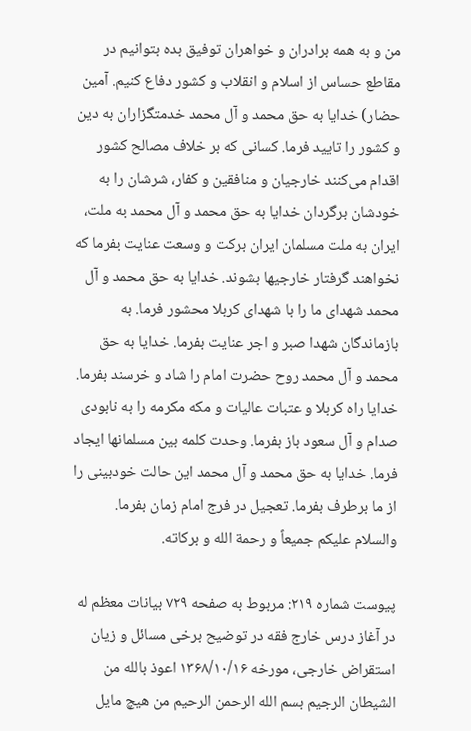من و به همه برادران و خواهران توفیق بده بتوانیم در مقاطع حساس از اسلام و انقلاب و کشور دفاع کنیم. آمین حضار) خدایا به حق محمد و آل محمد خدمتگزاران به دین و کشور را تایید فرما. کسانی که بر خلاف مصالح کشور اقدام می‌کنند خارجیان و منافقین و کفار، شرشان را به خودشان برگردان خدایا به حق محمد و آل محمد به ملت، ایران به ملت مسلمان ایران برکت و وسعت عنایت بفرما که نخواهند گرفتار خارجیها بشوند. خدایا به حق محمد و آل محمد شهدای ما را با شهدای کربلا محشور فرما. به بازماندگان شهدا صبر و اجر عنایت بفرما. خدایا به حق محمد و آل محمد روح حضرت امام را شاد و خرسند بفرما. خدایا راه کربلا و عتبات عالیات و مکه مکرمه را به نابودی صدام و آل سعود باز بفرما. وحدت کلمه بین مسلمانها ایجاد فرما. خدایا به حق محمد و آل محمد این حالت خودبینی را از ما برطرف بفرما. تعجیل در فرج امام زمان بفرما. والسلام علیکم جمیعاً و رحمة الله و برکاته.

پیوست شماره ۲۱۹: مربوط به صفحه ۷۲۹ بیانات معظم له در آغاز درس خارج فقه در توضیح برخی مسائل و زیان استقراض خارجی، مورخه ۱۳۶۸/۱۰/۱۶ اعوذ بالله من الشیطان الرجیم بسم الله الرحمن الرحیم من هیچ مایل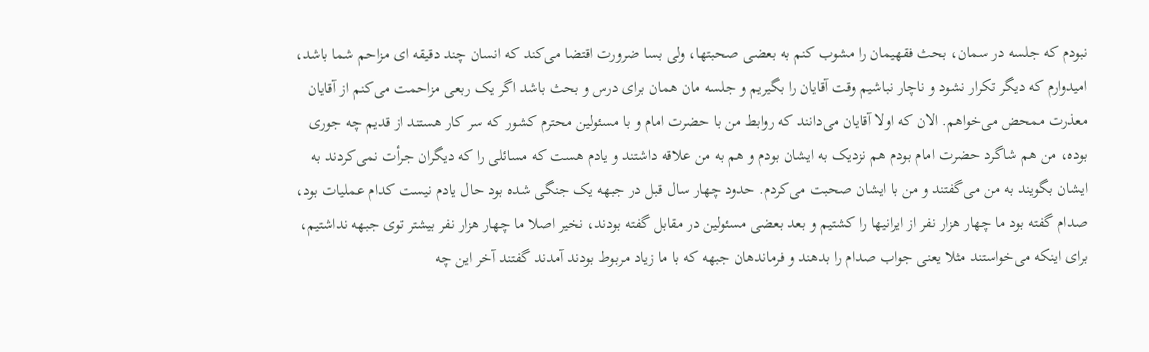نبودم که جلسه در سمان، بحث فقهیمان را مشوب کنم به بعضی صحبتها، ولی بسا ضرورت اقتضا می‌کند که انسان چند دقیقه ای مزاحم شما باشد، امیدوارم که دیگر تکرار نشود و ناچار نباشیم وقت آقایان را بگیریم و جلسه مان همان برای درس و بحث باشد اگر یک ربعی مزاحمت می‌کنم از آقایان معذرت ممحض می‌خواهم. الان که اولا آقایان می‌دانند که روابط من با حضرت امام و با مسئولین محترم کشور که سر کار هستند از قدیم چه جوری بوده، من هم شاگرد حضرت امام بودم هم نزدیک به ایشان بودم و هم به من علاقه داشتند و یادم هست که مسائلی را که دیگران جرأت نمی‌کردند به ایشان بگویند به من می‌گفتند و من با ایشان صحبت می‌کردم. حدود چهار سال قبل در جبهه یک جنگی شده بود حال یادم نیست کدام عملیات بود، صدام گفته بود ما چهار هزار نفر از ایرانیها را کشتیم و بعد بعضی مسئولین در مقابل گفته بودند، نخیر اصلا ما چهار هزار نفر بیشتر توی جبهه نداشتیم، برای اینکه می‌خواستند مثلا یعنی جواب صدام را بدهند و فرماندهان جبهه که با ما زیاد مربوط بودند آمدند گفتند آخر این چه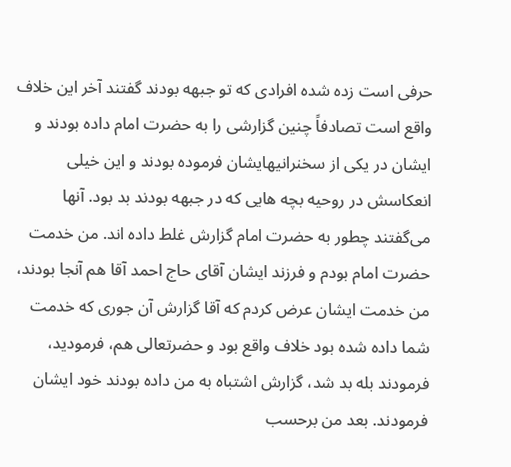حرفی است زده شده افرادی که تو جبهه بودند گفتند آخر این خلاف واقع است تصادفاً چنین گزارشی را به حضرت امام داده بودند و ایشان در یکی از سخنرانیهایشان فرموده بودند و این خیلی انعکاسش در روحیه بچه هایی که در جبهه بودند بد بود. آنها می‌گفتند چطور به حضرت امام گزارش غلط داده اند. من خدمت حضرت امام بودم و فرزند ایشان آقای حاج احمد آقا هم آنجا بودند، من خدمت ایشان عرض کردم که آقا گزارش آن جوری که خدمت شما داده شده بود خلاف واقع بود و حضرتعالی هم، فرمودید، فرمودند بله بد شد، گزارش اشتباه به من داده بودند خود ایشان فرمودند. بعد من برحسب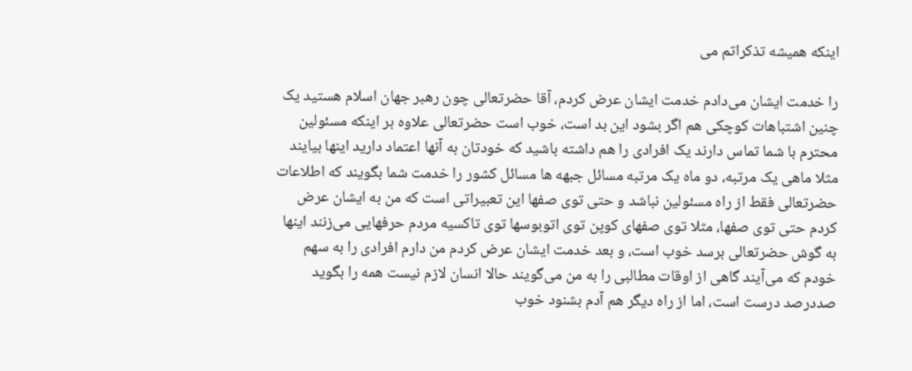اینکه همیشه تذکراتم می

را خدمت ایشان می‌دادم خدمت ایشان عرض کردم، آقا حضرتعالی چون رهبر جهان اسلام هستید یک چنین اشتباهات کوچکی هم اگر بشود این بد است، خوب است حضرتعالی علاوه بر اینکه مسئولین محترم با شما تماس دارند یک افرادی را هم داشته باشید که خودتان به آنها اعتماد دارید اینها بیایند مثلا ماهی یک مرتبه، دو ماه یک مرتبه مسائل جبهه ها مسائل کشور را خدمت شما بگویند که اطلاعات حضرتعالی فقط از راه مسئولین نباشد و حتی توی صفها این تعبیراتی است که من به ایشان عرض کردم حتی توی صفها، مثلا توی صفهای کوپن توی اتوبوسها توی تاکسیه مردم حرفهایی می‌زنند اینها به گوش حضرتعالی برسد خوب است، و بعد خدمت ایشان عرض کردم من دارم افرادی را به سهم خودم که می‌آیند گاهی از اوقات مطالبی را به من می‌گویند حالا انسان لازم نیست همه را بگوید صددرصد درست است، اما از راه دیگر هم آدم بشنود خوب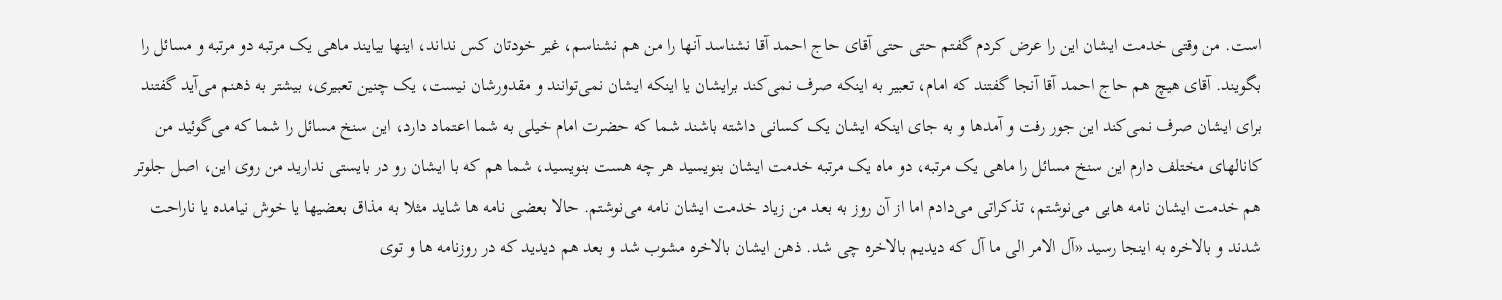است. من وقتی خدمت ایشان این را عرض کردم گفتم حتی حتی آقای حاج احمد آقا نشناسد آنها را من هم نشناسم، غیر خودتان کس نداند، اینها بیایند ماهی یک مرتبه دو مرتبه و مسائل را بگویند. آقای هیچ هم حاج احمد آقا آنجا گفتند که امام، تعبیر به اینکه صرف نمی‌کند برایشان یا اینکه ایشان نمی‌توانند و مقدورشان نیست، یک چنین تعبیری، بیشتر به ذهنم می‌آید گفتند برای ایشان صرف نمی‌کند این جور رفت و آمدها و به جای اینکه ایشان یک کسانی داشته باشند شما که حضرت امام خیلی به شما اعتماد دارد، این سنخ مسائل را شما که می‌گوئید من کانالهای مختلف دارم این سنخ مسائل را ماهی یک مرتبه، دو ماه یک مرتبه خدمت ایشان بنویسید هر چه هست بنویسید، شما هم که با ایشان رو در بایستی ندارید من روی این، اصل جلوتر هم خدمت ایشان نامه هایی می‌نوشتم، تذکراتی می‌دادم اما از آن روز به بعد من زیاد خدمت ایشان نامه می‌نوشتم. حالا بعضی نامه ها شاید مثلا به مذاق بعضیها یا خوش نیامده یا ناراحت شدند و بالاخره به اینجا رسید «آل الامر الی ما آل که دیدیم بالاخره چی شد. ذهن ایشان بالاخره مشوب شد و بعد هم دیدید که در روزنامه ها و توی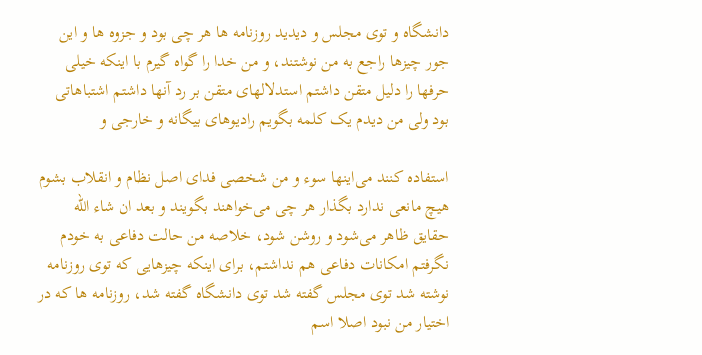دانشگاه و توی مجلس و دیدید روزنامه ها هر چی بود و جزوه ها و این جور چیزها راجع به من نوشتند، و من خدا را گواه گیرم با اینکه خیلی حرفها را دلیل متقن داشتم استدلالهای متقن بر رد آنها داشتم اشتباهاتی بود ولی من دیدم یک کلمه بگویم رادیوهای بیگانه و خارجی و

استفاده کنند می‌اینها سوء و من شخصی فدای اصل نظام و انقلاب بشوم هیچ مانعی ندارد بگذار هر چی می‌خواهند بگویند و بعد ان شاء الله حقایق ظاهر می‌شود و روشن شود، خلاصه من حالت دفاعی به خودم نگرفتم امکانات دفاعی هم نداشتم، برای اینکه چیزهایی که توی روزنامه نوشته شد توی مجلس گفته شد توی دانشگاه گفته شد، روزنامه ها که در اختیار من نبود اصلا اسم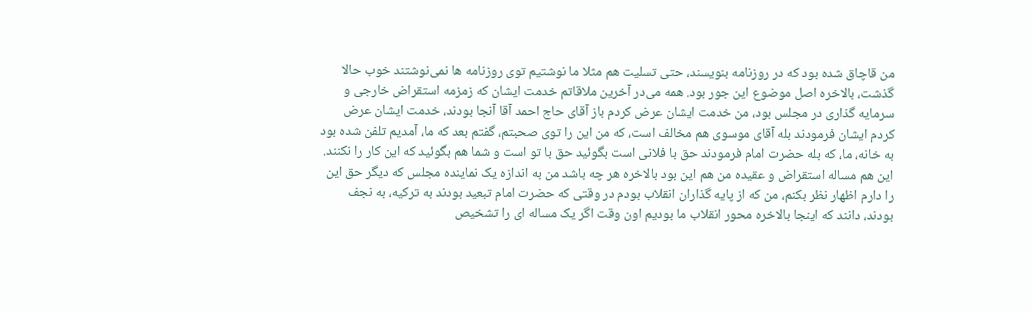من قاچاق شده بود که در روزنامه بنویسند، حتی تسلیت هم مثلا ما نوشتیم توی روزنامه ها نمی‌نوشتند خوب حالا گذشت، بالاخره اصل موضوع این جور بود. همه می‌در آخرین ملاقاتم خدمت ایشان که زمزمه استقراض خارجی و سرمایه گذاری در مجلس بود، من خدمت ایشان عرض کردم باز آقای حاج احمد آقا آنجا بودند، خدمت ایشان عرض کردم ایشان فرمودند بله آقای موسوی هم مخالف است، که من این را توی صحبتم، گفتم بعد که ما، آمدیم تلفن شده بود به خانه، ما، که بله حضرت امام فرمودند حق با فلانی است بگوئید حق با تو است و شما هم بگوئید که این کار را نکنند. این هم مساله استقراض و عقیده من هم این بود بالاخره هر چه باشد من به اندازه یک نماینده مجلس که دیگر حق این را دارم اظهار نظر بکنم، من که از پایه گذاران انقلاب بودم در وقتی که حضرت امام تبعید بودند به ترکیه، به نجف بودند، دانند که اینجا بالاخره محور انقلاب ما بودیم اون وقت اگر یک مساله ای را تشخیص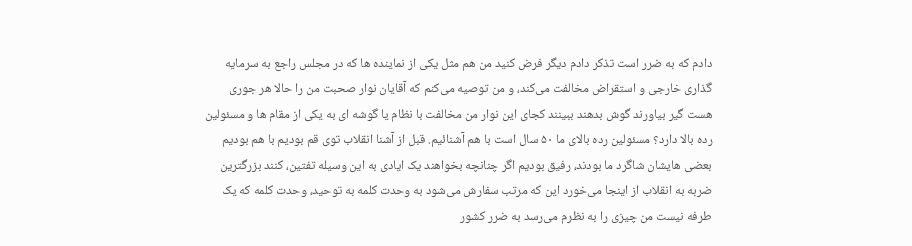دادم که به ضرر است تذکر دادم دیگر فرض کنید من هم مثل یکی از نماینده ها که در مجلس راجع به سرمایه گذاری خارجی و استقراض مخالفت می‌کند، و من توصیه می‌کنم که آقایان نوار صحبت من را حالا هر جوری هست گیر بیاورند گوش بدهند ببینند کجای این نوار من مخالفت با نظام یا گوشه ای به یکی از مقام ها و مسئولین رده بالا دارد؟ مسئولین رده بالای ما ۵۰ سال است با هم آشنائیم. قبل از آشنا انقلاب توی قم بودیم با هم بودیم بعضی هایشان شاگرد ما بودند، رفیق بودیم اگر چنانچه بخواهند یک ایادی به این وسیله تفتین، کنند بزرگترین ضربه به انقلاب از اینجا می‌خورد این که مرتب سفارش می‌شود به وحدت کلمه به توحید، وحدت کلمه که یک طرفه نیست من چیزی را به نظرم می‌رسد به ضرر کشور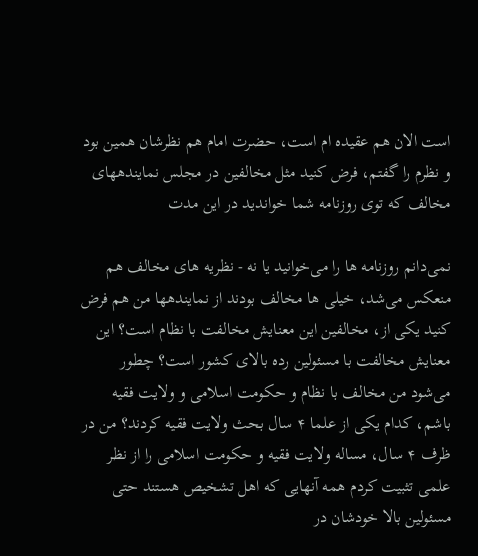است الان هم عقیده ام است، حضرت امام هم نظرشان همین بود و نظرم را گفتم، فرض کنید مثل مخالفین در مجلس نمایندههای مخالف که توی روزنامه شما خواندید در این مدت

نمی‌دانم روزنامه ها را می‌خوانید یا نه - نظریه های مخالف هم منعکس می‌شد، خیلی ها مخالف بودند از نمایندهها من هم فرض کنید یکی از، مخالفین این معنایش مخالفت با نظام است؟ این معنایش مخالفت با مسئولین رده بالای کشور است؟ چطور می‌شود من مخالف با نظام و حکومت اسلامی و ولایت فقیه باشم، کدام یکی از علما ۴ سال بحث ولایت فقیه کردند؟ من در ظرف ۴ سال، مساله ولایت فقیه و حکومت اسلامی را از نظر علمی تثبیت کردم همه آنهایی که اهل تشخیص هستند حتی مسئولین بالا خودشان در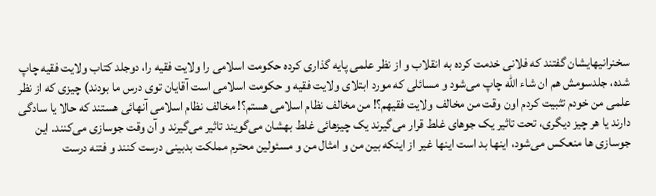سخنرانیهایشان گفتند که فلانی خدمت کرده به انقلاب و از نظر علمی پایه گذاری کرده حکومت اسلامی را ولایت فقیه را، دوجلد کتاب ولایت فقیه چاپ شده، جلدسومش هم ان شاء الله چاپ می‌شود و مسائلی که مورد ابتلای ولایت فقیه و حکومت اسلامی است آقایان توی درس ما بودند) چیزی که از نظر علمی من خودم تثبیت کردم اون وقت من مخالف ولایت فقیهم؟! من مخالف نظام اسلامی هستم؟! مخالف نظام اسلامی آنهائی هستند که حالا یا سادگی دارند یا هر چیز دیگری، تحت تاثیر یک جوهای غلط قرار می‌گیرند یک چیزهائی غلط بهشان می‌گویند تاثیر می‌گیرند و آن وقت جوسازی می‌کنند. این جوسازی ها منعکس می‌شود، اینها بد است اینها غیر از اینکه بین من و امثال من و مسئولین محترم مملکت بدبینی درست کنند و فتنه درست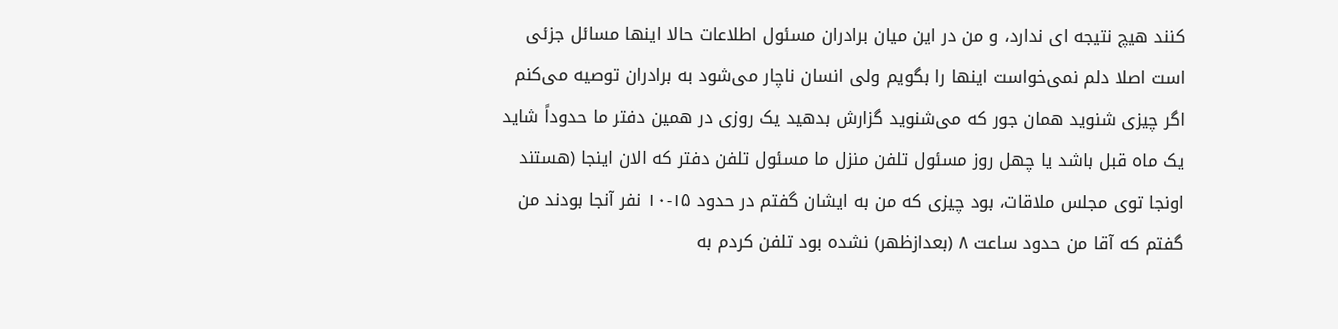کنند هیچ نتیجه ای ندارد، و من در این میان برادران مسئول اطلاعات حالا اینها مسائل جزئی است اصلا دلم نمی‌خواست اینها را بگویم ولی انسان ناچار می‌شود به برادران توصیه می‌کنم اگر چیزی شنوید همان جور که می‌شنوید گزارش بدهید یک روزی در همین دفتر ما حدوداً شاید یک ماه قبل باشد یا چهل روز مسئول تلفن منزل ما مسئول تلفن دفتر که الان اینجا (هستند اونجا توی مجلس ملاقات، بود چیزی که من به ایشان گفتم در حدود ۱۵-۱۰ نفر آنجا بودند من گفتم که آقا من حدود ساعت ۸ (بعدازظهر) نشده بود تلفن کردم به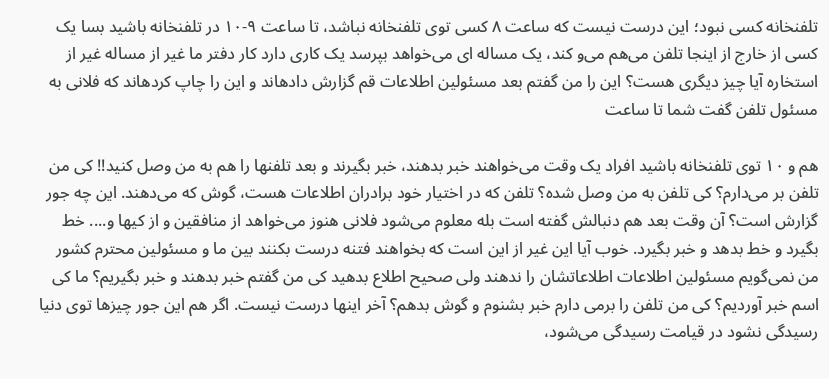تلفنخانه کسی نبود؛ این درست نیست که ساعت ۸ کسی توی تلفنخانه نباشد، تا ساعت ۹-۱۰ در تلفنخانه باشید بسا یک کسی از خارج از اینجا تلفن می‌هم می‌و کند، یک مساله ای می‌خواهد بپرسد یک کاری دارد کار دفتر ما غیر از مساله غیر از استخاره آیا چیز دیگری هست؟ این را من گفتم بعد مسئولین اطلاعات قم گزارش دادهاند و این را چاپ کردهاند که فلانی به مسئول تلفن گفت شما تا ساعت

هم و ۱۰ توی تلفنخانه باشید افراد یک وقت می‌خواهند خبر بدهند، خبر بگیرند و بعد تلفنها را هم به من وصل کنید!! کی من تلفن بر می‌دارم؟ کی تلفن به من وصل شده؟ تلفن که در اختیار خود برادران اطلاعات هست، گوش که می‌دهند. این چه جور گزارش است؟ آن وقت بعد هم دنبالش گفته است بله معلوم می‌شود فلانی هنوز می‌خواهد از منافقین و از کیها و.... خط بگیرد و خط بدهد و خبر بگیرد. خوب آیا این غیر از این است که بخواهند فتنه درست بکنند بین ما و مسئولین محترم کشور من نمی‌گویم مسئولین اطلاعات اطلاعاتشان را ندهند ولی صحیح اطلاع بدهید کی من گفتم خبر بدهند و خبر بگیریم؟ ما کی اسم خبر آوردیم؟ کی من تلفن را برمی دارم خبر بشنوم و گوش بدهم؟ آخر اینها درست نیست. اگر هم این جور چیزها توی دنیا رسیدگی نشود در قیامت رسیدگی می‌شود،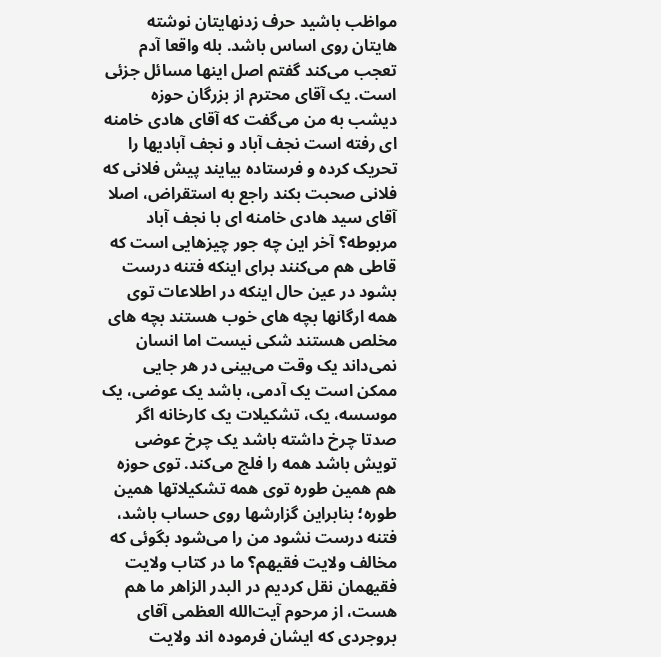مواظب باشید حرف زدنهایتان نوشته هایتان روی اساس باشد. بله واقعا آدم تعجب می‌کند گفتم اصل اینها مسائل جزئی است. یک آقای محترم از بزرگان حوزه دیشب به من می‌گفت که آقای هادی خامنه ای رفته است نجف آباد و نجف آبادیها را تحریک کرده و فرستاده بیایند پیش فلانی که فلانی صحبت بکند راجع به استقراض، اصلا آقای سید هادی خامنه ای با نجف آباد مربوطه؟ آخر این چه جور چیزهایی است که قاطی هم می‌کنند برای اینکه فتنه درست بشود در عین حال اینکه در اطلاعات توی همه ارگانها بچه های خوب هستند بچه های مخلص هستند شکی نیست اما انسان نمی‌داند یک وقت می‌بینی در هر جایی ممکن است یک آدمی، باشد یک عوضی، یک موسسه، یک، تشکیلات یک کارخانه اگر صدتا چرخ داشته باشد یک چرخ عوضی تویش باشد همه را فلج می‌کند. توی حوزه هم همین طوره توی همه تشکیلاتها همین طوره؛ بنابراین گزارشها روی حساب باشد، فتنه درست نشود من را می‌شود بگوئی که مخالف ولایت فقیهم؟ ما در کتاب ولایت فقیهمان نقل کردیم در البدر الزاهر ما هم هست، از مرحوم آیت‌الله العظمی آقای بروجردی که ایشان فرموده اند ولایت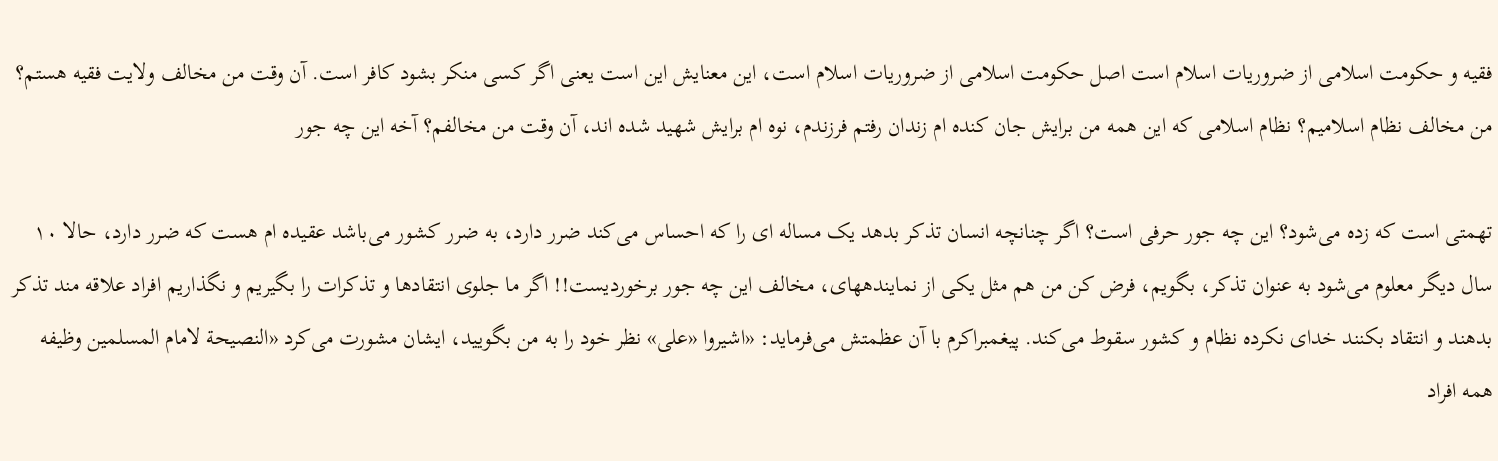فقیه و حکومت اسلامی از ضروریات اسلام است اصل حکومت اسلامی از ضروریات اسلام است، این معنایش این است یعنی اگر کسی منکر بشود کافر است. آن وقت من مخالف ولایت فقیه هستم؟ من مخالف نظام اسلامیم؟ نظام اسلامی که این همه من برایش جان کنده ام زندان رفتم فرزندم، نوه ام برایش شهید شده اند، آن وقت من مخالفم؟ آخه این چه جور

تهمتی است که زده می‌شود؟ این چه جور حرفی است؟ اگر چنانچه انسان تذکر بدهد یک مساله ای را که احساس می‌کند ضرر دارد، به ضرر کشور می‌باشد عقیده ام هست که ضرر دارد، حالا ۱۰ سال دیگر معلوم می‌شود به عنوان تذکر، بگویم، فرض کن من هم مثل یکی از نمایندههای، مخالف این چه جور برخوردیست!! اگر ما جلوی انتقادها و تذکرات را بگیریم و نگذاریم افراد علاقه مند تذکر بدهند و انتقاد بکنند خدای نکرده نظام و کشور سقوط می‌کند. پیغمبراکرم با آن عظمتش می‌فرماید: «اشیروا «علی» نظر خود را به من بگویید، ایشان مشورت می‌کرد «النصیحة لامام المسلمین وظیفه همه افراد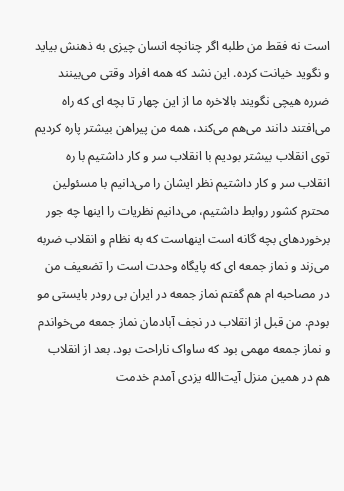است نه فقط من طلبه اگر چنانچه انسان چیزی به ذهنش بیاید و نگوید خیانت کرده. این نشد که همه افراد وقتی می‌بینند ضرره هیچی نگویند بالاخره ما از این چهار تا بچه ای که راه می‌افتند دانند می‌هم می‌کند، همه من پیراهن بیشتر پاره کردیم توی انقلاب بیشتر بودیم با انقلاب سر و کار داشتیم با ره انقلاب سر و کار داشتیم نظر ایشان را می‌دانیم با مسئولین محترم کشور روابط داشتیم، می‌دانیم نظریات را اینها چه جور برخوردهای بچه گانه است اینهاست که به نظام و انقلاب ضربه می‌زند و نماز جمعه ای که پایگاه وحدت است را تضعیف من در مصاحبه ام هم گفتم نماز جمعه در ایران بی رودر بایستی مو بودم. من قبل از انقلاب در نجف آبادمان نماز جمعه می‌خواندم و نماز جمعه مهمی بود که ساواک ناراحت بود. بعد از انقلاب هم در همین منزل آیت‌الله یزدی آمدم خدمت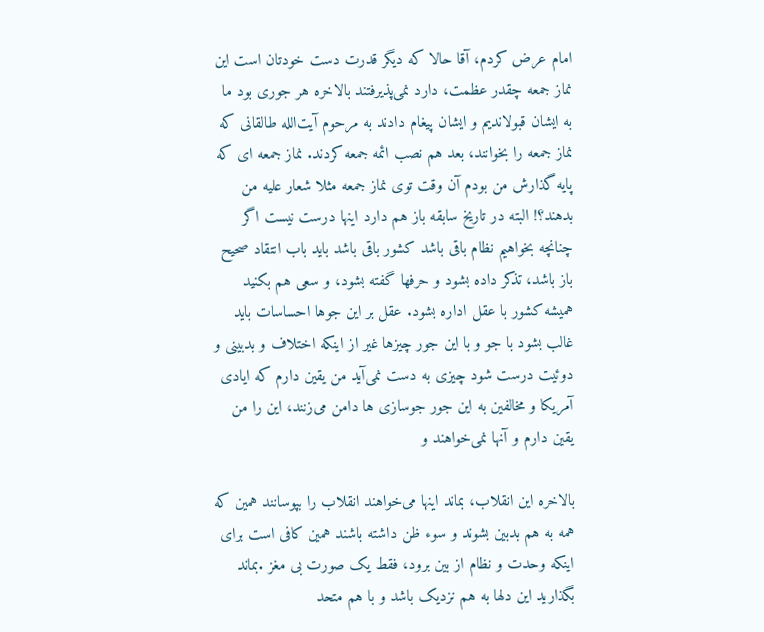امام عرض کردم، آقا حالا که دیگر قدرت دست خودتان است این نماز جمعه چقدر عظمت، دارد نمی‌پذیرفتند بالاخره هر جوری بود ما به ایشان قبولاندیم و ایشان پیغام دادند به مرحوم آیت‌الله طالقانی که نماز جمعه را بخوانند، بعد هم نصب ائمه جمعه کردند. نماز جمعه ای که پایه گذارش من بودم آن وقت توی نماز جمعه مثلا شعار علیه من بدهند؟! البته در تاریخ سابقه باز هم دارد اینها درست نیست اگر چنانچه بخواهیم نظام باقی باشد کشور باقی باشد باید باب انتقاد صحیح باز باشد، تذکر داده بشود و حرفها گفته بشود، و سعی هم بکنید همیشه کشور با عقل اداره بشود. عقل بر این جوها احساسات باید غالب بشود با جو و با این جور چیزها غیر از اینکه اختلاف و بدبینی و دوئیت درست شود چیزی به دست نمی‌آید من یقین دارم که ایادی آمریکا و مخالفین به این جور جوسازی ها دامن می‌زنند، این را من یقین دارم و آنها نمی‌خواهند و

بالاخره این انقلاب، بماند اینها می‌خواهند انقلاب را بپوسانند همین که همه به هم بدبین بشوند و سوء ظن داشته باشند همین کافی است برای اینکه وحدت و نظام از بین برود، فقط یک صورت بی مغز .بماند بگذارید این دلها به هم نزدیک باشد و با هم متحد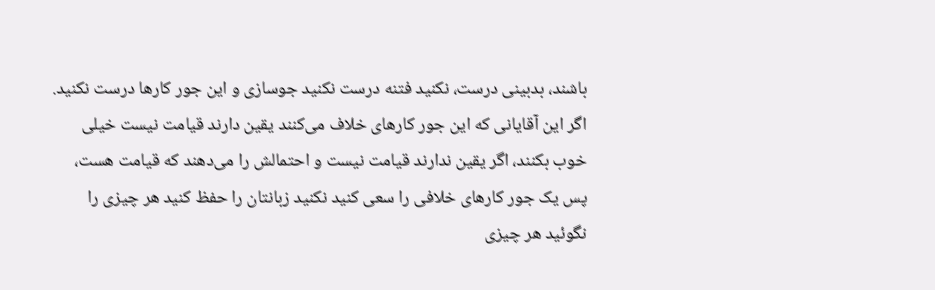باشند، بدبینی درست، نکنید فتنه درست نکنید جوسازی و این جور کارها درست نکنید. اگر این آقایانی که این جور کارهای خلاف می‌کنند یقین دارند قیامت نیست خیلی خوب بکنند، اگر یقین ندارند قیامت نیست و احتمالش را می‌دهند که قیامت هست، پس یک جور کارهای خلافی را سعی کنید نکنید زبانتان را حفظ کنید هر چیزی را نگوئید هر چیزی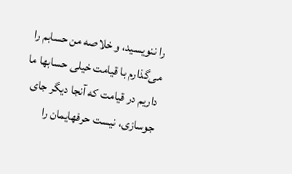را ننویسید، و خلاصه من حسابم را می‌گذارم با قیامت خیلی حسابها ما داریم در قیامت که آنجا دیگر جای جوسازی، نیست حرفهایمان را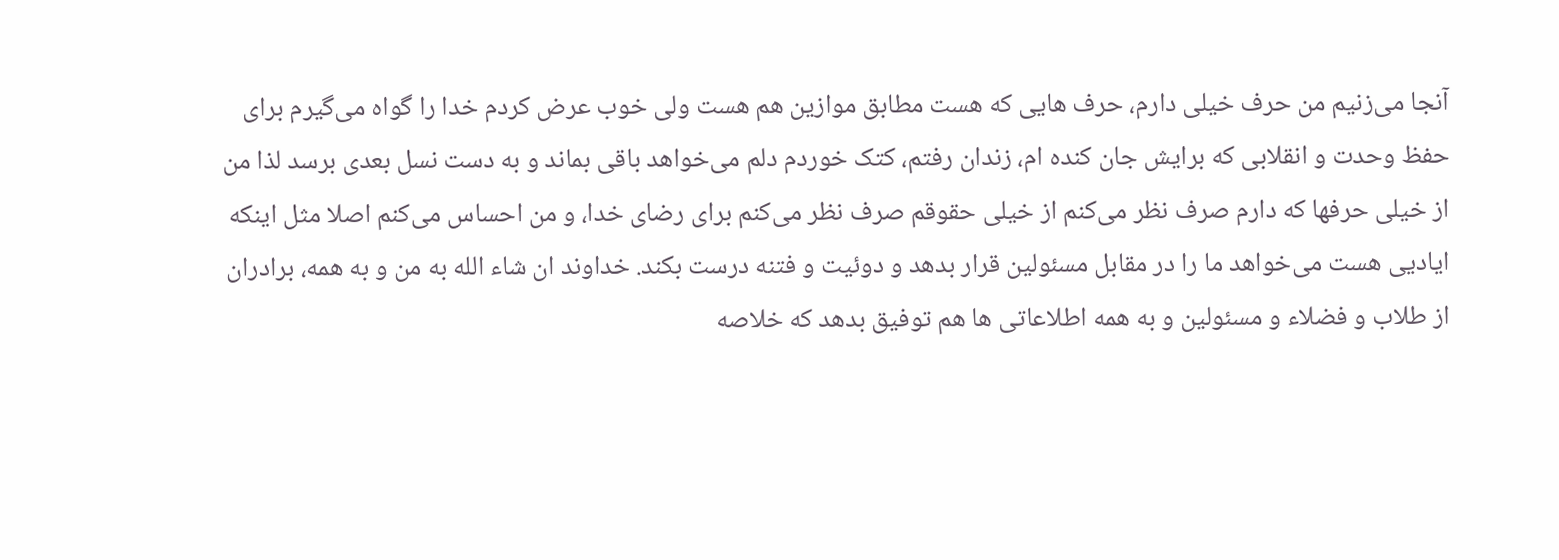آنجا می‌زنیم من حرف خیلی دارم، حرف هایی که هست مطابق موازین هم هست ولی خوب عرض کردم خدا را گواه می‌گیرم برای حفظ وحدت و انقلابی که برایش جان کنده ام، زندان رفتم، کتک خوردم دلم می‌خواهد باقی بماند و به دست نسل بعدی برسد لذا من از خیلی حرفها که دارم صرف نظر می‌کنم از خیلی حقوقم صرف نظر می‌کنم برای رضای خدا، و من احساس می‌کنم اصلا مثل اینکه ایادیی هست می‌خواهد ما را در مقابل مسئولین قرار بدهد و دوئیت و فتنه درست بکند. خداوند ان شاء الله به من و به همه، برادران از طلاب و فضلاء و مسئولین و به همه اطلاعاتی ها هم توفیق بدهد که خلاصه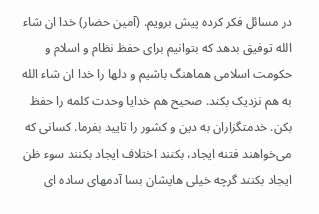در مسائل فکر کرده پیش برویم. (آمین حضار) خدا ان شاء الله توفیق بدهد که بتوانیم برای حفظ نظام و اسلام و حکومت اسلامی هماهنگ باشیم و دلها را خدا ان شاء الله به هم نزدیک بکند. صحیح هم خدایا وحدت کلمه را حفظ بکن. خدمتگزاران به دین و کشور را تایید بفرما. کسانی که می‌خواهند فتنه ایجاد، بکنند اختلاف ایجاد بکنند سوء ظن ایجاد بکنند گرچه خیلی هایشان بسا آدمهای ساده ای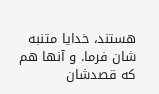هستند، خدایا متنبه شان فرما. و آنها هم که قصدشان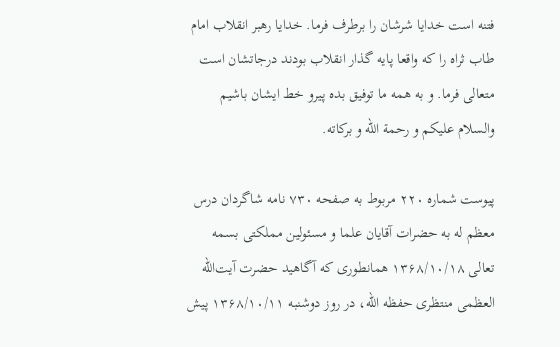فتنه است خدایا شرشان را برطرف فرما. خدایا رهبر انقلاب امام طاب ثراه را که واقعا پایه گذار انقلاب بودند درجاتشان است متعالی فرما. و به همه ما توفیق بده پیرو خط ایشان باشیم والسلام علیکم و رحمة الله و برکاته.

پیوست شماره ۲۲۰ مربوط به صفحه ۷۳۰ نامه شاگردان درس معظم له به حضرات آقایان علما و مسئولین مملکتی بسمه تعالی ۱۳۶۸/۱۰/۱۸ همانطوری که آگاهید حضرت آیت‌الله العظمی منتظری حفظه الله، در روز دوشنبه ۱۳۶۸/۱۰/۱۱ پیش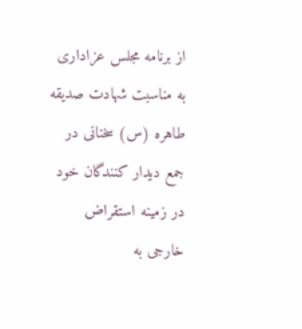از برنامه مجلس عزاداری به مناسبت شهادت صدیقه طاهره (س) سخنانی در جمع دیدار کنندگان خود در زمینه استقراض خارجی به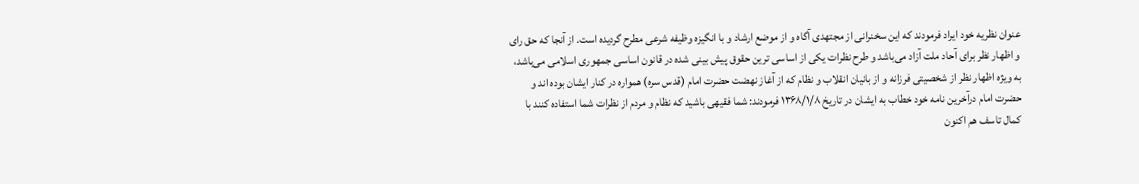عنوان نظریه خود ایراد فرمودند که این سخنرانی از مجتهدی آگاه و از موضع ارشاد و با انگیزه وظیفه شرعی مطرح گردیده است. از آنجا که حق رای و اظهار نظر برای آحاد ملت آزاد می‌باشد و طرح نظرات یکی از اساسی ترین حقوق پیش بینی شده در قانون اساسی جمهوری اسلامی می‌باشد، به ویژه اظهار نظر از شخصیتی فرزانه و از بانیان انقلاب و نظام که از آغاز نهضت حضرت امام (قدس سره) همواره در کنار ایشان بوده اند و حضرت امام درآخرین نامه خود خطاب به ایشان در تاریخ ۱۳۶۸/۱/۸ فرمودند: شما فقیهی باشید که نظام و مردم از نظرات شما استفاده کنند با کمال تاسف هم اکنون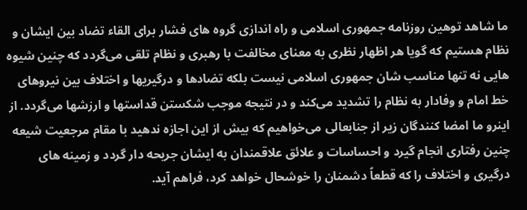ما شاهد توهین روزنامه جمهوری اسلامی و راه اندازی گروه های فشار برای القاء تضاد بین ایشان و نظام هستیم که گویا هر اظهار نظری به معنای مخالفت با رهبری و نظام تلقی می‌گردد که چنین شیوه هایی نه تنها مناسب شان جمهوری اسلامی نیست بلکه تضادها و درگیریها و اختلاف بین نیروهای خط امام و وفادار به نظام را تشدید می‌کند و در نتیجه موجب شکستن قداستها و ارزشها می‌گردد. از اینرو ما امضا کنندگان زیر از جنابعالی می‌خواهیم که بیش از این اجازه ندهید با مقام مرجعیت شیعه چنین رفتاری انجام گیرد و احساسات و علائق علاقمندان به ایشان جریحه دار گردد و زمینه های درگیری و اختلاف را که قطعاً دشمنان را خوشحال خواهد کرد، فراهم آید.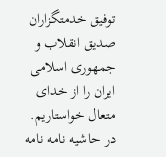توفیق خدمتگزاران صدیق انقلاب و جمهوری اسلامی ایران را از خدای متعال خواستاریم. در حاشیه نامه نامه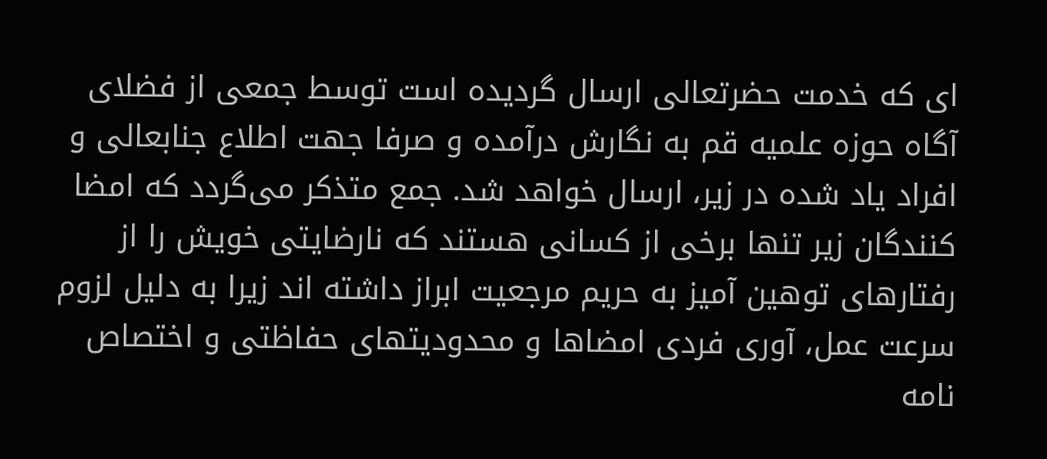ای که خدمت حضرتعالی ارسال گردیده است توسط جمعی از فضلای آگاه حوزه علمیه قم به نگارش درآمده و صرفا جهت اطلاع جنابعالی و افراد یاد شده در زیر، ارسال خواهد شد. جمع متذکر می‌گردد که امضا کنندگان زیر تنها برخی از کسانی هستند که نارضایتی خویش را از رفتارهای توهین آمیز به حریم مرجعیت ابراز داشته اند زیرا به دلیل لزوم سرعت عمل، آوری فردی امضاها و محدودیتهای حفاظتی و اختصاص نامه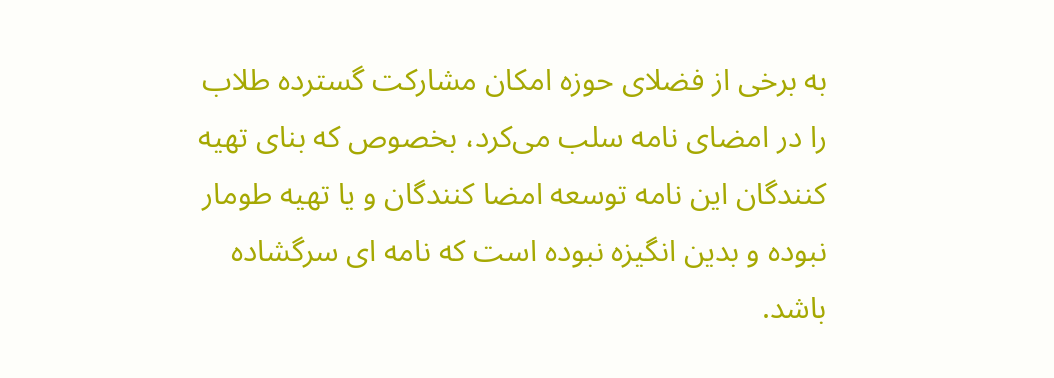به برخی از فضلای حوزه امکان مشارکت گسترده طلاب را در امضای نامه سلب می‌کرد، بخصوص که بنای تهیه کنندگان این نامه توسعه امضا کنندگان و یا تهیه طومار نبوده و بدین انگیزه نبوده است که نامه ای سرگشاده باشد.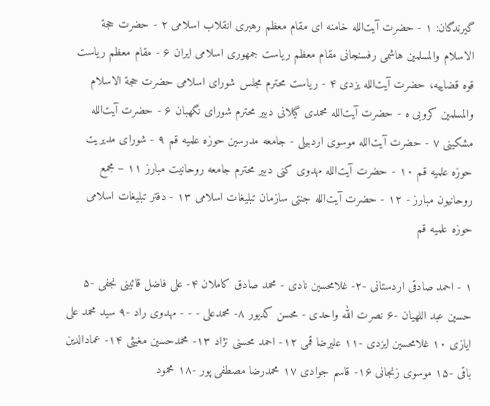گیرندگان: ۱ - حضرت آیت‌الله خامنه ای مقام معظم رهبری انقلاب اسلامی ۲ - حضرت حجة الاسلام والمسلمین هاشمی رفسنجانی مقام معظم ریاست جمهوری اسلامی ایران ۶ - مقام معظم ریاست قوه قضاییه، حضرت آیت‌الله یزدی ۴ - ریاست محترم مجلس شورای اسلامی حضرت حجة الاسلام والمسلمین کروبی ه - حضرت آیت‌الله محمدی گیلانی دبیر محترم شورای نگهبان ۶ - حضرت آیت‌الله مشکینی ۷ - حضرت آیت‌الله موسوی اردبیلی - جامعه مدرسین حوزه علمیه قم ۹ - شورای مدیریت حوزه علمیه قم ۱۰ - حضرت آیت‌الله مهدوی کنی دبیر محترم جامعه روحانیت مبارز ۱۱ – مجمع روحانیون مبارز - ۱۲ - حضرت آیت‌الله جنتی سازمان تبلیغات اسلامی ۱۳ - دفتر تبلیغات اسلامی حوزه علمیه قم

۱ - احمد صادقی اردستانی -۲- غلامحسین نادی - محمد صادق کاملان ۴- علی فاضل قائینی نجفی -۵ حسین عبد اللهیان -۶ نصرت الله واحدی - محسن کدیور ۸- محمدعلی - - - مهدوی راد -۹ سید محمد علی ایازی ۱۰ غلامحسین ایزدی -۱۱ علیرضا قمی ۱۲- احمد محسنی نژاد ۱۳- محمدحسین مغیثی ۱۴- عمادالدین باقی -۱۵ موسوی زنجانی ۱۶- قاسم جوادی ۱۷ محمدرضا مصطفی پور -۱۸ محمود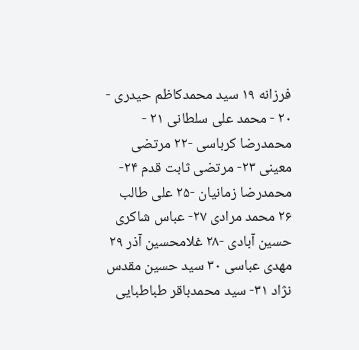فرزانه ۱۹ سید محمدکاظم حیدری - ۲۰ - محمد علی سلطانی ۲۱ - محمدرضا کرباسی -۲۲ مرتضی معینی ۲۳- مرتضی ثابت قدم ۲۴- محمدرضا زمانیان -۲۵ علی طالب ۲۶ محمد مرادی ۲۷- عباس شاکری حسین آبادی -۲۸ غلامحسین آذر ۲۹ مهدی عباسی ۳۰ سید حسین مقدس نژاد ۳۱- سید محمدباقر طباطبایی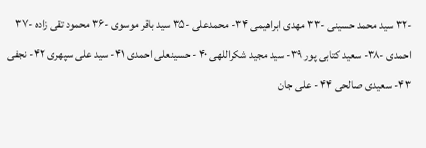-۳۲ سید محمد حسینی -۳۳ مهدی ابراهیمی ۳۴- محمدعلی -۳۵ سید باقر موسوی -۳۶ محمود تقی زاده -۳۷ احمدی -۳۸- سعید کتابی پور ۳۹- سید مجید شکراللهی ۴۰ - حسینعلی احمدی ۴۱- سید علی سپهری ۴۲- نجفی ۴۳- سعیدی صالحی ۴۴ - علی جان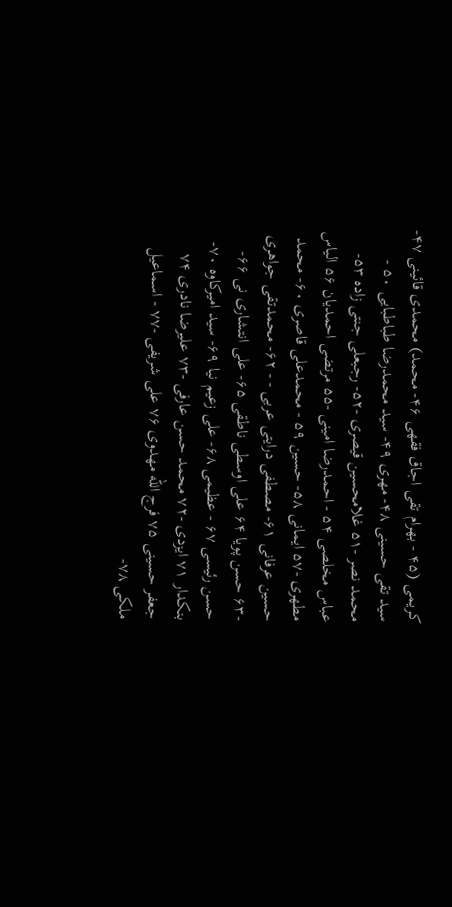کریمی (۴۵ - بهرام تقی اجاق فقهی ۴۶- محمد) محمدی قائینی ۴۷- سید تقی حسینی ۴۸- مهری ۴۹- سید محمدرضا طباطبایی ۵۰ - محمد نصر -۵۱ غلامحسین قیصری -۵۲- رجبعلی جنتی زاده ۵۳- عباس مخلصی ۵۴ - احمدرضا امینی -۵۵ مرتضی احمدیان ۵۶ الیاس مطهری -۵۷ ایمانی ۵۸- حسین ۵۹ - محمدعلی قاصری ۶۰- محمد حسین عرفانی ۶۱- مصطفی درایتی عربی - - ۶۲- محمدتقی جواهری -۶۳ حسن پویا ۶۴ علی اوسطی ناطقی ۶۵- علی انتشاری نی ۶۶- حسن رئیسی ۶۷ - عظیمی ۶۸- علی زعیم نیا ۶۹- سید امیرکاوه ۷۰- بنکدار ۷۱ ایزدی -۷۲ محمد حسن عارفی -۷۳ علیرضا نادری ۷۴ جعفر حسینی ۷۵ فرج الله مهدوی ۷۶ علی شریفی -۷۷ - اسماعیل ملکی ۷۸-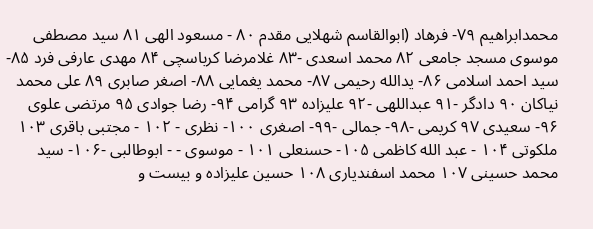محمدابراهیم ۷۹- فرهاد (ابوالقاسم شهلایی مقدم ۸۰ - مسعود الهی ۸۱ سید مصطفی موسوی مسجد جامعی ۸۲ محمد اسعدی -۸۳ غلامرضا کرباسچی ۸۴ مهدی عارفی فرد ۸۵- سید احمد اسلامی ۸۶- یدالله رحیمی ۸۷- محمد یغمایی ۸۸- اصغر صابری ۸۹ علی محمد نیاکان ۹۰ دادگر -۹۱ عبداللهی -۹۲ علیزاده ۹۳ گرامی ۹۴- رضا جوادی ۹۵ مرتضی علوی ۹۶- سعیدی ۹۷ کریمی -۹۸- جمالی -۹۹- اصغری ۱۰۰- نظری - ۱۰۲ - مجتبی باقری ۱۰۳ ملکوتی ۱۰۴ - عبد الله کاظمی ۱۰۵- حسنعلی ۱۰۱ - موسوی - - ابوطالبی -۱۰۶- سید محمد حسینی ۱۰۷ محمد اسفندیاری ۱۰۸ حسین علیزاده و بیست و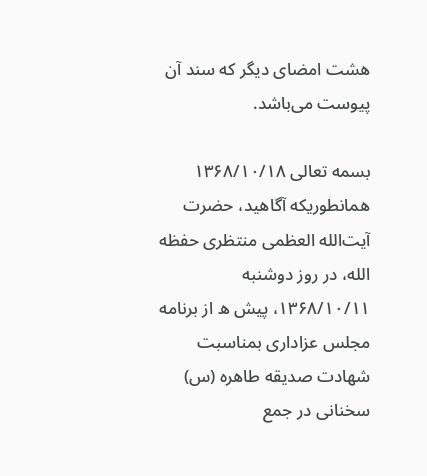هشت امضای دیگر که سند آن پیوست می‌باشد.

بسمه تعالی ۱۳۶۸/۱۰/۱۸ همانطوریکه آگاهید، حضرت آیت‌الله العظمی منتظری حفظه الله، در روز دوشنبه ۱۳۶۸/۱۰/۱۱، پیش ه از برنامه مجلس عزاداری بمناسبت شهادت صدیقه طاهره (س) سخنانی در جمع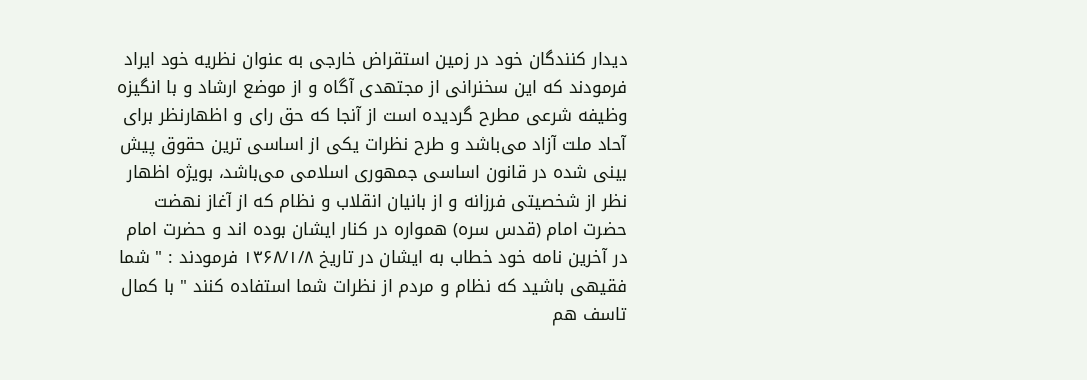دیدار کنندگان خود در زمین استقراض خارجی به عنوان نظریه خود ایراد فرمودند که این سخنرانی از مجتهدی آگاه و از موضع ارشاد و با انگیزه وظیفه شرعی مطرح گردیده است از آنجا که حق رای و اظهارنظر برای آحاد ملت آزاد می‌باشد و طرح نظرات یکی از اساسی ترین حقوق پیش بینی شده در قانون اساسی جمهوری اسلامی می‌باشد، بویژه اظهار نظر از شخصیتی فرزانه و از بانیان انقلاب و نظام که از آغاز نهضت حضرت امام (قدس سره) همواره در کنار ایشان بوده اند و حضرت امام در آخرین نامه خود خطاب به ایشان در تاریخ ۱۳۶۸/۱/۸ فرمودند : " شما فقیهی باشید که نظام و مردم از نظرات شما استفاده کنند " با کمال تاسف هم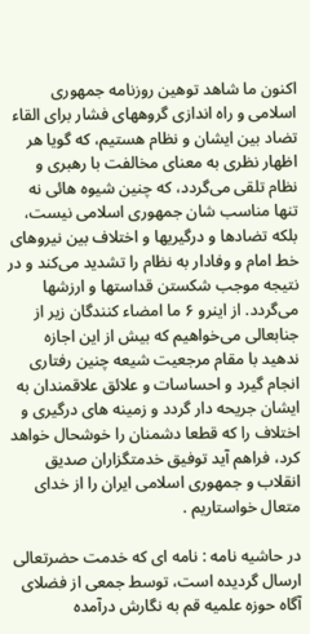اکنون ما شاهد توهین روزنامه جمهوری اسلامی و راه اندازی گروههای فشار برای القاء تضاد بین ایشان و نظام هستیم، که گویا هر اظهار نظری به معنای مخالفت با رهبری و نظام تلقی می‌گردد، که چنین شیوه هائی نه تنها مناسب شان جمهوری اسلامی نیست، بلکه تضادها و درگیریها و اختلاف بین نیروهای خط امام و وفادار به نظام را تشدید می‌کند و در نتیجه موجب شکستن قداستها و ارزشها می‌گردد. از اینرو ۶ ما امضاء کنندگان زیر از جنابعالی می‌خواهیم که بیش از این اجازه ندهید با مقام مرجعیت شیعه چنین رفتاری انجام گیرد و احساسات و علائق علاقمندان به ایشان جریحه دار گردد و زمینه های درگیری و اختلاف را که قطعا دشمنان را خوشحال خواهد کرد، فراهم آید توفیق خدمتگزاران صدیق انقلاب و جمهوری اسلامی ایران را از خدای متعال خواستاریم .

در حاشیه نامه : نامه ای که خدمت حضرتعالی ارسال گردیده است، توسط جمعی از فضلای آگاه حوزه علمیه قم به نگارش درآمده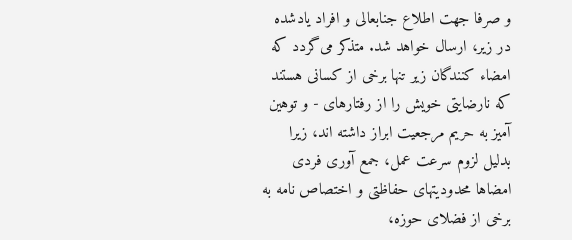و صرفا جهت اطلاع جنابعالی و افراد یادشده در زیر، ارسال خواهد شد. متذکر می‌گردد که امضاء کنندگان زیر تنها برخی از کسانی هستند که نارضایتی خویش را از رفتارهای - و توهین آمیز به حریم مرجعیت ابراز داشته اند، زیرا بدلیل لزوم سرعت عمل، جمع آوری فردی امضاها محدودیتهای حفاظتی و اختصاص نامه به برخی از فضلای حوزه،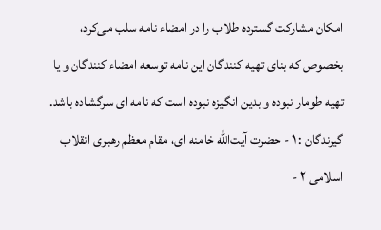امکان مشارکت گسترده طلاب را در امضاء نامه سلب می‌کرد، بخصوص که بنای تهیه کنندگان این نامه توسعه امضاء کنندگان و یا تهیه طومار نبوده و بدین انگیزه نبوده است که نامه ای سرگشاده باشد. گیرندگان : ۱ - حضرت آیت‌الله خامنه ای، مقام معظم رهبری انقلاب اسلامی ۲ -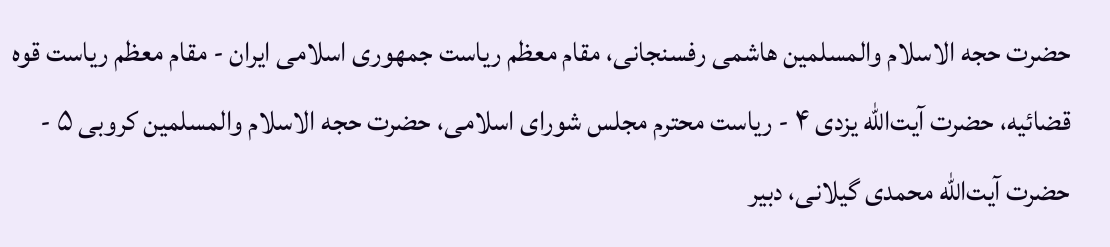حضرت حجه الاسلام والمسلمین هاشمی رفسنجانی، مقام معظم ریاست جمهوری اسلامی ایران - مقام معظم ریاست قوه قضائیه، حضرت آیت‌الله یزدی ۴ - ریاست محترم مجلس شورای اسلامی، حضرت حجه الاسلام والمسلمین کروبی ۵ - حضرت آیت‌الله محمدی گیلانی، دبیر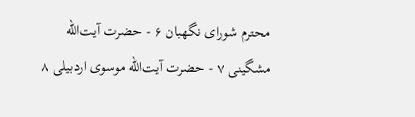محترم شورای نگهبان ۶ - حضرت آیت‌الله مشگینی ۷ - حضرت آیت‌الله موسوی اردبیلی ۸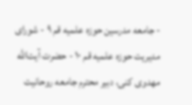- جامعه مدرسین حوزه علمیه قم ۹ - شورای مدیریت حوزه علمیه قم ۱۰ - حضرت آیت‌الله مهدوی کنی، دبیر محترم جامعه روحانیت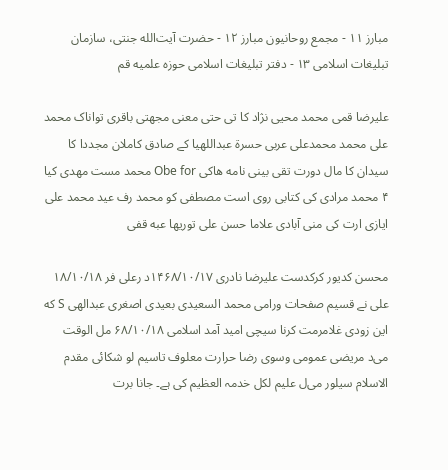مبارز ۱۱ - مجمع روحانیون مبارز ۱۲ - حضرت آیت‌الله جنتی، سازمان تبلیغات اسلامی ۱۳ - دفتر تبلیغات اسلامی حوزه علمیه قم

علیرضا قمی محمد محیی نژاد کا تی حتی معنی مجھتی باقری تواناک محمد علی محمد محمدعلی عربی حسرة عبداللهیا کے صادق کاملان مجددا کا سیدان کا مال دورت تقی بینی نامه هاکی Obe for محمد مست مهدی کیا ۴ محمد مرادی کی کتابی روی است مصطفی کو محمد رف عید محمد علی ایازی ارت کی منی آبادی علاما حسن علی توریها عبه قفی

محسن کدیور کرکدست علیرضا نادری ۱۴۶۸/۱۰/۱۷د رعلی فر ۱۸/۱۰/۱۸ علی نے قسیم صفحات ورامی محمد السعیدی بعیدی اصغری عبدالهی S که این زودی غلامرمت کرنا سیچی امید آمد اسلامی ۶۸/۱۰/۱۸ مل الوقت می‌د مریضی عمومی وسوی رضا حرارت معلوف تاسیم لو شکائی مقدم الاسلام سیلور می‌ل علیم لکل خدمہ العظیم کی ہے۔ جانا برت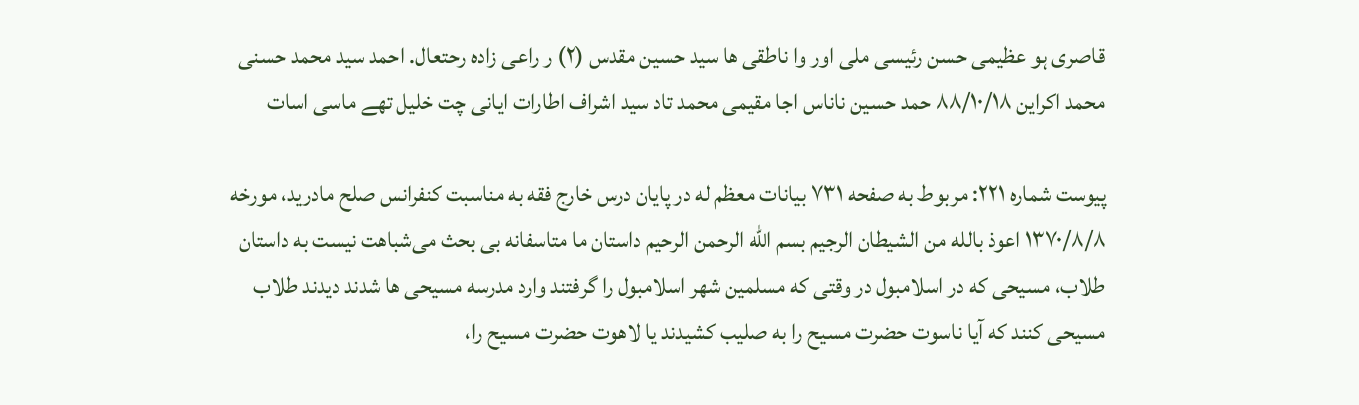قاصری ہو عظیمی حسن رئیسی ملی اور وا ناطقی ها سید حسین مقدس (۲) ر راعی زاده رحتعال. احمد سید محمد حسنی محمد اکراین ۸۸/۱۰/۱۸ حمد حسین ناناس اجا مقیمی محمد تاد سید اشراف اطارات ایانی چت خلیل تھے ماسی اسات

پیوست شماره ۲۲۱: مربوط به صفحه ۷۳۱ بیانات معظم له در پایان درس خارج فقه به مناسبت کنفرانس صلح مادرید، مورخه ۱۳۷۰/۸/۸ اعوذ بالله من الشیطان الرجیم بسم الله الرحمن الرحیم داستان ما متاسفانه بی بحث می‌شباهت نیست به داستان طلاب، مسیحی که در اسلامبول در وقتی که مسلمین شهر اسلامبول را گرفتند وارد مدرسه مسیحی ها شدند دیدند طلاب مسیحی کنند که آیا ناسوت حضرت مسیح را به صلیب کشیدند یا لاهوت حضرت مسیح را،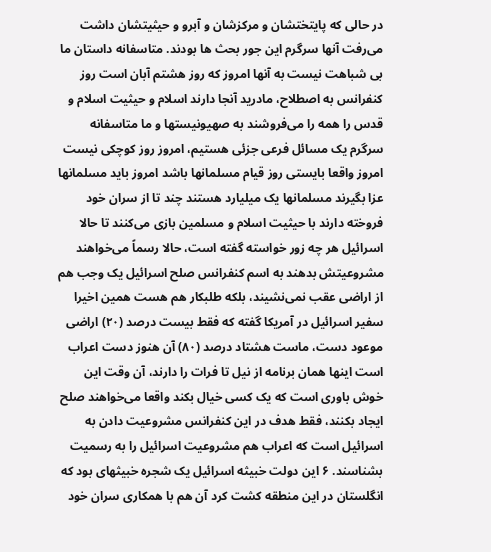در حالی که پایتختشان و مرکزشان و آبرو و حیثیتشان داشت می‌رفت آنها سرگرم این جور بحث ها بودند. متاسفانه داستان ما بی شباهت نیست به آنها امروز که روز هشتم آبان است روز کنفرانس به اصطلاح، مادرید آنجا دارند اسلام و حیثیت اسلام و قدس را همه را می‌فروشند به صهیونیستها و ما متاسفانه سرگرم یک مسائل فرعی جزئی هستیم، امروز روز کوچکی نیست امروز واقعا بایستی روز قیام مسلمانها باشد امروز باید مسلمانها عزا بگیرند مسلمانها یک میلیارد هستند چند تا از سران خود فروخته دارند با حیثیت اسلام و مسلمین بازی می‌کنند تا حالا اسرائیل هر چه زور خواسته گفته است، حالا رسماً می‌خواهند مشروعیتش بدهند به اسم کنفرانس صلح اسرائیل یک وجب هم از اراضی عقب نمی‌نشیند، بلکه طلبکار هم هست همین اخیرا سفیر اسرائیل در آمریکا گفته که فقط بیست درصد (۲۰) اراضی موعود دست، ماست هشتاد درصد (۸۰) آن هنوز دست اعراب است اینها همان برنامه از نیل تا فرات را دارند، آن وقت این خوش باوری است که یک کسی خیال بکند واقعا می‌خواهند صلح ایجاد بکنند، فقط هدف در این کنفرانس مشروعیت دادن به اسرائیل است که اعراب هم مشروعیت اسرائیل را به رسمیت بشناسند. ۶ این دولت خبیثه اسرائیل یک شجره خبیثهای بود که انگلستان در این منطقه کشت کرد آن هم با همکاری سران خود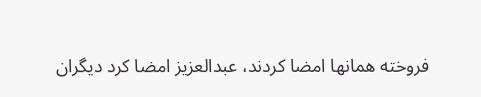فروخته همانها امضا کردند، عبدالعزیز امضا کرد دیگران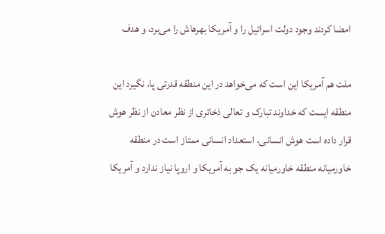امضا کردند وجود دولت اسرائیل را و آمریکا بهرهاش را می‌برد، و هدف

ملت هم آمریکا این است که می‌خواهد در این منطقه قدرتی پا، نگیرد این منطقه ایست که خداوند تبارک و تعالی ذخائری از نظر معادن از نظر هوش قرار داده است هوش انسانی، استعداد انسانی ممتاز است در منطقه خاورمیانه منطقه خاورمیانه یک جو به آمریکا و اروپا نیاز ندارد و آمریکا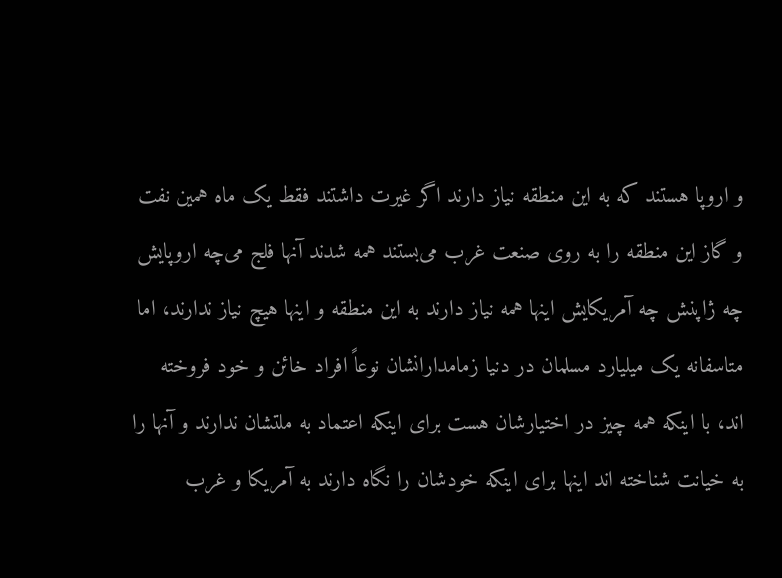و اروپا هستند که به این منطقه نیاز دارند اگر غیرت داشتند فقط یک ماه همین نفت و گاز این منطقه را به روی صنعت غرب می‌بستند همه شدند آنها فلج می‌چه اروپایش چه ژاپنش چه آمریکایش اینها همه نیاز دارند به این منطقه و اینها هیچ نیاز ندارند، اما متاسفانه یک میلیارد مسلمان در دنیا زمامدارانشان نوعاً افراد خائن و خود فروخته اند، با اینکه همه چیز در اختیارشان هست برای اینکه اعتماد به ملتشان ندارند و آنها را به خیانت شناخته اند اینها برای اینکه خودشان را نگاه دارند به آمریکا و غرب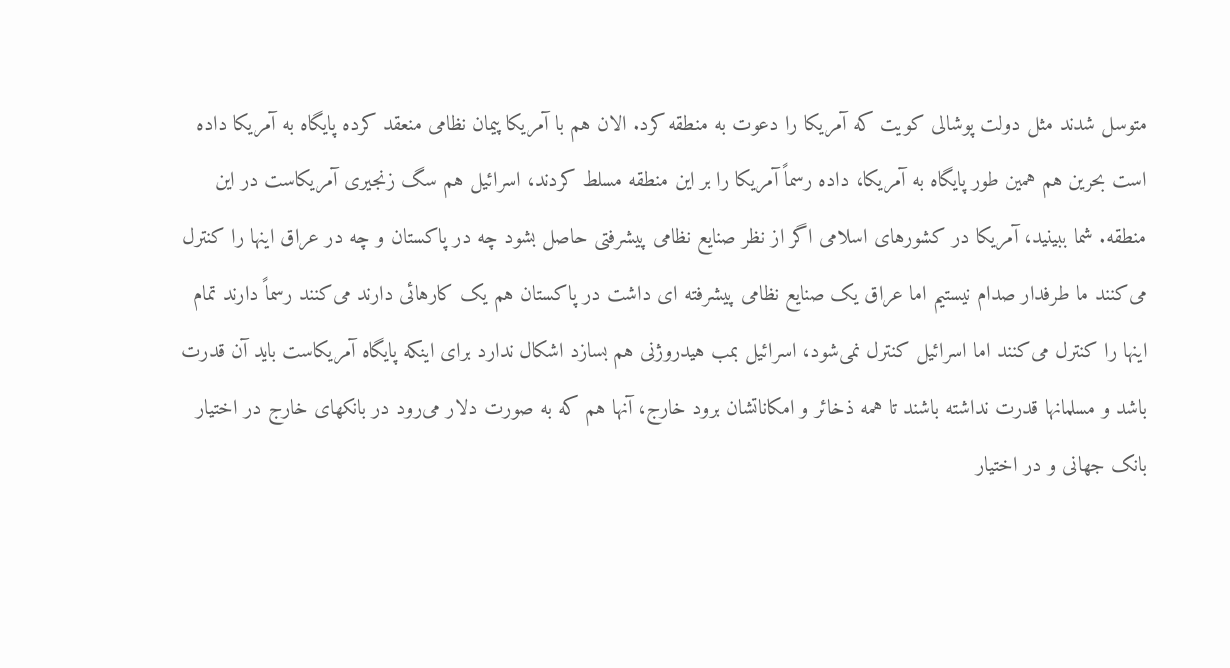متوسل شدند مثل دولت پوشالی کویت که آمریکا را دعوت به منطقه کرد. الان هم با آمریکا پیمان نظامی منعقد کرده پایگاه به آمریکا داده است بحرین هم همین طور پایگاه به آمریکا، داده رسماً آمریکا را بر این منطقه مسلط کردند، اسرائیل هم سگ زنجیری آمریکاست در این منطقه. شما ببینید، آمریکا در کشورهای اسلامی اگر از نظر صنایع نظامی پیشرفتی حاصل بشود چه در پاکستان و چه در عراق اینها را کنترل می‌کنند ما طرفدار صدام نیستیم اما عراق یک صنایع نظامی پیشرفته ای داشت در پاکستان هم یک کارهائی دارند می‌کنند رسماً دارند تمام اینها را کنترل می‌کنند اما اسرائیل کنترل نمی‌شود، اسرائیل بمب هیدروژنی هم بسازد اشکال ندارد برای اینکه پایگاه آمریکاست باید آن قدرت باشد و مسلمانها قدرت نداشته باشند تا همه ذخائر و امکاناتشان برود خارج، آنها هم که به صورت دلار می‌رود در بانکهای خارج در اختیار بانک جهانی و در اختیار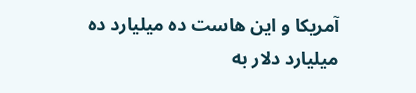آمریکا و این هاست ده میلیارد ده میلیارد دلار به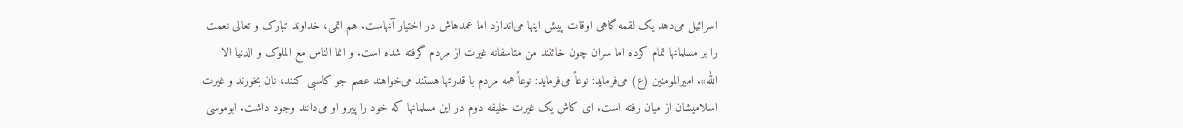اسرائیل می‌دهد یک لقمه گاهی اوقات پیش اینها می‌اندازد اما عمدهاش در اختیار آنهاست. هم اتمی، خداوند تبارک و تعالی نعمت را بر مسلمانها تمام کرده اما سران چون خائنند من متاسفانه غیرت از مردم گرفته شده است. و انما الناس مع الملوک و الدنیا الا الله». امیرالمومنین (ع) می‌فرماید: نوعاً می‌فرماید: نوعاً همه مردم با قدرتها هستند می‌خواهند عصم جو کاسبی کنند، نان بخورند و غیرت اسلامیشان از میان رفته است. ای کاش یک غیرت خلیفه دوم در این مسلمانها که خود را پیرو او می‌دانند وجود داشت. ابوموسی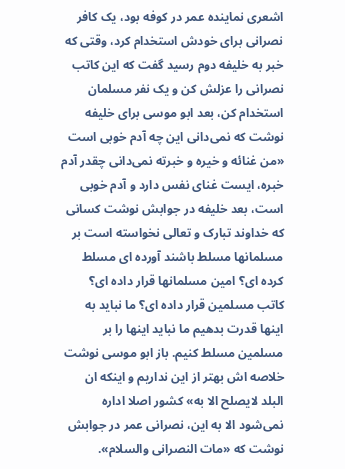اشعری نماینده عمر در کوفه بود، یک کافر نصرانی برای خودش استخدام کرد، وقتی که خبر به خلیفه دوم رسید گفت که این کاتب نصرانی را عزلش کن و یک نفر مسلمان استخدام کن، بعد ابو موسی برای خلیفه نوشت که نمی‌دانی این چه آدم خوبی است «من غنائه و خیره و خبرته نمی‌دانی چقدر آدم خبره، ایست غنای نفس دارد و آدم خوبی است، بعد خلیفه در جوابش نوشت کسانی که خداوند تبارک و تعالی نخواسته است بر مسلمانها مسلط باشند آورده ای مسلط کرده ای؟ امین مسلمانها قرار داده ای؟ کاتب مسلمین قرار داده ای؟ ما نباید به اینها قدرت بدهیم ما نباید اینها را بر مسلمین مسلط کنیم. باز ابو موسی نوشت خلاصه اش بهتر از این نداریم و اینکه ان البلد لایصلح الا به» کشور اصلا اداره نمی‌شود الا به این، نصرانی عمر در جوابش نوشت که «مات النصرانی والسلام».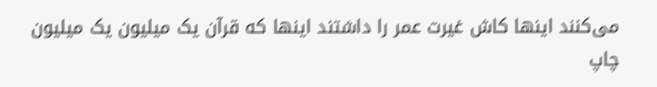می‌کنند اینها کاش غیرت عمر را داشتند اینها که قرآن یک میلیون یک میلیون چاپ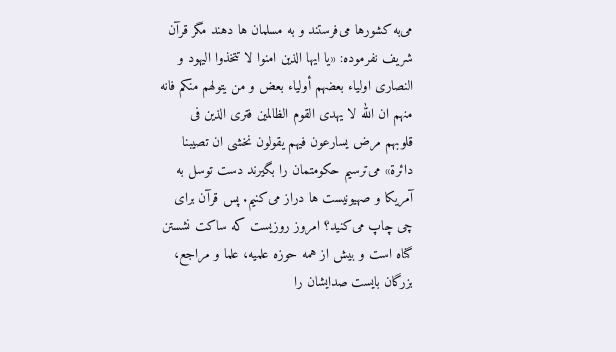می‌به کشورها می‌فرستند و به مسلمان ها دهند مگر قرآن شریف نفرموده: «یا ایها الذین امنوا لا تتخذوا الیهود و النصاری اولیاء بعضهم أولیاء بعض و من یتولهم منکم فانه منهم ان الله لا یهدی القوم الظالمین فتری الذین فی قلوبهم مرض یسارعون فیهم یقولون نخشی ان تصیبنا دائرة» می‌ترسیم حکومتمان را بگیرند دست توسل به آمریکا و صهیونیست ها دراز می‌کنیم. پس قرآن برای چی چاپ می‌کنید؟ امروز روزیست که ساکت نشستن گناه است و بیش از همه حوزه علمیه، علما و مراجع، بزرگان بایست صدایشان را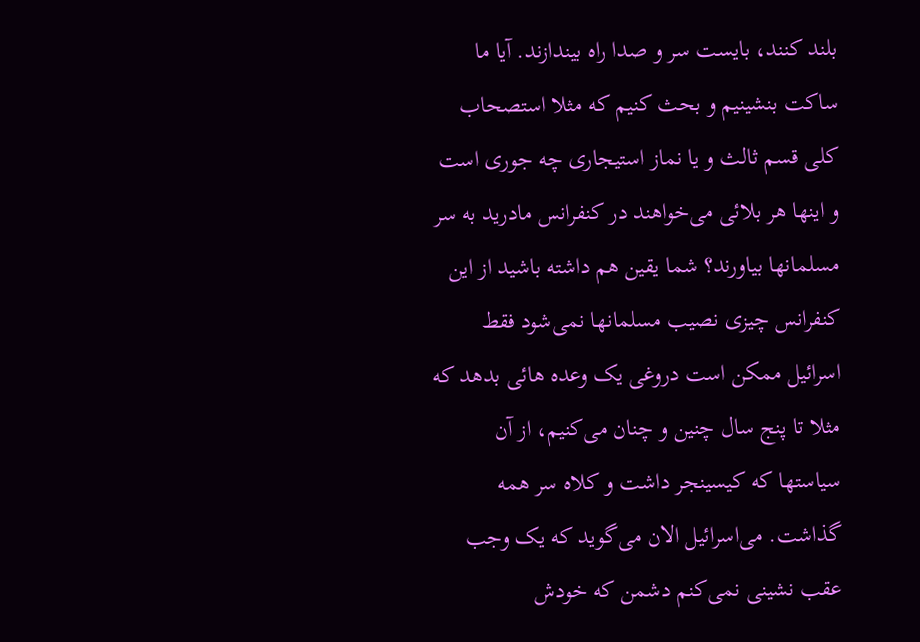بلند کنند، بایست سر و صدا راه بیندازند. آیا ما ساکت بنشینیم و بحث کنیم که مثلا استصحاب کلی قسم ثالث و یا نماز استیجاری چه جوری است و اینها هر بلائی می‌خواهند در کنفرانس مادرید به سر مسلمانها بیاورند؟ شما یقین هم داشته باشید از این کنفرانس چیزی نصیب مسلمانها نمی‌شود فقط اسرائیل ممکن است دروغی یک وعده هائی بدهد که مثلا تا پنج سال چنین و چنان می‌کنیم، از آن سیاستها که کیسینجر داشت و کلاه سر همه گذاشت. می‌اسرائیل الان می‌گوید که یک وجب عقب نشینی نمی‌کنم دشمن که خودش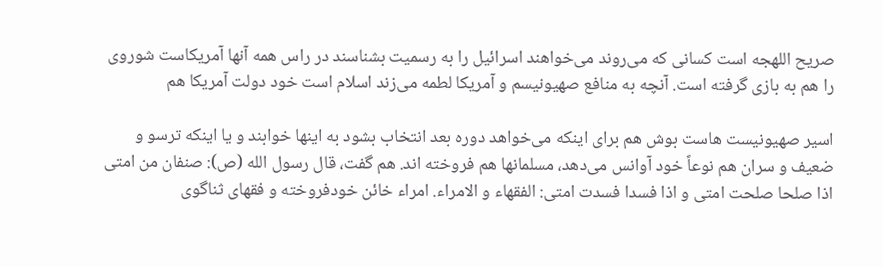صریح اللهجه است کسانی که می‌روند می‌خواهند اسرائیل را به رسمیت بشناسند در راس همه آنها آمریکاست شوروی را هم به بازی گرفته است. آنچه به منافع صهیونیسم و آمریکا لطمه می‌زند اسلام است خود دولت آمریکا هم

اسیر صهیونیست هاست بوش هم برای اینکه می‌خواهد دوره بعد انتخاب بشود به اینها خوابند و یا اینکه ترسو و ضعیف و سران هم نوعاً خود آوانس می‌دهد، مسلمانها هم فروخته اند. هم گفت، قال رسول الله (ص): صنفان من امتی اذا صلحا صلحت امتی و اذا فسدا فسدت امتی: الفقهاء و الامراء. امراء خائن خودفروخته و فقهای ثناگوی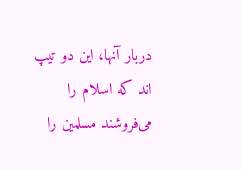دربار آنها، این دو تیپ اند که اسلام را می‌فروشند مسلمین را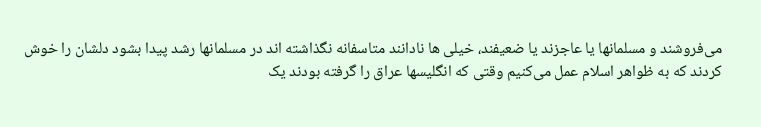می‌فروشند و مسلمانها یا عاجزند یا ضعیفند، خیلی ها نادانند متاسفانه نگذاشته اند در مسلمانها رشد پیدا بشود دلشان را خوش کردند که به ظواهر اسلام عمل می‌کنیم وقتی که انگلیسها عراق را گرفته بودند یک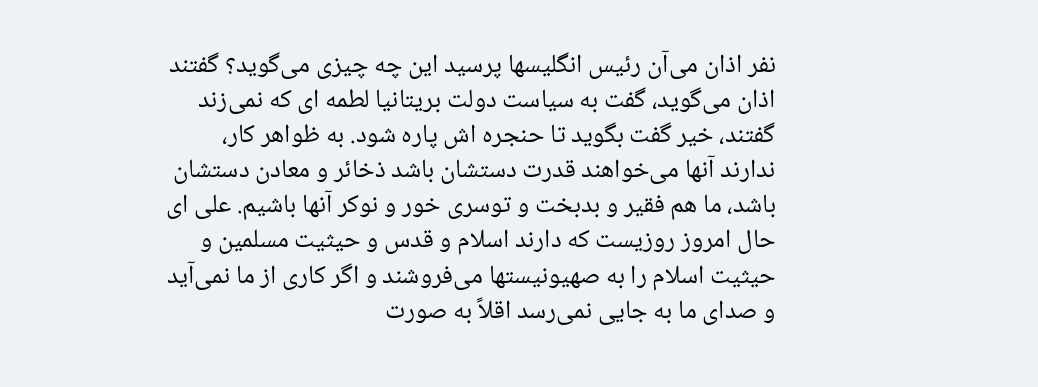نفر اذان می‌آن رئیس انگلیسها پرسید این چه چیزی می‌گوید؟ گفتند اذان می‌گوید، گفت به سیاست دولت بریتانیا لطمه ای که نمی‌زند گفتند، خیر گفت بگوید تا حنجره اش پاره شود. به ظواهر کار، ندارند آنها می‌خواهند قدرت دستشان باشد ذخائر و معادن دستشان باشد، ما هم فقیر و بدبخت و توسری خور و نوکر آنها باشیم. علی ای حال امروز روزیست که دارند اسلام و قدس و حیثیت مسلمین و حیثیت اسلام را به صهیونیستها می‌فروشند و اگر کاری از ما نمی‌آید و صدای ما به جایی نمی‌رسد اقلاً به صورت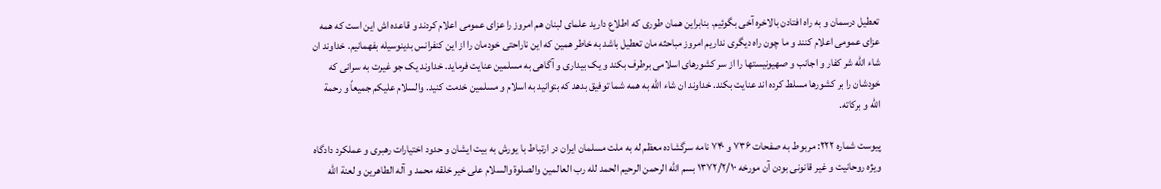تعطیل درسمان و به راه افتادن بالاخره آخی بگوئیم. بنابراین همان طوری که اطلاع دارید علمای لبنان هم امروز را عزای عمومی اعلام کردند و قاعده اش این است که همه عزای عمومی اعلام کنند و ما چون راه دیگری نداریم امروز مباحثه مان تعطیل باشد به خاطر همین که این ناراحتی خودمان را از این کنفرانس بدینوسیله بفهمانیم. خداوند ان شاء الله شر کفار و اجانب و صهیونیستها را از سر کشورهای اسلامی برطرف بکند و یک بیداری و آگاهی به مسلمین عنایت فرماید. خداوند یک جو غیرت به سرانی که خودشان را بر کشورها مسلط کرده اند عنایت بکند. خداوند ان شاء الله به همه شما توفیق بدهد که بتوانید به اسلام و مسلمین خدمت کنید. والسلام علیکم جمیعاً و رحمة الله و برکاته.

پیوست شماره ۲۲۲: مربوط به صفحات ۷۳۶ و ۷۴۰ نامه سرگشاده معظم له به ملت مسلمان ایران در ارتباط با یورش به بیت ایشان و حدود اختیارات رهبری و عملکرد دادگاه ویژه روحانیت و غیر قانونی بودن آن مورخه ۱۳۷۲/۲/۱۰ بسم الله الرحمن الرحیم الحمد لله رب العالمین والصلوة والسلام علی خیر خلقه محمد و آله الطاهرین و لعنة الله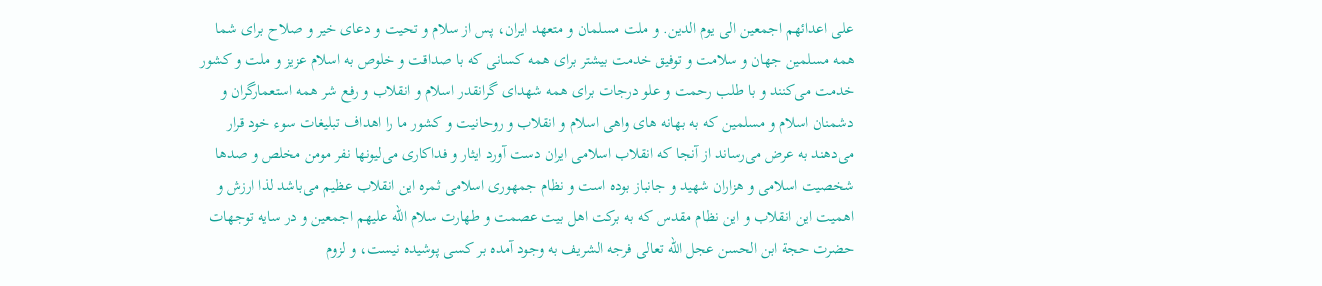علی اعدائهم اجمعین الی یوم الدین. و ملت مسلمان و متعهد ایران، پس از سلام و تحیت و دعای خیر و صلاح برای شما همه مسلمین جهان و سلامت و توفیق خدمت بیشتر برای همه کسانی که با صداقت و خلوص به اسلام عزیز و ملت و کشور خدمت می‌کنند و با طلب رحمت و علو درجات برای همه شهدای گرانقدر اسلام و انقلاب و رفع شر همه استعمارگران و دشمنان اسلام و مسلمین که به بهانه های واهی اسلام و انقلاب و روحانیت و کشور ما را اهداف تبلیغات سوء خود قرار می‌دهند به عرض می‌رساند از آنجا که انقلاب اسلامی ایران دست آورد ایثار و فداکاری می‌لیونها نفر مومن مخلص و صدها شخصیت اسلامی و هزاران شهید و جانباز بوده است و نظام جمهوری اسلامی ثمره این انقلاب عظیم می‌باشد لذا ارزش و اهمیت این انقلاب و این نظام مقدس که به برکت اهل بیت عصمت و طهارت سلام الله علیهم اجمعین و در سایه توجهات حضرت حجة ابن الحسن عجل الله تعالی فرجه الشریف به وجود آمده بر کسی پوشیده نیست، و لزوم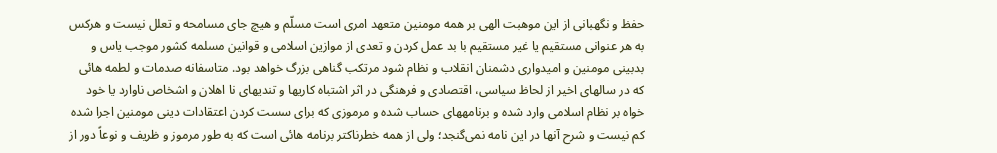حفظ و نگهبانی از این موهبت الهی بر همه مومنین متعهد امری است مسلّم و هیچ جای مسامحه و تعلل نیست و هرکس به هر عنوانی مستقیم یا غیر مستقیم با بد عمل کردن و تعدی از موازین اسلامی و قوانین مسلمه کشور موجب یاس و بدبینی مومنین و امیدواری دشمنان انقلاب و نظام شود مرتکب گناهی بزرگ خواهد بود. متاسفانه صدمات و لطمه هائی که در سالهای اخیر از لحاظ سیاسی، اقتصادی و فرهنگی در اثر اشتباه کاریها و تندیهای نا اهلان و اشخاص ناوارد یا خود خواه بر نظام اسلامی وارد شده و برنامههای حساب شده و مرموزی که برای سست کردن اعتقادات دینی مومنین اجرا شده کم نیست و شرح آنها در این نامه نمی‌گنجد؛ ولی از همه خطرناکتر برنامه هائی است که به طور مرموز و ظریف و نوعاً دور از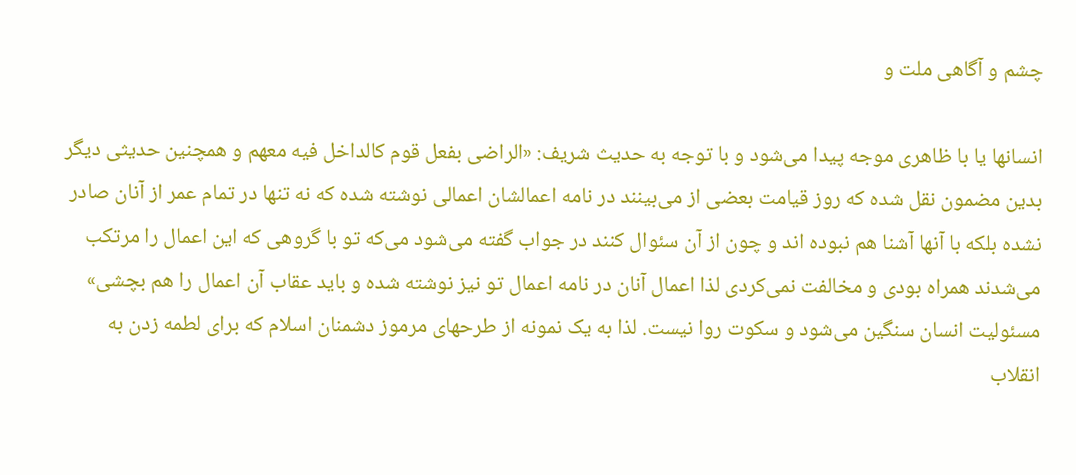چشم و آگاهی ملت و

انسانها یا با ظاهری موجه پیدا می‌شود و با توجه به حدیث شریف: «الراضی بفعل قوم کالداخل فیه معهم و همچنین حدیثی دیگر بدین مضمون نقل شده که روز قیامت بعضی از می‌بینند در نامه اعمالشان اعمالی نوشته شده که نه تنها در تمام عمر از آنان صادر نشده بلکه با آنها آشنا هم نبوده اند و چون از آن سئوال کنند در جواب گفته می‌شود می‌که تو با گروهی که این اعمال را مرتکب می‌شدند همراه بودی و مخالفت نمی‌کردی لذا اعمال آنان در نامه اعمال تو نیز نوشته شده و باید عقاب آن اعمال را هم بچشی» مسئولیت انسان سنگین می‌شود و سکوت روا نیست. لذا به یک نمونه از طرحهای مرموز دشمنان اسلام که برای لطمه زدن به انقلاب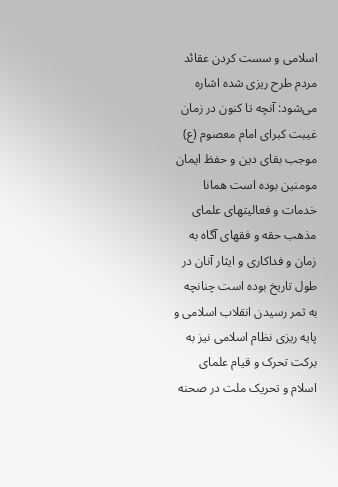اسلامی و سست کردن عقائد مردم طرح ریزی شده اشاره می‌شود: آنچه تا کنون در زمان غیبت کبرای امام معصوم (ع) موجب بقای دین و حفظ ایمان مومنین بوده است همانا خدمات و فعالیتهای علمای مذهب حقه و فقهای آگاه به زمان و فداکاری و ایثار آنان در طول تاریخ بوده است چنانچه به ثمر رسیدن انقلاب اسلامی و پایه ریزی نظام اسلامی نیز به برکت تحرک و قیام علمای اسلام و تحریک ملت در صحنه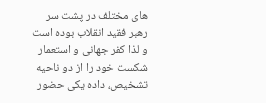های مختلف در پشت سر رهبر فقید انقلاب بوده است و لذا کفر جهانی و استعمار شکست خود را از دو ناحیه تشخیص، داده یکی حضور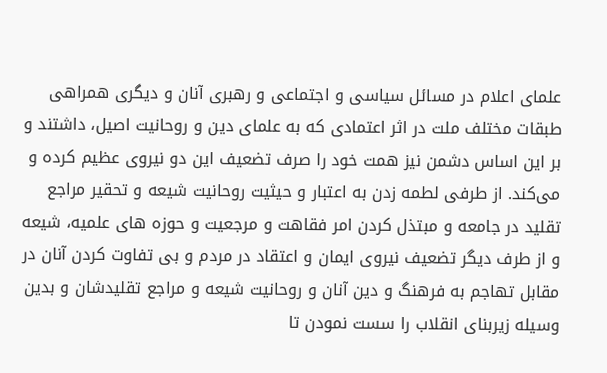علمای اعلام در مسائل سیاسی و اجتماعی و رهبری آنان و دیگری همراهی طبقات مختلف ملت در اثر اعتمادی که به علمای دین و روحانیت اصیل، داشتند و بر این اساس دشمن نیز همت خود را صرف تضعیف این دو نیروی عظیم کرده و می‌کند. از طرفی لطمه زدن به اعتبار و حیثیت روحانیت شیعه و تحقیر مراجع تقلید در جامعه و مبتذل کردن امر فقاهت و مرجعیت و حوزه های علمیه، شیعه و از طرف دیگر تضعیف نیروی ایمان و اعتقاد در مردم و بی تفاوت کردن آنان در مقابل تهاجم به فرهنگ و دین آنان و روحانیت شیعه و مراجع تقلیدشان و بدین وسیله زیربنای انقلاب را سست نمودن تا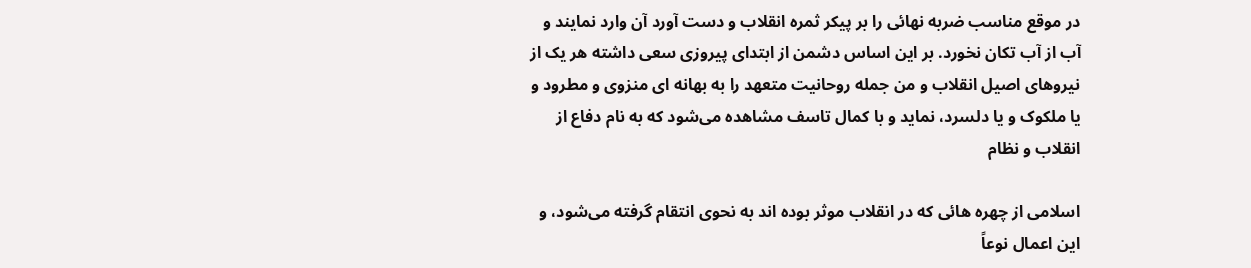در موقع مناسب ضربه نهائی را بر پیکر ثمره انقلاب و دست آورد آن وارد نمایند و آب از آب تکان نخورد. بر این اساس دشمن از ابتدای پیروزی سعی داشته هر یک از نیروهای اصیل انقلاب و من جمله روحانیت متعهد را به بهانه ای منزوی و مطرود و یا ملکوک و یا دلسرد، نماید و با کمال تاسف مشاهده می‌شود که به نام دفاع از انقلاب و نظام

اسلامی از چهره هائی که در انقلاب موثر بوده اند به نحوی انتقام گرفته می‌شود، و این اعمال نوعاً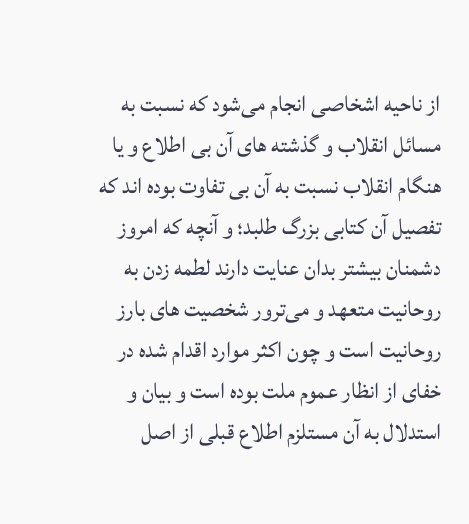از ناحیه اشخاصی انجام می‌شود که نسبت به مسائل انقلاب و گذشته های آن بی اطلاع و یا هنگام انقلاب نسبت به آن بی تفاوت بوده اند که تفصیل آن کتابی بزرگ طلبد؛ و آنچه که امروز دشمنان بیشتر بدان عنایت دارند لطمه زدن به روحانیت متعهد و می‌ترور شخصیت های بارز روحانیت است و چون اکثر موارد اقدام شده در خفای از انظار عموم ملت بوده است و بیان و استدلال به آن مستلزم اطلاع قبلی از اصل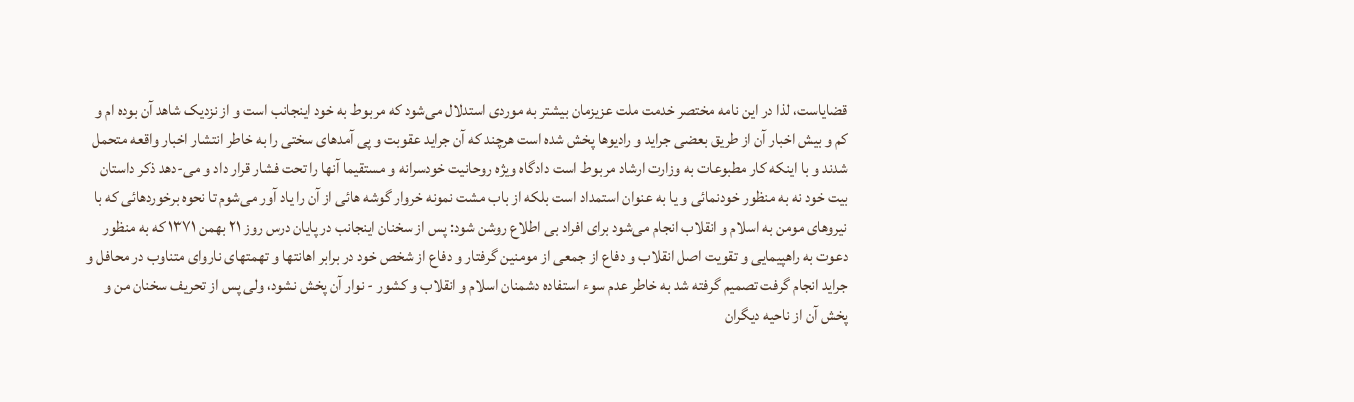قضایاست، لذا در این نامه مختصر خدمت ملت عزیزمان بیشتر به موردی استدلال می‌شود که مربوط به خود اینجانب است و از نزدیک شاهد آن بوده ام و کم و بیش اخبار آن از طریق بعضی جراید و رادیوها پخش شده است هرچند که آن جراید عقوبت و پی آمدهای سختی را به خاطر انتشار اخبار واقعه متحمل شدند و با اینکه کار مطبوعات به وزارت ارشاد مربوط است دادگاه ویژه روحانیت خودسرانه و مستقیما آنها را تحت فشار قرار داد و می-دهد ذکر داستان بیت خود نه به منظور خودنمائی و یا به عنوان استمداد است بلکه از باب مشت نمونه خروار گوشه هائی از آن را یاد آور می‌شوم تا نحوه برخوردهائی که با نیروهای مومن به اسلام و انقلاب انجام می‌شود برای افراد بی اطلاع روشن شود: پس از سخنان اینجانب در پایان درس روز ۲۱ بهمن ۱۳۷۱ که به منظور دعوت به راهپیمایی و تقویت اصل انقلاب و دفاع از جمعی از مومنین گرفتار و دفاع از شخص خود در برابر اهانتها و تهمتهای ناروای متناوب در محافل و جراید انجام گرفت تصمیم گرفته شد به خاطر عدم سوء استفاده دشمنان اسلام و انقلاب و کشور - نوار آن پخش نشود، ولی پس از تحریف سخنان من و پخش آن از ناحیه دیگران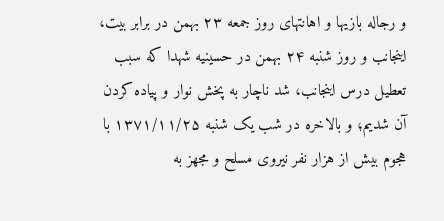و رجاله بازیها و اهانتهای روز جمعه ۲۳ بهمن در برابر بیت، اینجانب و روز شنبه ۲۴ بهمن در حسینیه شهدا که سبب تعطیل درس اینجانب، شد ناچار به پخش نوار و پیاده کردن آن شدیم؛ و بالاخره در شب یک شنبه ۱۳۷۱/۱۱/۲۵ با هجوم بیش از هزار نفر نیروی مسلح و مجهز به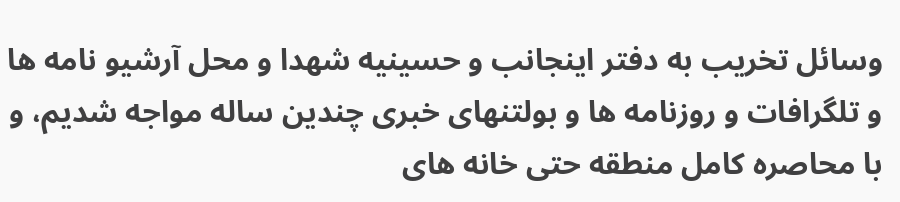وسائل تخریب به دفتر اینجانب و حسینیه شهدا و محل آرشیو نامه ها و تلگرافات و روزنامه ها و بولتنهای خبری چندین ساله مواجه شدیم، و با محاصره کامل منطقه حتی خانه های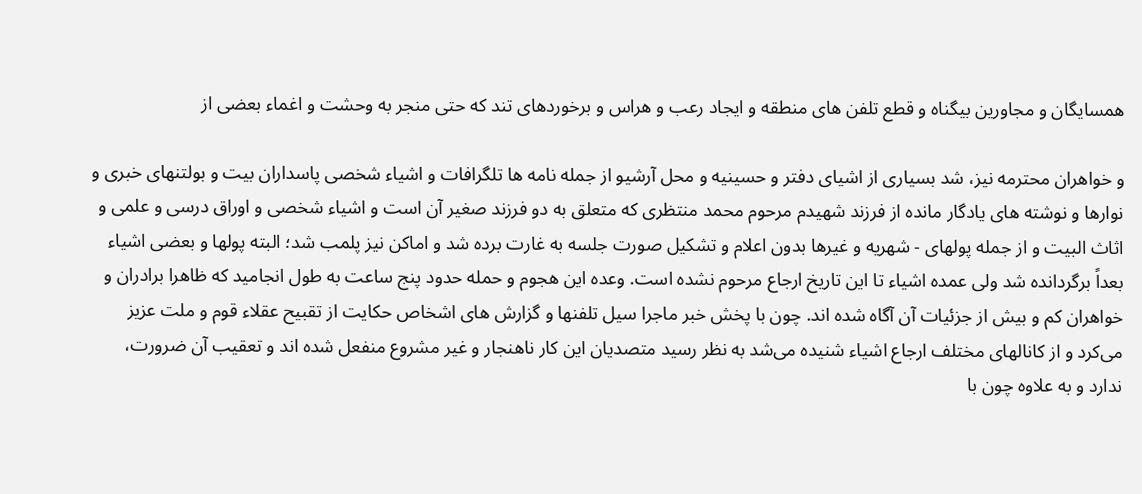همسایگان و مجاورین بیگناه و قطع تلفن های منطقه و ایجاد رعب و هراس و برخوردهای تند که حتی منجر به وحشت و اغماء بعضی از

و خواهران محترمه نیز، شد بسیاری از اشیای دفتر و حسینیه و محل آرشیو از جمله نامه ها تلگرافات و اشیاء شخصی پاسداران بیت و بولتنهای خبری و نوارها و نوشته های یادگار مانده از فرزند شهیدم مرحوم محمد منتظری که متعلق به دو فرزند صغیر آن است و اشیاء شخصی و اوراق درسی و علمی و اثاث البیت و از جمله پولهای - شهریه و غیرها بدون اعلام و تشکیل صورت جلسه به غارت برده شد و اماکن نیز پلمب شد؛ البته پولها و بعضی اشیاء بعداً برگردانده شد ولی عمده اشیاء تا این تاریخ ارجاع مرحوم نشده است. وعده این هجوم و حمله حدود پنج ساعت به طول انجامید که ظاهرا برادران و خواهران کم و بیش از جزئیات آن آگاه شده اند. چون با پخش خبر ماجرا سیل تلفنها و گزارش های اشخاص حکایت از تقبیح عقلاء قوم و ملت عزیز می‌کرد و از کانالهای مختلف ارجاع اشیاء شنیده می‌شد به نظر رسید متصدیان این کار ناهنجار و غیر مشروع منفعل شده اند و تعقیب آن ضرورت، ندارد و به علاوه چون با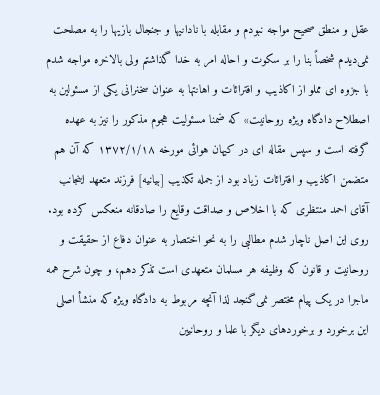عقل و منطق صحیح مواجه نبودم و مقابله با نادانیها و جنجال بازیها را به مصلحت نمی‌دیدم شخصاً بنا را بر سکوت و احاله امر به خدا گذاشتم ولی بالاخره مواجه شدم با جزوه ای مملو از اکاذیب و افترائات و اهانتها به عنوان سخنرانی یکی از مسئولین به اصطلاح دادگاه ویژه روحانیت» که ضمنا مسئولیت هجوم مذکور را نیز به عهده گرفته است و سپس مقاله ای در کیهان هوائی مورخه ۱۳۷۲/۱/۱۸ که آن هم متضمن اکاذیب و افترائات زیاد بود از جمله تکذیب [بیانیه] فرزند متعهد اینجانب آقای احمد منتظری که با اخلاص و صداقت وقایع را صادقانه منعکس کرده بود. روی این اصل ناچار شدم مطالبی را به نحو اختصار به عنوان دفاع از حقیقت و روحانیت و قانون که وظیفه هر مسلمان متعهدی است تذکر دهم، و چون شرح همه ماجرا در یک پیام مختصر نمی‌گنجد لذا آنچه مربوط به دادگاه ویژه که منشأ اصلی این برخورد و برخوردهای دیگر با علما و روحانیین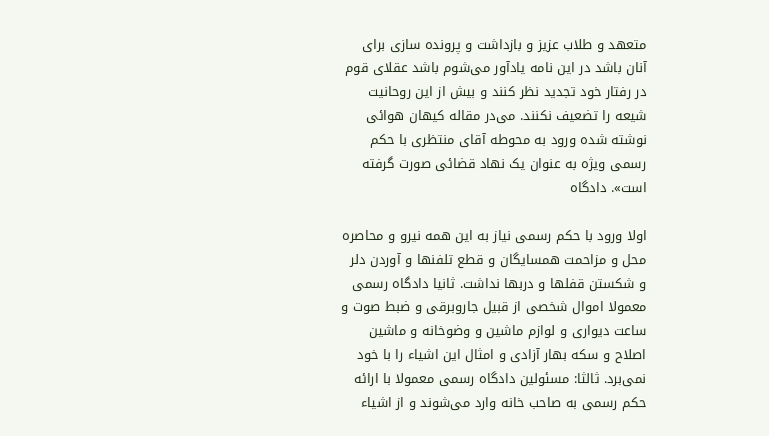متعهد و طلاب عزیز و بازداشت و پرونده سازی برای آنان باشد در این نامه یادآور می‌شوم باشد عقلای قوم در رفتار خود تجدید نظر کنند و بیش از این روحانیت شیعه را تضعیف نکنند. می‌در مقاله کیهان هوائی نوشته شده ورود به محوطه آقای منتظری با حکم رسمی ویژه به عنوان یک نهاد قضائی صورت گرفته است». دادگاه

اولا ورود با حکم رسمی نیاز به این همه نیرو و محاصره محل و مزاحمت همسایگان و قطع تلفنها و آوردن دلر و شکستن قفلها و دربها نداشت. ثانیا دادگاه رسمی معمولا اموال شخصی از قبیل جاروبرقی و ضبط صوت و ساعت دیواری و لوازم ماشین و وضوخانه و ماشین اصلاح و سکه بهار آزادی و امثال این اشیاء را با خود نمی‌برد. ثالثا: مسئولین دادگاه رسمی معمولا با ارائه حکم رسمی به صاحب خانه وارد می‌شوند و از اشیاء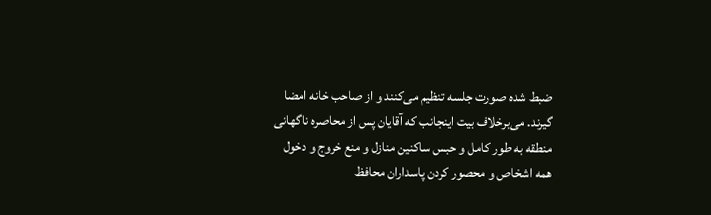ضبط شده صورت جلسه تنظیم می‌کنند و از صاحب خانه امضا گیرند. می‌برخلاف بیت اینجانب که آقایان پس از محاصره ناگهانی منطقه به طور کامل و حبس ساکنین منازل و منع خروج و دخول همه اشخاص و محصور کردن پاسداران محافظ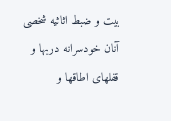بیت و ضبط اثاثیه شخصی آنان خودسرانه دربها و قفلهای اطاقها و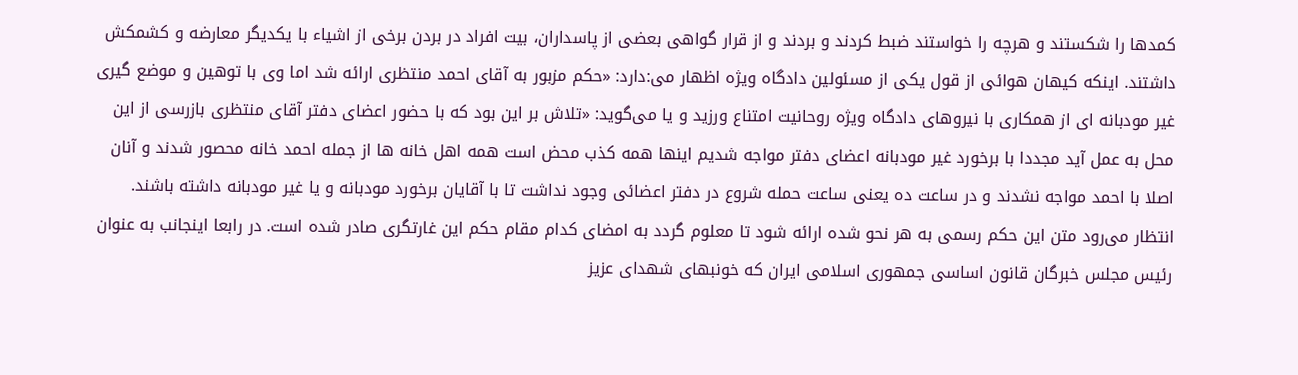کمدها را شکستند و هرچه را خواستند ضبط کردند و بردند و از قرار گواهی بعضی از پاسداران، بیت افراد در بردن برخی از اشیاء با یکدیگر معارضه و کشمکش داشتند. اینکه کیهان هوائی از قول یکی از مسئولین دادگاه ویژه اظهار می:دارد: «حکم مزبور به آقای احمد منتظری ارائه شد اما وی با توهین و موضع گیری غیر مودبانه ای از همکاری با نیروهای دادگاه ویژه روحانیت امتناع ورزید و یا می‌گوید: «تلاش بر این بود که با حضور اعضای دفتر آقای منتظری بازرسی از این محل به عمل آید مجددا با برخورد غیر مودبانه اعضای دفتر مواجه شدیم اینها همه کذب محض است همه اهل خانه ها از جمله احمد خانه محصور شدند و آنان اصلا با احمد مواجه نشدند و در ساعت ده یعنی ساعت حمله شروع در دفتر اعضائی وجود نداشت تا با آقایان برخورد مودبانه و یا غیر مودبانه داشته باشند. انتظار می‌رود متن این حکم رسمی به هر نحو شده ارائه شود تا معلوم گردد به امضای کدام مقام حکم این غارتگری صادر شده است. در رابعا اینجانب به عنوان رئیس مجلس خبرگان قانون اساسی جمهوری اسلامی ایران که خونبهای شهدای عزیز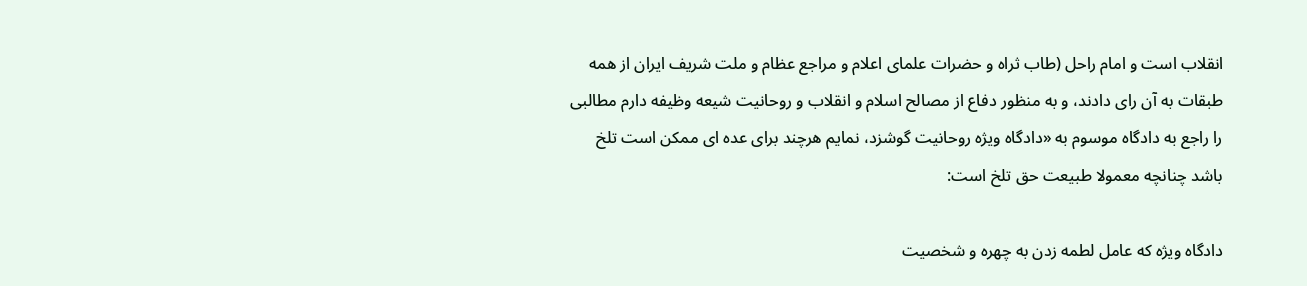انقلاب است و امام راحل (طاب ثراه و حضرات علمای اعلام و مراجع عظام و ملت شریف ایران از همه طبقات به آن رای دادند، و به منظور دفاع از مصالح اسلام و انقلاب و روحانیت شیعه وظیفه دارم مطالبی را راجع به دادگاه موسوم به «دادگاه ویژه روحانیت گوشزد، نمایم هرچند برای عده ای ممکن است تلخ باشد چنانچه معمولا طبیعت حق تلخ است:

دادگاه ویژه که عامل لطمه زدن به چهره و شخصیت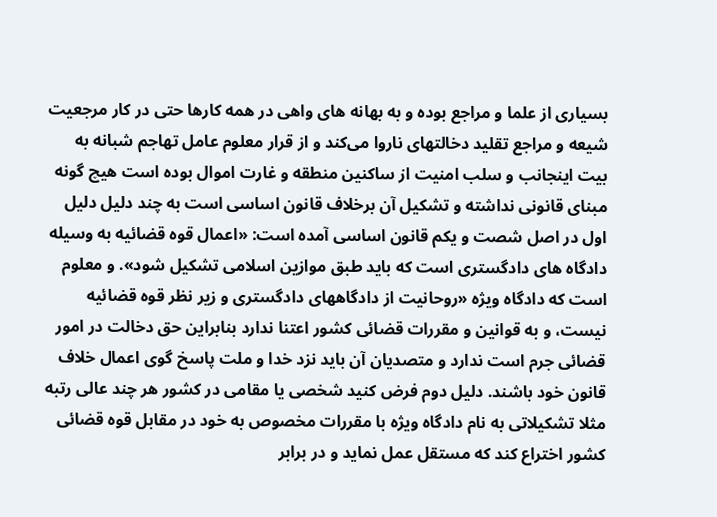بسیاری از علما و مراجع بوده و به بهانه های واهی در همه کارها حتی در کار مرجعیت شیعه و مراجع تقلید دخالتهای ناروا می‌کند و از قرار معلوم عامل تهاجم شبانه به بیت اینجانب و سلب امنیت از ساکنین منطقه و غارت اموال بوده است هیچ گونه مبنای قانونی نداشته و تشکیل آن برخلاف قانون اساسی است به چند دلیل دلیل اول در اصل شصت و یکم قانون اساسی آمده است: «اعمال قوه قضائیه به وسیله دادگاه های دادگستری است که باید طبق موازین اسلامی تشکیل شود». و معلوم است که دادگاه ویژه «روحانیت از دادگاههای دادگستری و زیر نظر قوه قضائیه نیست، و به قوانین و مقررات قضائی کشور اعتنا ندارد بنابراین حق دخالت در امور قضائی جرم است ندارد و متصدیان آن باید نزد خدا و ملت پاسخ گوی اعمال خلاف قانون خود باشند. دلیل دوم فرض کنید شخصی یا مقامی در کشور هر چند عالی رتبه مثلا تشکیلاتی به نام دادگاه ویژه با مقررات مخصوص به خود در مقابل قوه قضائی کشور اختراع کند که مستقل عمل نماید و در برابر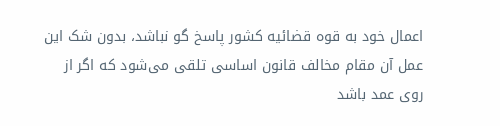اعمال خود به قوه قضائیه کشور پاسخ گو نباشد، بدون شک این عمل آن مقام مخالف قانون اساسی تلقی می‌شود که اگر از روی عمد باشد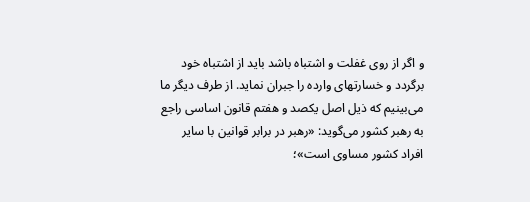و اگر از روی غفلت و اشتباه باشد باید از اشتباه خود برگردد و خسارتهای وارده را جبران نماید. از طرف دیگر ما می‌بینیم که ذیل اصل یکصد و هفتم قانون اساسی راجع به رهبر کشور می‌گوید: «رهبر در برابر قوانین با سایر افراد کشور مساوی است»؛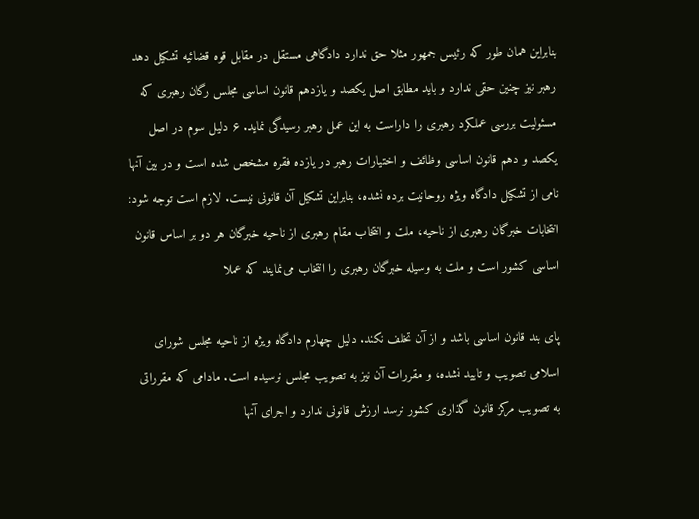بنابراین همان طور که رئیس جمهور مثلا حق ندارد دادگاهی مستقل در مقابل قوه قضائیه تشکیل دهد رهبر نیز چنین حقی ندارد و باید مطابق اصل یکصد و یازدهم قانون اساسی مجلس رگان رهبری که مسئولیت بررسی عملکرد رهبری را داراست به این عمل رهبر رسیدگی نماید. ۶ دلیل سوم در اصل یکصد و دهم قانون اساسی وظائف و اختیارات رهبر در یازده فقره مشخص شده است و در بین آنها نامی از تشکیل دادگاه ویژه روحانیت برده نشده، بنابراین تشکیل آن قانونی نیست. لازم است توجه شود: انتخابات خبرگان رهبری از ناحیه، ملت و انتخاب مقام رهبری از ناحیه خبرگان هر دو بر اساس قانون اساسی کشور است و ملت به وسیله خبرگان رهبری را انتخاب می‌نمایند که عملا

پای بند قانون اساسی باشد و از آن تخلف نکند. دلیل چهارم دادگاه ویژه از ناحیه مجلس شورای اسلامی تصویب و تایید نشده، و مقررات آن نیز به تصویب مجلس نرسیده است. مادامی که مقرراتی به تصویب مرکز قانون گذاری کشور نرسد ارزش قانونی ندارد و اجرای آنها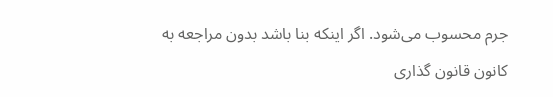جرم محسوب می‌شود. اگر اینکه بنا باشد بدون مراجعه به کانون قانون گذاری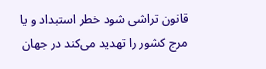قانون تراشی شود خطر استبداد و یا مرج کشور را تهدید می‌کند در جهان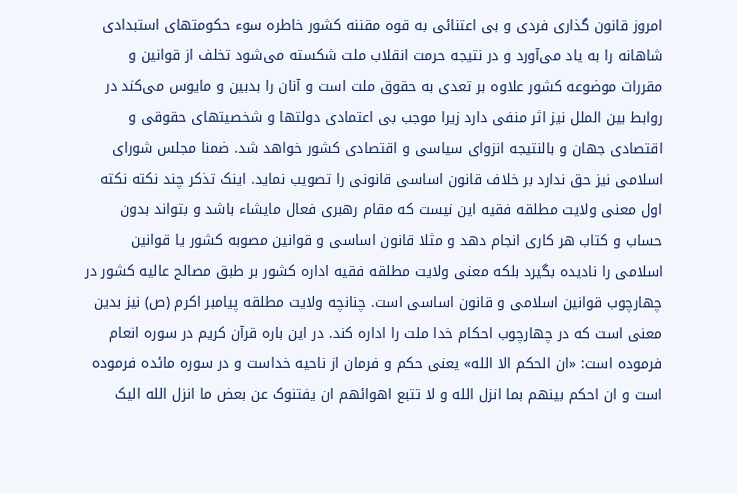امروز قانون گذاری فردی و بی اعتنائی به قوه مقننه کشور خاطره سوء حکومتهای استبدادی شاهانه را به یاد می‌آورد و در نتیجه حرمت انقلاب ملت شکسته می‌شود تخلف از قوانین و مقررات موضوعه کشور علاوه بر تعدی به حقوق ملت است و آنان را بدبین و مایوس می‌کند در روابط بین الملل نیز اثر منفی دارد زیرا موجب بی اعتمادی دولتها و شخصیتهای حقوقی و اقتصادی جهان و بالنتیجه انزوای سیاسی و اقتصادی کشور خواهد شد. ضمنا مجلس شورای اسلامی نیز حق ندارد بر خلاف قانون اساسی قانونی را تصویب نماید. اینک تذکر چند نکته نکته اول معنی ولایت مطلقه فقیه این نیست که مقام رهبری فعال مایشاء باشد و بتواند بدون حساب و کتاب هر کاری انجام دهد و مثلا قانون اساسی و قوانین مصوبه کشور یا قوانین اسلامی را نادیده بگیرد بلکه معنی ولایت مطلقه فقیه اداره کشور بر طبق مصالح عالیه کشور در چهارچوب قوانین اسلامی و قانون اساسی است. چنانچه ولایت مطلقه پیامبر اکرم (ص) نیز بدین معنی است که در چهارچوب احکام خدا ملت را اداره کند. در این باره قرآن کریم در سوره انعام فرموده است: «ان الحکم الا الله» یعنی حکم و فرمان از ناحیه خداست و در سوره مائده فرموده است و ان احکم بینهم بما انزل الله و لا تتبع اهوائهم ان یفتنوک عن بعض ما انزل الله الیک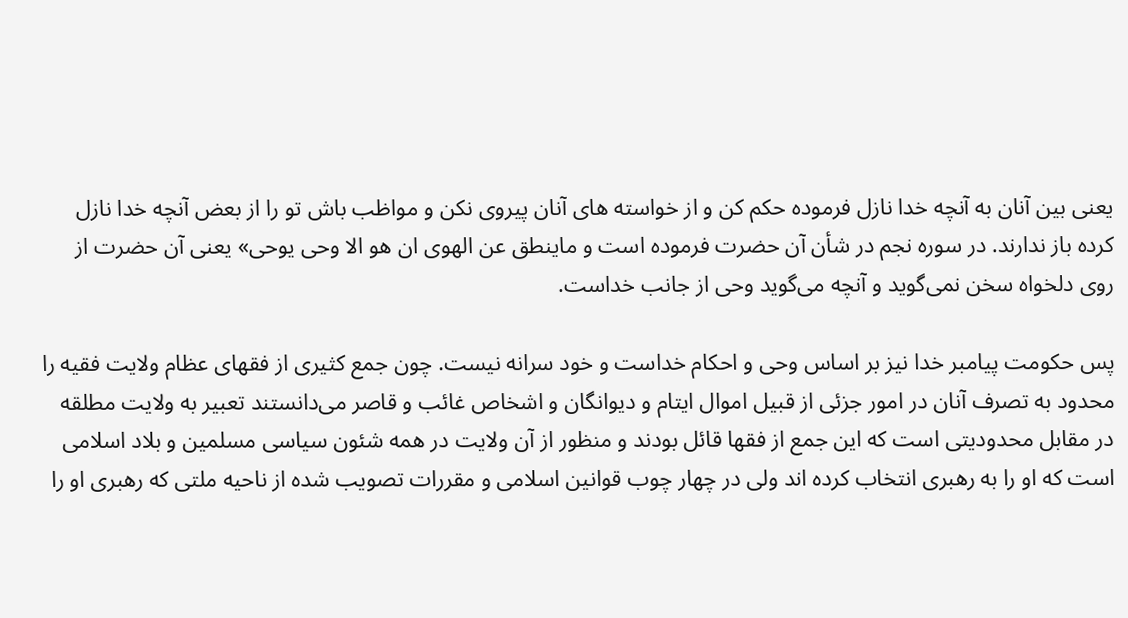یعنی بین آنان به آنچه خدا نازل فرموده حکم کن و از خواسته های آنان پیروی نکن و مواظب باش تو را از بعض آنچه خدا نازل کرده باز ندارند. در سوره نجم در شأن آن حضرت فرموده است و ماینطق عن الهوی ان هو الا وحی یوحی» یعنی آن حضرت از روی دلخواه سخن نمی‌گوید و آنچه می‌گوید وحی از جانب خداست.

پس حکومت پیامبر خدا نیز بر اساس وحی و احکام خداست و خود سرانه نیست. چون جمع کثیری از فقهای عظام ولایت فقیه را محدود به تصرف آنان در امور جزئی از قبیل اموال ایتام و دیوانگان و اشخاص غائب و قاصر می‌دانستند تعبیر به ولایت مطلقه در مقابل محدودیتی است که این جمع از فقها قائل بودند و منظور از آن ولایت در همه شئون سیاسی مسلمین و بلاد اسلامی است که او را به رهبری انتخاب کرده اند ولی در چهار چوب قوانین اسلامی و مقررات تصویب شده از ناحیه ملتی که رهبری او را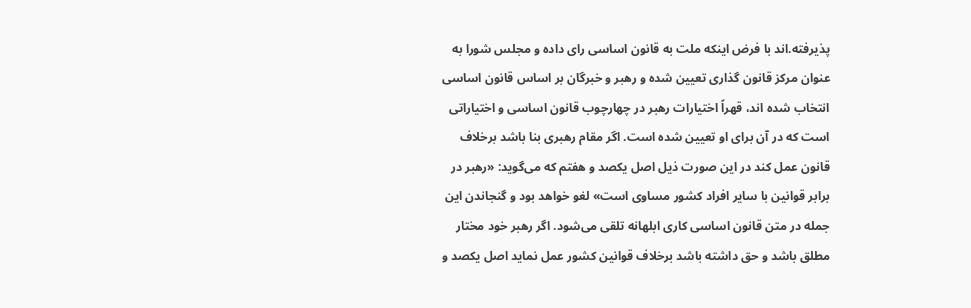پذیرفته.اند با فرض اینکه ملت به قانون اساسی رای داده و مجلس شورا به عنوان مرکز قانون گذاری تعیین شده و رهبر و خبرگان بر اساس قانون اساسی انتخاب شده اند، قهراً اختیارات رهبر در چهارچوب قانون اساسی و اختیاراتی است که در آن برای او تعیین شده است. اگر مقام رهبری بنا باشد برخلاف قانون عمل کند در این صورت ذیل اصل یکصد و هفتم که می‌گوید: «رهبر در برابر قوانین با سایر افراد کشور مساوی است» لغو خواهد بود و گنجاندن این جمله در متن قانون اساسی کاری ابلهانه تلقی می‌شود. اگر رهبر خود مختار مطلق باشد و حق داشته باشد برخلاف قوانین کشور عمل نماید اصل یکصد و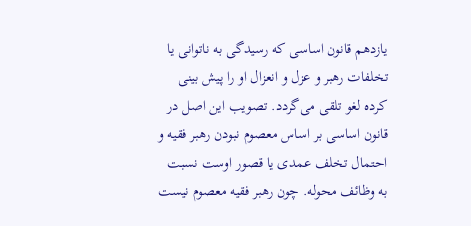یازدهم قانون اساسی که رسیدگی به ناتوانی یا تخلفات رهبر و عزل و انعزال او را پیش بینی کرده لغو تلقی می‌گردد. تصویب این اصل در قانون اساسی بر اساس معصوم نبودن رهبر فقیه و احتمال تخلف عمدی یا قصور اوست نسبت به وظائف محوله. چون رهبر فقیه معصوم نیست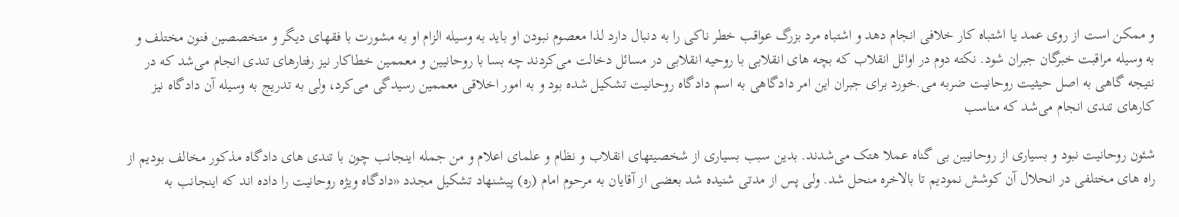و ممکن است از روی عمد یا اشتباه کار خلافی انجام دهد و اشتباه مرد بزرگ عواقب خطر ناکی را به دنبال دارد لذا معصوم نبودن او باید به وسیله الزام او به مشورت با فقهای دیگر و متخصصین فنون مختلف و به وسیله مراقبت خبرگان جبران شود. نکته دوم در اوائل انقلاب که بچه های انقلابی با روحیه انقلابی در مسائل دخالت می‌کردند چه بسا با روحانیین و معممین خطاکار نیز رفتارهای تندی انجام می‌شد که در نتیجه گاهی به اصل حیثیت روحانیت ضربه می.خورد برای جبران این امر دادگاهی به اسم دادگاه روحانیت تشکیل شده بود و به امور اخلاقی معممین رسیدگی می‌کرد، ولی به تدریج به وسیله آن دادگاه نیز کارهای تندی انجام می‌شد که مناسب

شئون روحانیت نبود و بسیاری از روحانیین بی گناه عملا هتک می‌شدند. بدین سبب بسیاری از شخصیتهای انقلاب و نظام و علمای اعلام و من جمله اینجانب چون با تندی های دادگاه مذکور مخالف بودیم از راه های مختلفی در انحلال آن کوشش نمودیم تا بالاخره منحل شد. ولی پس از مدتی شنیده شد بعضی از آقایان به مرحوم امام (ره) پیشنهاد تشکیل مجدد «دادگاه ویژه روحانیت را داده اند که اینجانب به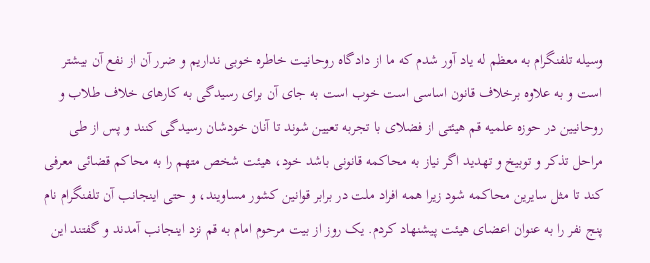وسیله تلفنگرام به معظم له یاد آور شدم که ما از دادگاه روحانیت خاطره خوبی نداریم و ضرر آن از نفع آن بیشتر است و به علاوه برخلاف قانون اساسی است خوب است به جای آن برای رسیدگی به کارهای خلاف طلاب و روحانیین در حوزه علمیه قم هیئتی از فضلای با تجربه تعیین شوند تا آنان خودشان رسیدگی کنند و پس از طی مراحل تذکر و توبیخ و تهدید اگر نیاز به محاکمه قانونی باشد خود، هیئت شخص متهم را به محاکم قضائی معرفی کند تا مثل سایرین محاکمه شود زیرا همه افراد ملت در برابر قوانین کشور مساویند، و حتی اینجانب آن تلفنگرام نام پنج نفر را به عنوان اعضای هیئت پیشنهاد کردم. یک روز از بیت مرحوم امام به قم نزد اینجانب آمدند و گفتند این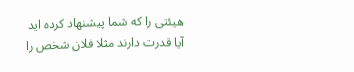هیئتی را که شما پیشنهاد کرده اید آیا قدرت دارند مثلا فلان شخص را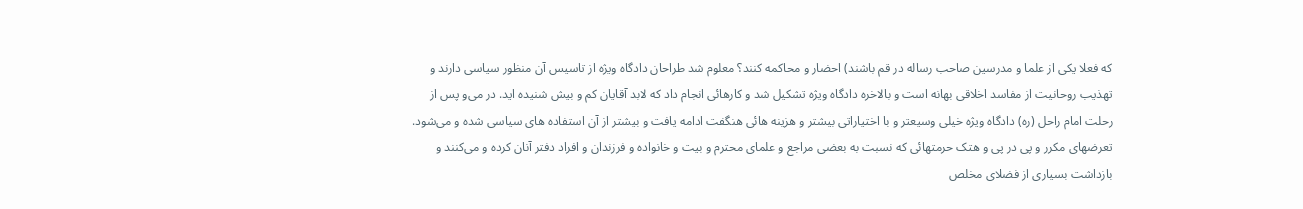که فعلا یکی از علما و مدرسین صاحب رساله در قم باشند) احضار و محاکمه کنند؟ معلوم شد طراحان دادگاه ویژه از تاسیس آن منظور سیاسی دارند و تهذیب روحانیت از مفاسد اخلاقی بهانه است و بالاخره دادگاه ویژه تشکیل شد و کارهائی انجام داد که لابد آقایان کم و بیش شنیده اید. در می‌و پس از رحلت امام راحل (ره) دادگاه ویژه خیلی وسیعتر و با اختیاراتی بیشتر و هزینه هائی هنگفت ادامه یافت و بیشتر از آن استفاده های سیاسی شده و می‌شود. تعرضهای مکرر و پی در پی و هتک حرمتهائی که نسبت به بعضی مراجع و علمای محترم و بیت و خانواده و فرزندان و افراد دفتر آنان کرده و می‌کنند و بازداشت بسیاری از فضلای مخلص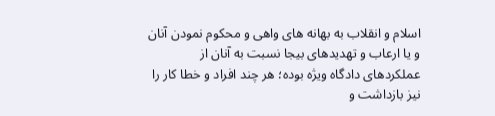اسلام و انقلاب به بهانه های واهی و محکوم نمودن آنان و یا ارعاب و تهدیدهای بیجا نسبت به آنان از عملکردهای دادگاه ویژه بوده؛ هر چند افراد و خطا کار را نیز بازداشت و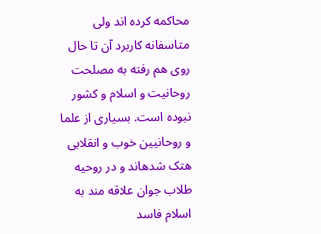محاکمه کرده اند ولی متاسفانه کاربرد آن تا حال روی هم رفته به مصلحت روحانیت و اسلام و کشور نبوده است. بسیاری از علما و روحانیین خوب و انقلابی هتک شدهاند و در روحیه طلاب جوان علاقه مند به اسلام فاسد